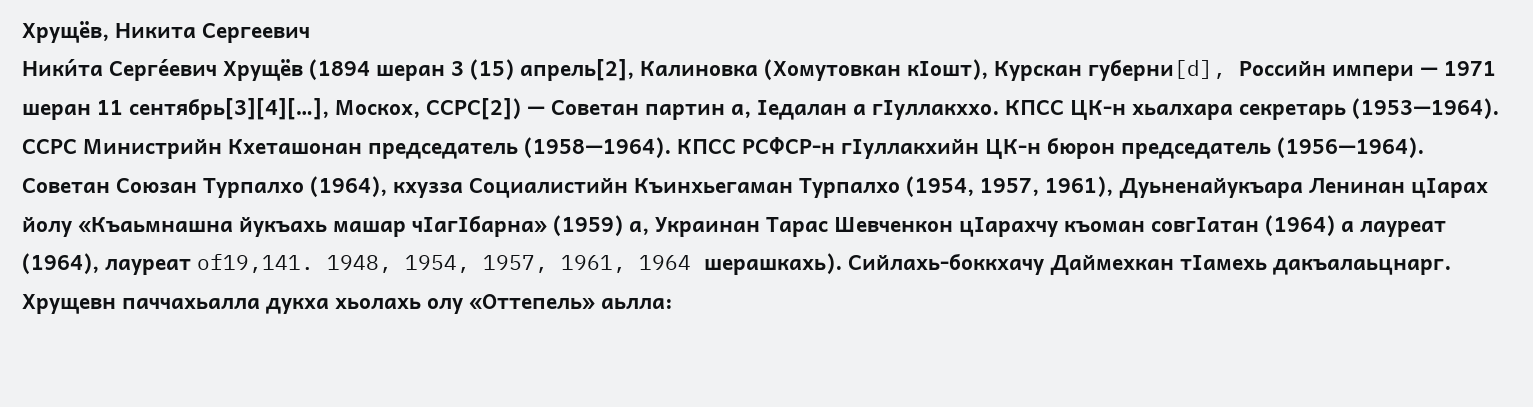Хрущёв, Никита Сергеевич
Ники́та Серге́евич Хрущёв (1894 шеран 3 (15) апрель[2], Калиновка (Хомутовкан кӀошт), Курскан губерни[d], Российн импери — 1971 шеран 11 сентябрь[3][4][…], Москох, ССРС[2]) — Советан партин а, Ӏедалан а гӀуллакххо. КПСС ЦК-н хьалхара секретарь (1953—1964). ССРС Министрийн Кхеташонан председатель (1958—1964). КПСС РСФСР-н гӀуллакхийн ЦК-н бюрон председатель (1956—1964).
Советан Союзан Турпалхо (1964), кхузза Социалистийн Къинхьегаман Турпалхо (1954, 1957, 1961), Дуьненайукъара Ленинан цӀарах йолу «Къаьмнашна йукъахь машар чӀагӀбарна» (1959) а, Украинан Тарас Шевченкон цӀарахчу къоман совгӀатан (1964) а лауреат (1964), лауреат of19,141. 1948, 1954, 1957, 1961, 1964 шерашкахь). Сийлахь-боккхачу Даймехкан тӀамехь дакъалаьцнарг.
Хрущевн паччахьалла дукха хьолахь олу «Оттепель» аьлла: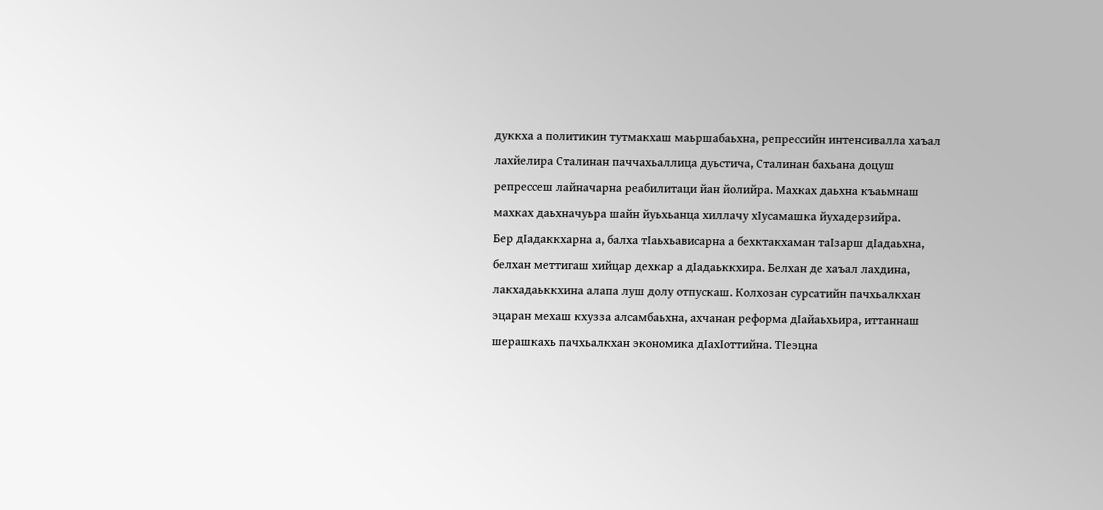дуккха а политикин тутмакхаш маьршабаьхна, репрессийн интенсивалла хаъал лахйелира Сталинан паччахьаллица дуьстича, Сталинан бахьана доцуш репрессеш лайначарна реабилитаци йан йолийра. Махках даьхна къаьмнаш махках даьхначуьра шайн йуьхьанца хиллачу хӀусамашка йухадерзийра.
Бер дӀадаккхарна а, балха тӀаьхьависарна а бехктакхаман таӀзарш дӀадаьхна, белхан меттигаш хийцар дехкар а дӀадаьккхира. Белхан де хаъал лахдина, лакхадаьккхина алапа луш долу отпускаш. Колхозан сурсатийн пачхьалкхан эцаран мехаш кхузза алсамбаьхна, ахчанан реформа дӀайаьхьира, иттаннаш шерашкахь пачхьалкхан экономика дӀахӀоттийна. ТӀеэцна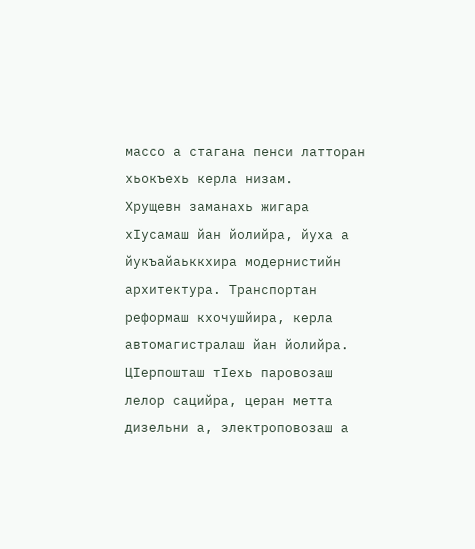массо а стагана пенси латторан хьокъехь керла низам.
Хрущевн заманахь жигара хӀусамаш йан йолийра, йуха а йукъайаьккхира модернистийн архитектура. Транспортан реформаш кхочушйира, керла автомагистралаш йан йолийра. ЦӀерпошташ тӀехь паровозаш лелор сацийра, церан метта дизельни а, электроповозаш а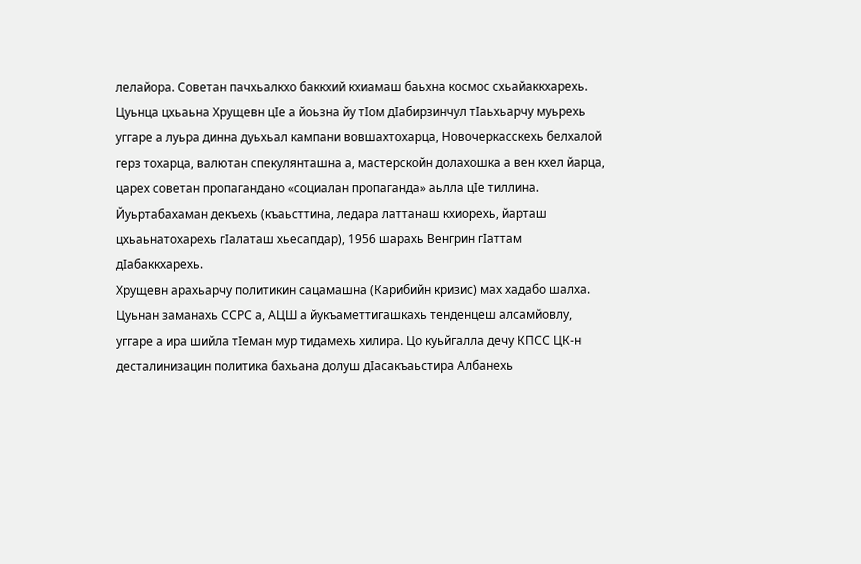лелайора. Советан пачхьалкхо баккхий кхиамаш баьхна космос схьайаккхарехь.
Цуьнца цхьаьна Хрущевн цӀе а йоьзна йу тӀом дӀабирзинчул тӀаьхьарчу муьрехь уггаре а луьра динна дуьхьал кампани вовшахтохарца, Новочеркасскехь белхалой герз тохарца, валютан спекулянташна а, мастерскойн долахошка а вен кхел йарца, царех советан пропагандано «социалан пропаганда» аьлла цӀе тиллина. Йуьртабахаман декъехь (къаьсттина, ледара латтанаш кхиорехь, йарташ цхьаьнатохарехь гӀалаташ хьесапдар), 1956 шарахь Венгрин гӀаттам дӀабаккхарехь.
Хрущевн арахьарчу политикин сацамашна (Карибийн кризис) мах хадабо шалха. Цуьнан заманахь ССРС а, АЦШ а йукъаметтигашкахь тенденцеш алсамйовлу, уггаре а ира шийла тӀеман мур тидамехь хилира. Цо куьйгалла дечу КПСС ЦК-н десталинизацин политика бахьана долуш дӀасакъаьстира Албанехь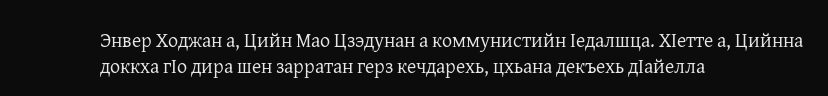Энвер Ходжан а, Цийн Мао Цзэдунан а коммунистийн Ӏедалшца. ХӀетте а, Цийнна доккха гӀо дира шен зарратан герз кечдарехь, цхьана декъехь дӀайелла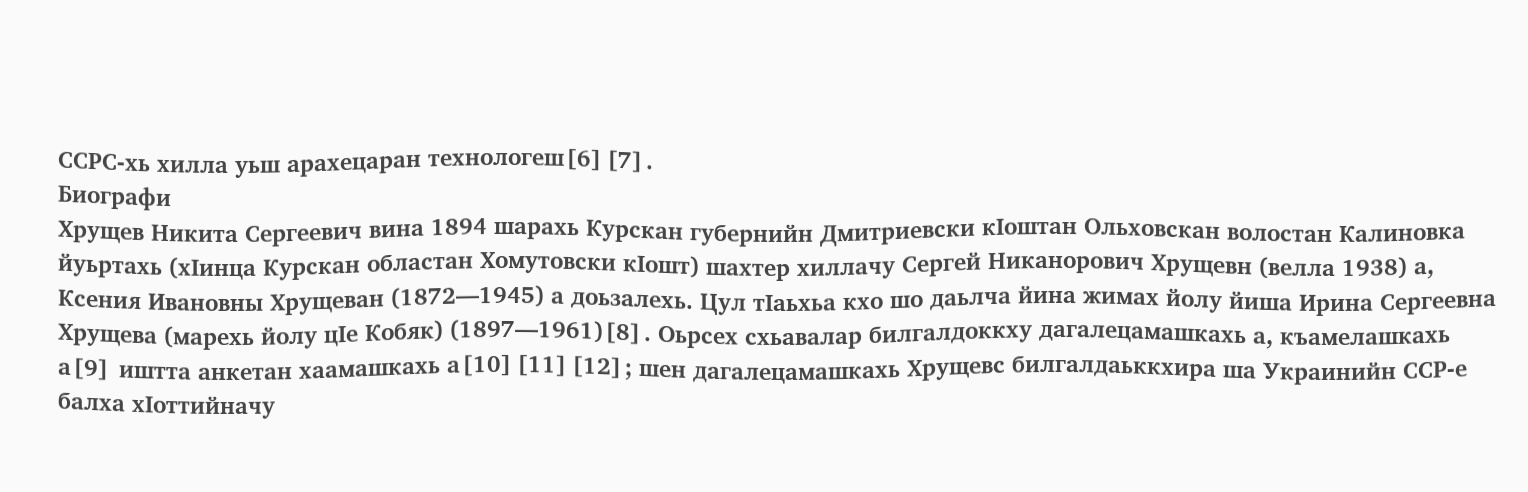ССРС-хь хилла уьш арахецаран технологеш[6][7].
Биографи
Хрущев Никита Сергеевич вина 1894 шарахь Курскан губернийн Дмитриевски кӀоштан Ольховскан волостан Калиновка йуьртахь (хӀинца Курскан областан Хомутовски кӀошт) шахтер хиллачу Сергей Никанорович Хрущевн (велла 1938) а, Ксения Ивановны Хрущеван (1872—1945) а доьзалехь. Цул тӀаьхьа кхо шо даьлча йина жимах йолу йиша Ирина Сергеевна Хрущева (марехь йолу цӀе Кобяк) (1897—1961)[8]. Оьрсех схьавалар билгалдоккху дагалецамашкахь а, къамелашкахь а[9] иштта анкетан хаамашкахь а[10][11][12]; шен дагалецамашкахь Хрущевс билгалдаьккхира ша Украинийн ССР-е балха хӀоттийначу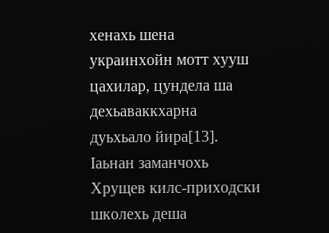хенахь шена украинхойн мотт хууш цахилар, цундела ша дехьаваккхарна дуьхьало йира[13].
Ӏаьнан заманчохь Хрущев килс-приходски школехь деша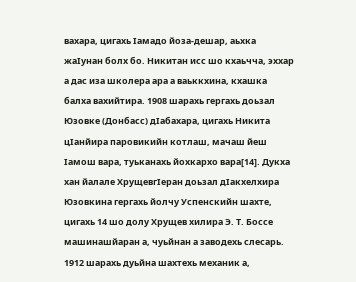вахара, цигахь Ӏамадо йоза-дешар, аьхка жаӀунан болх бо. Никитан исс шо кхаьчча, эххар а дас иза школера ара а ваьккхина, кхашка балха вахийтира. 1908 шарахь гергахь доьзал Юзовке (Донбасс) дӀабахара, цигахь Никита цӀанйира паровикийн котлаш, мачаш йеш Ӏамош вара, туьканахь йохкархо вара[14]. Дукха хан йалале ХрущевгӀеран доьзал дӀакхелхира Юзовкина гергахь йолчу Успенскийн шахте, цигахь 14 шо долу Хрущев хилира Э. Т. Боссе машинашйаран а, чуьйнан а заводехь слесарь. 1912 шарахь дуьйна шахтехь механик а,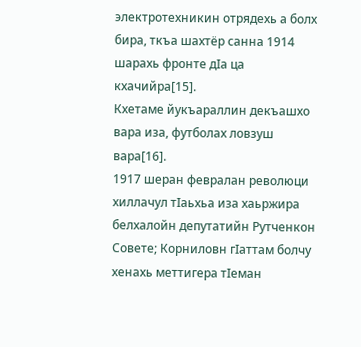электротехникин отрядехь а болх бира, ткъа шахтёр санна 1914 шарахь фронте дӀа ца кхачийра[15].
Кхетаме йукъараллин декъашхо вара иза, футболах ловзуш вара[16].
1917 шеран февралан революци хиллачул тӀаьхьа иза хаьржира белхалойн депутатийн Рутченкон Совете; Корниловн гӀаттам болчу хенахь меттигера тӀеман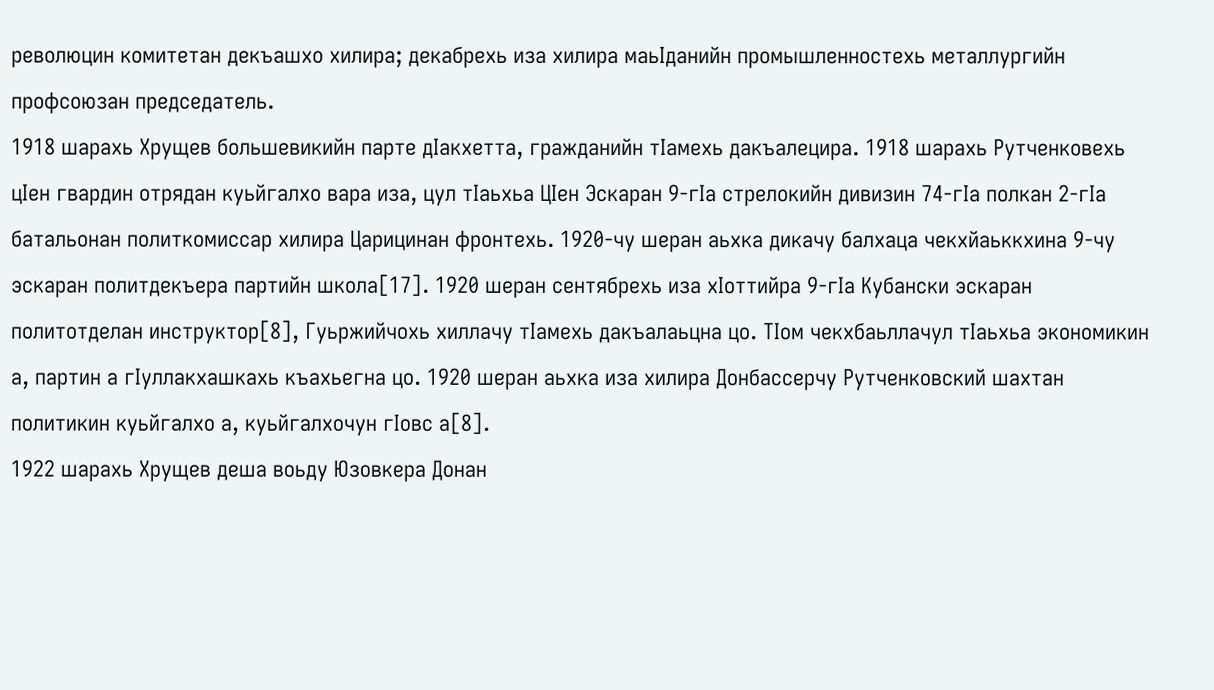революцин комитетан декъашхо хилира; декабрехь иза хилира маьӀданийн промышленностехь металлургийн профсоюзан председатель.
1918 шарахь Хрущев большевикийн парте дӀакхетта, гражданийн тӀамехь дакъалецира. 1918 шарахь Рутченковехь цӀен гвардин отрядан куьйгалхо вара иза, цул тӀаьхьа ЦӀен Эскаран 9-гӀа стрелокийн дивизин 74-гӀа полкан 2-гӀа батальонан политкомиссар хилира Царицинан фронтехь. 1920-чу шеран аьхка дикачу балхаца чекхйаьккхина 9-чу эскаран политдекъера партийн школа[17]. 1920 шеран сентябрехь иза хӀоттийра 9-гӀа Кубански эскаран политотделан инструктор[8], Гуьржийчохь хиллачу тӀамехь дакъалаьцна цо. ТӀом чекхбаьллачул тӀаьхьа экономикин а, партин а гӀуллакхашкахь къахьегна цо. 1920 шеран аьхка иза хилира Донбассерчу Рутченковский шахтан политикин куьйгалхо а, куьйгалхочун гӀовс а[8].
1922 шарахь Хрущев деша воьду Юзовкера Донан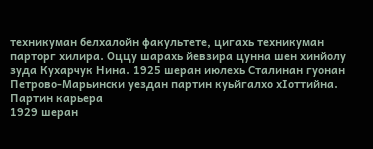техникуман белхалойн факультете, цигахь техникуман парторг хилира. Оццу шарахь йевзира цунна шен хинйолу зуда Кухарчук Нина. 1925 шеран июлехь Сталинан гуонан Петрово-Марьински уездан партин куьйгалхо хӀоттийна.
Партин карьера
1929 шеран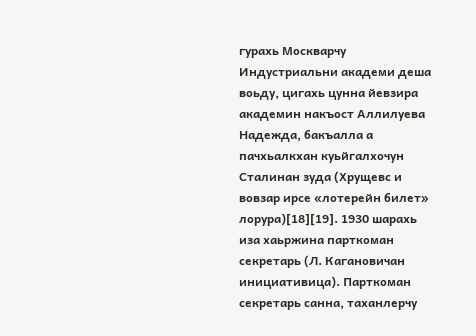гурахь Москварчу Индустриальни академи деша воьду, цигахь цунна йевзира академин накъост Аллилуева Надежда, бакъалла а пачхьалкхан куьйгалхочун Сталинан зуда (Хрущевс и вовзар ирсе «лотерейн билет» лорура)[18][19]. 1930 шарахь иза хаьржина парткоман секретарь (Л. Кагановичан инициативица). Парткоман секретарь санна, таханлерчу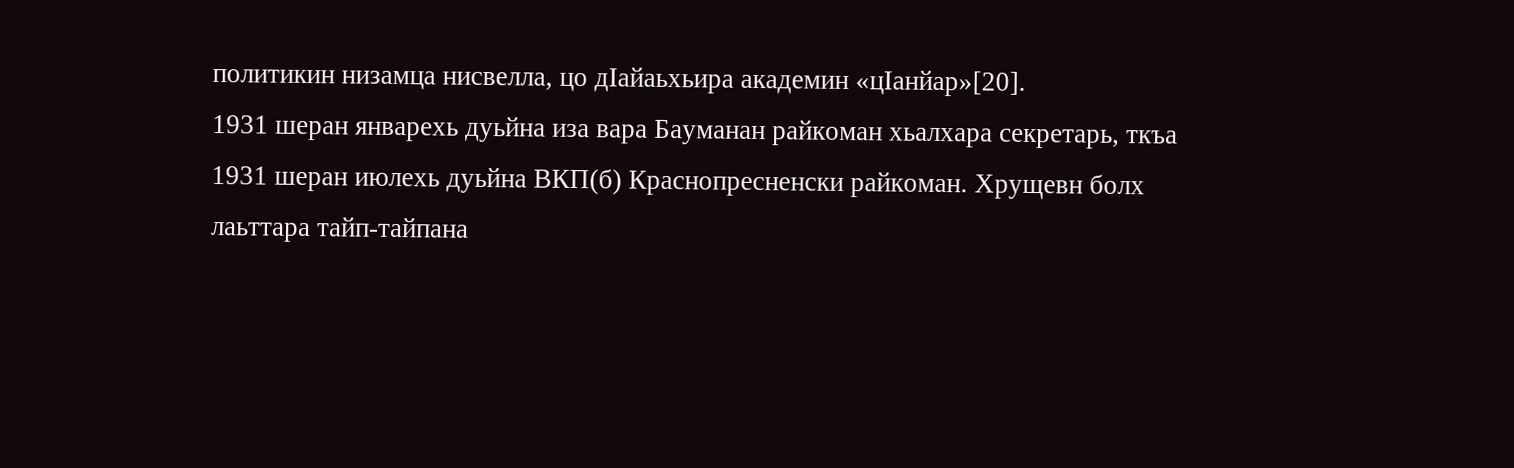политикин низамца нисвелла, цо дӀайаьхьира академин «цӀанйар»[20].
1931 шеран январехь дуьйна иза вара Бауманан райкоман хьалхара секретарь, ткъа 1931 шеран июлехь дуьйна ВКП(б) Краснопресненски райкоман. Хрущевн болх лаьттара тайп-тайпана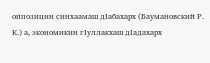оппозицин синхаамаш дӀабахарх (Баумановский Р. К.) а, экономикин гӀуллакхаш дӀадахарх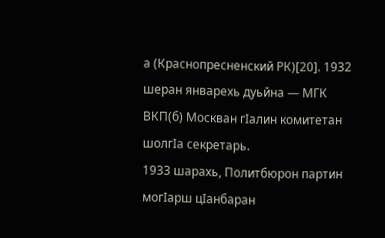а (Краснопресненский РК)[20]. 1932 шеран январехь дуьйна — МГК ВКП(б) Москван гӀалин комитетан шолгӀа секретарь.
1933 шарахь, Политбюрон партин могӀарш цӀанбаран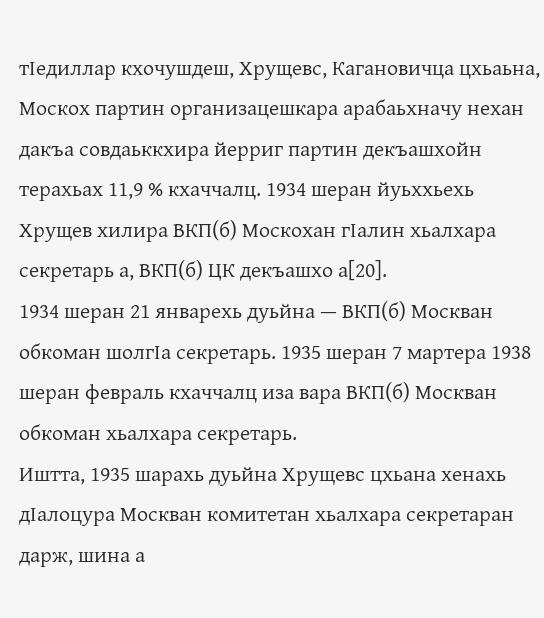тӀедиллар кхочушдеш, Хрущевс, Кагановичца цхьаьна, Москох партин организацешкара арабаьхначу нехан дакъа совдаьккхира йерриг партин декъашхойн терахьах 11,9 % кхаччалц. 1934 шеран йуьххьехь Хрущев хилира ВКП(б) Москохан гӀалин хьалхара секретарь а, ВКП(б) ЦК декъашхо а[20].
1934 шеран 21 январехь дуьйна — ВКП(б) Москван обкоман шолгӀа секретарь. 1935 шеран 7 мартера 1938 шеран февраль кхаччалц иза вара ВКП(б) Москван обкоман хьалхара секретарь.
Иштта, 1935 шарахь дуьйна Хрущевс цхьана хенахь дӀалоцура Москван комитетан хьалхара секретаран дарж, шина а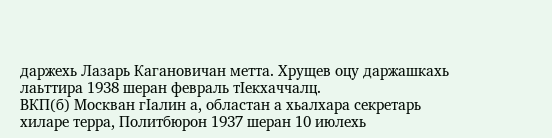даржехь Лазарь Кагановичан метта. Хрущев оцу даржашкахь лаьттира 1938 шеран февраль тӀекхаччалц.
ВКП(б) Москван гӀалин а, областан а хьалхара секретарь хиларе терра, Политбюрон 1937 шеран 10 июлехь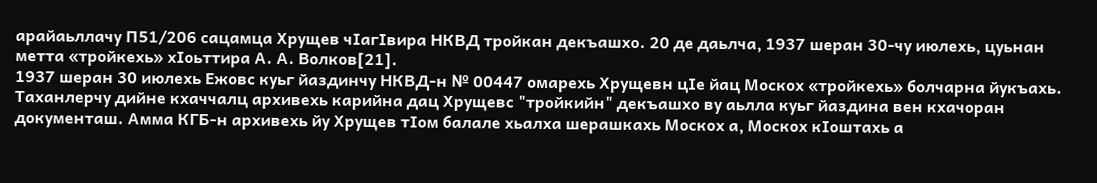арайаьллачу П51/206 сацамца Хрущев чӀагӀвира НКВД тройкан декъашхо. 20 де даьлча, 1937 шеран 30-чу июлехь, цуьнан метта «тройкехь» хӀоьттира А. А. Волков[21].
1937 шеран 30 июлехь Ежовс куьг йаздинчу НКВД-н № 00447 омарехь Хрущевн цӀе йац Москох «тройкехь» болчарна йукъахь. Таханлерчу дийне кхаччалц архивехь карийна дац Хрущевс "тройкийн" декъашхо ву аьлла куьг йаздина вен кхачоран документаш. Амма КГБ-н архивехь йу Хрущев тӀом балале хьалха шерашкахь Москох а, Москох кӀоштахь а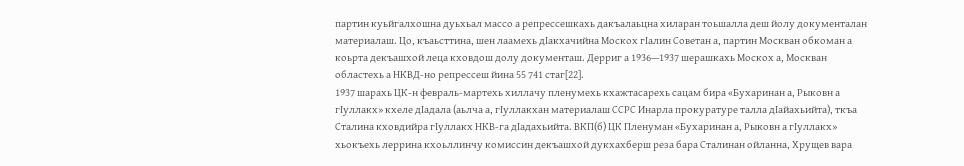партин куьйгалхошна дуьхьал массо а репрессешкахь дакъалаьцна хиларан тоьшалла деш йолу документалан материалаш. Цо, къаьсттина, шен лаамехь дӀакхачийна Москох гӀалин Советан а, партин Москван обкоман а коьрта декъашхой леца кховдош долу документаш. Дерриг а 1936—1937 шерашкахь Москох а, Москван областехь а НКВД-но репрессеш йина 55 741 стаг[22].
1937 шарахь ЦК-н февраль-мартехь хиллачу пленумехь кхажтасарехь сацам бира «Бухаринан а, Рыковн а гӀуллакх» кхеле дӀадала (аьлча а, гӀуллакхан материалаш ССРС Инарла прокуратуре талла дӀайахьийта), ткъа Сталина кховдийра гӀуллакх НКВ-га дӀадахьийта. ВКП(б) ЦК Пленуман «Бухаринан а, Рыковн а гӀуллакх» хьокъехь леррина кхоьллинчу комиссин декъашхой дукхахберш реза бара Сталинан ойланна, Хрущев вара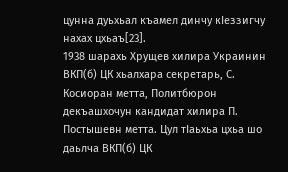цунна дуьхьал къамел динчу кӀеззигчу нахах цхьаъ[23].
1938 шарахь Хрущев хилира Украинин ВКП(б) ЦК хьалхара секретарь, С. Косиоран метта, Политбюрон декъашхочун кандидат хилира П. Постышевн метта. Цул тӀаьхьа цхьа шо даьлча ВКП(б) ЦК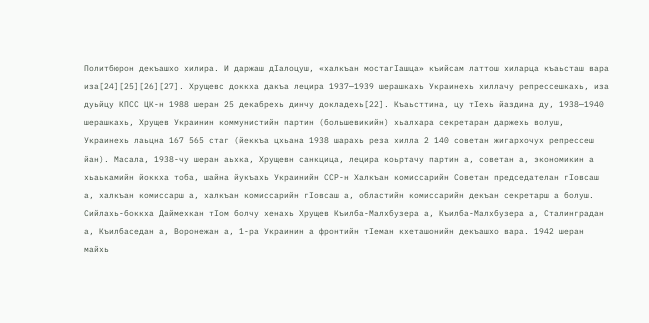Политбюрон декъашхо хилира. И даржаш дӀалоцуш, «халкъан мостагӀашца» къийсам латтош хиларца къаьсташ вара иза[24][25][26][27]. Хрущевс доккха дакъа лецира 1937—1939 шерашкахь Украинехь хиллачу репрессешкахь, иза дуьйцу КПСС ЦК-н 1988 шеран 25 декабрехь динчу докладехь[22]. Къаьсттина, цу тӀехь йаздина ду, 1938—1940 шерашкахь, Хрущев Украинин коммунистийн партин (большевикийн) хьалхара секретаран даржехь волуш, Украинехь лаьцна 167 565 стаг (йеккъа цхьана 1938 шарахь реза хилла 2 140 советан жигархочух репрессеш йан). Масала, 1938-чу шеран аьхка, Хрущевн санкцица, лецира коьртачу партин а, советан а, экономикин а хьаькамийн йоккха тоба, шайна йукъахь Украинийн ССР-н Халкъан комиссарийн Советан председателан гӀовсаш а, халкъан комиссарш а, халкъан комиссарийн гӀовсаш а, областийн комиссарийн декъан секретарш а болуш.
Сийлахь-боккха Даймехкан тӀом болчу хенахь Хрущев Къилба-Малхбузера а, Къилба-Малхбузера а, Сталинградан а, Къилбаседан а, Воронежан а, 1-ра Украинин а фронтийн тӀеман кхеташонийн декъашхо вара. 1942 шеран майхь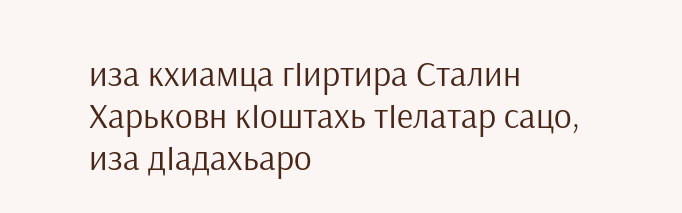иза кхиамца гӀиртира Сталин Харьковн кӀоштахь тӀелатар сацо, иза дӀадахьаро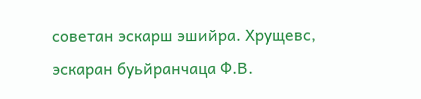советан эскарш эшийра. Хрущевс, эскаран буьйранчаца Ф.В.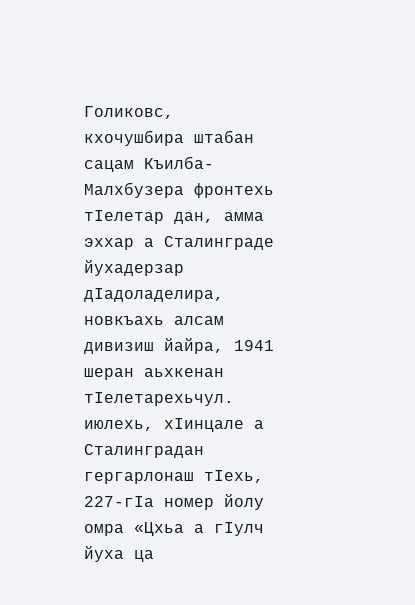Голиковс, кхочушбира штабан сацам Къилба-Малхбузера фронтехь тӀелетар дан, амма эххар а Сталинграде йухадерзар дӀадоладелира, новкъахь алсам дивизиш йайра, 1941 шеран аьхкенан тӀелетарехьчул. июлехь, хӀинцале а Сталинградан гергарлонаш тӀехь, 227-гӀа номер йолу омра «Цхьа а гӀулч йуха ца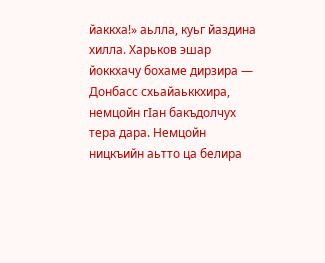йаккха!» аьлла, куьг йаздина хилла. Харьков эшар йоккхачу бохаме дирзира — Донбасс схьайаьккхира, немцойн гӀан бакъдолчух тера дара. Немцойн ницкъийн аьтто ца белира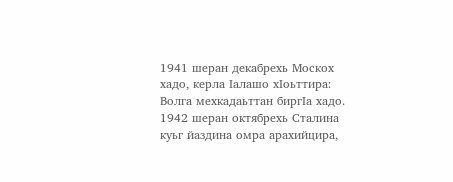1941 шеран декабрехь Москох хадо, керла Ӏалашо хӀоьттира: Волга мехкадаьттан биргӀа хадо.
1942 шеран октябрехь Сталина куьг йаздина омра арахийцира,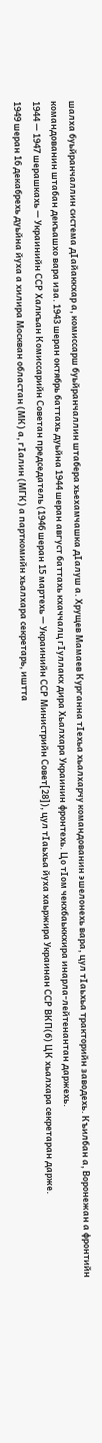шалха буьйранчаллин система дӀайаккхар а, комиссарш буьйранчаллин штабера хьехамчашка дӀалуш а. Хрущев Мамаев Курганна тӀехьа хьалхарчу командованин эшелонехь вара, цул тӀаьхьа тракторийн заводехь. Къилбан а, Воронежан а фронтийн командованин штабан декъашхо вара иза. 1943 шеран октябрь баттахь дуьйна 1944 шеран август баттахь кхаччалц гӀуллакх дира Хьалхара Украинин фронтехь. Цо тӀом чекхбаьккхира инарла-лейтенантан даржехь.
1944 — 1947 шерашкахь — Украинийн ССР Халкъан Комиссарийн Советан председатель (1946 шеран 15 мартехь — Украинийн ССР Министрийн Совет[28]), цул тӀаьхьа йуха хаьржира Украинан ССР ВКП(б) ЦК хьалхара секретаран дарже.
1949 шеран 16 декабрехь дуьйна йуха а хилира Москван областан (МК) а, гӀалин (МГК) а парткомийн хьалхара секретарь, иштта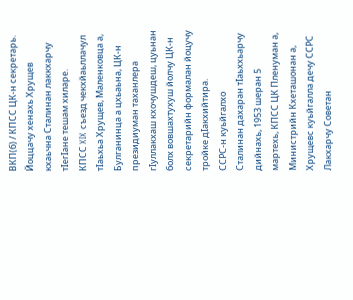ВКП(б) / КПСС ЦК-н секретарь. Йоццачу хенахь Хрущев кхаьчна Сталинан лаккхарчу тӀегӀане тешам хиларе.
КПСС XIX съезд чекхйаьллачул тӀаьхьа Хрущев, Маленковца а, Булганинца а цхьаьна, ЦК-н президиуман таханлера гӀуллакхаш кхочушдеш, цуьнан болх вовшахтухуш йолчу ЦК-н секретарийн формалан йоцучу тройке дӀакхийтира.
ССРС-н куьйгалхо
Сталинан дахаран тӀаьххьарчу дийнахь, 1953 шеран 5 мартехь, КПСС ЦК Пленуман а, Министрийн Кхеташонан а, Хрущевс куьйгалла дечу ССРС Лакхарчу Советан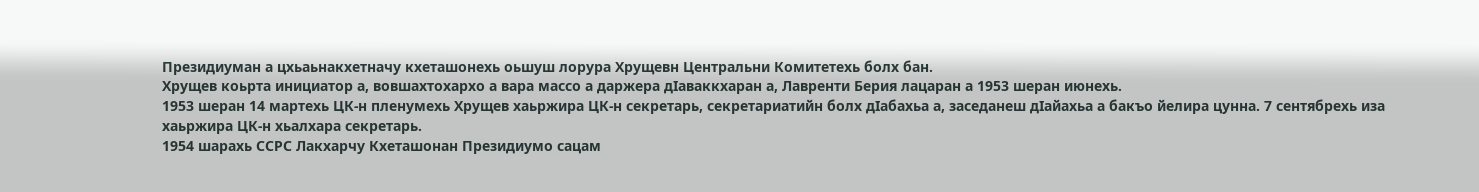Президиуман а цхьаьнакхетначу кхеташонехь оьшуш лорура Хрущевн Центральни Комитетехь болх бан.
Хрущев коьрта инициатор а, вовшахтохархо а вара массо а даржера дӀаваккхаран а, Лавренти Берия лацаран а 1953 шеран июнехь.
1953 шеран 14 мартехь ЦК-н пленумехь Хрущев хаьржира ЦК-н секретарь, секретариатийн болх дӀабахьа а, заседанеш дӀайахьа а бакъо йелира цунна. 7 сентябрехь иза хаьржира ЦК-н хьалхара секретарь.
1954 шарахь ССРС Лакхарчу Кхеташонан Президиумо сацам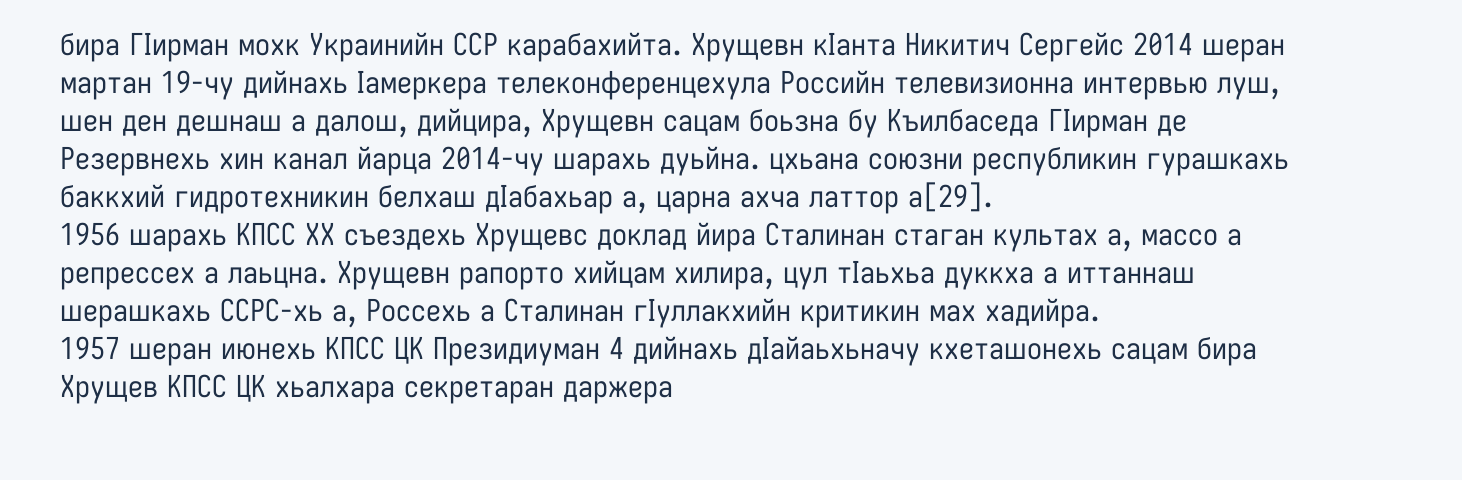бира ГӀирман мохк Украинийн ССР карабахийта. Хрущевн кӀанта Никитич Сергейс 2014 шеран мартан 19-чу дийнахь Ӏамеркера телеконференцехула Российн телевизионна интервью луш, шен ден дешнаш а далош, дийцира, Хрущевн сацам боьзна бу Къилбаседа ГӀирман де Резервнехь хин канал йарца 2014-чу шарахь дуьйна. цхьана союзни республикин гурашкахь баккхий гидротехникин белхаш дӀабахьар а, царна ахча латтор а[29].
1956 шарахь КПСС ХХ съездехь Хрущевс доклад йира Сталинан стаган культах а, массо а репрессех а лаьцна. Хрущевн рапорто хийцам хилира, цул тӀаьхьа дуккха а иттаннаш шерашкахь ССРС-хь а, Россехь а Сталинан гӀуллакхийн критикин мах хадийра.
1957 шеран июнехь КПСС ЦК Президиуман 4 дийнахь дӀайаьхьначу кхеташонехь сацам бира Хрущев КПСС ЦК хьалхара секретаран даржера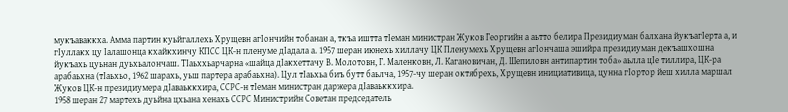мукъаваккха. Амма партин куьйгаллехь Хрущевн агӀончийн тобанан а, ткъа иштта тӀеман министран Жуков Георгийн а аьтто белира Президиуман балхана йукъагӀерта а, и гӀуллакх цу Ӏалашонца кхайкхинчу КПСС ЦК-н пленуме дӀадала а. 1957 шеран июнехь хиллачу ЦК Пленумехь Хрущевн агӀончаша эшийра президиуман декъашхошна йукъахь цуьнан дуьхьалончаш. ТӀаьххьарчарна «шайца дӀакхеттачу В. Молотовн, Г. Маленковн, Л. Кагановичан, Д. Шепиловн антипартин тоба» аьлла цӀе тиллира, ЦК-ра арабаьхна (тӀаьхьо, 1962 шарахь, уьш партера арабаьхна). Цул тӀаьхьа биъ бутт баьлча, 1957-чу шеран октябрехь, Хрущевн инициативица, цунна гӀортор йеш хилла маршал Жуков ЦК-н президиумера дӀаваьккхира, ССРС-н тӀеман министран даржера дӀаваьккхира.
1958 шеран 27 мартехь дуьйна цхьана хенахь ССРС Министрийн Советан председатель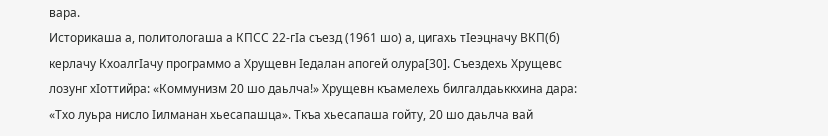вара.
Историкаша а, политологаша а КПСС 22-гӀа съезд (1961 шо) а, цигахь тӀеэцначу ВКП(б) керлачу КхоалгӀачу программо а Хрущевн Ӏедалан апогей олура[30]. Съездехь Хрущевс лозунг хӀоттийра: «Коммунизм 20 шо даьлча!» Хрущевн къамелехь билгалдаьккхина дара: «Тхо луьра нисло Ӏилманан хьесапашца». Ткъа хьесапаша гойту, 20 шо даьлча вай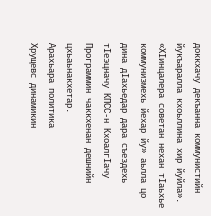доккхачу декъанна коммунистийн йукъаралла кхоьллина хир йуйла». «ХӀинцалера советан нехан тӀаьхье коммунизмехь йехар йу» аьлла цо дина дӀахьедар дара съездехь тӀеэцначу КПСС-н КхоалгӀачу Программин чаккхенан дешнийн цхьаьнакхетар.
Арахьара политика
Хрущевс динамикин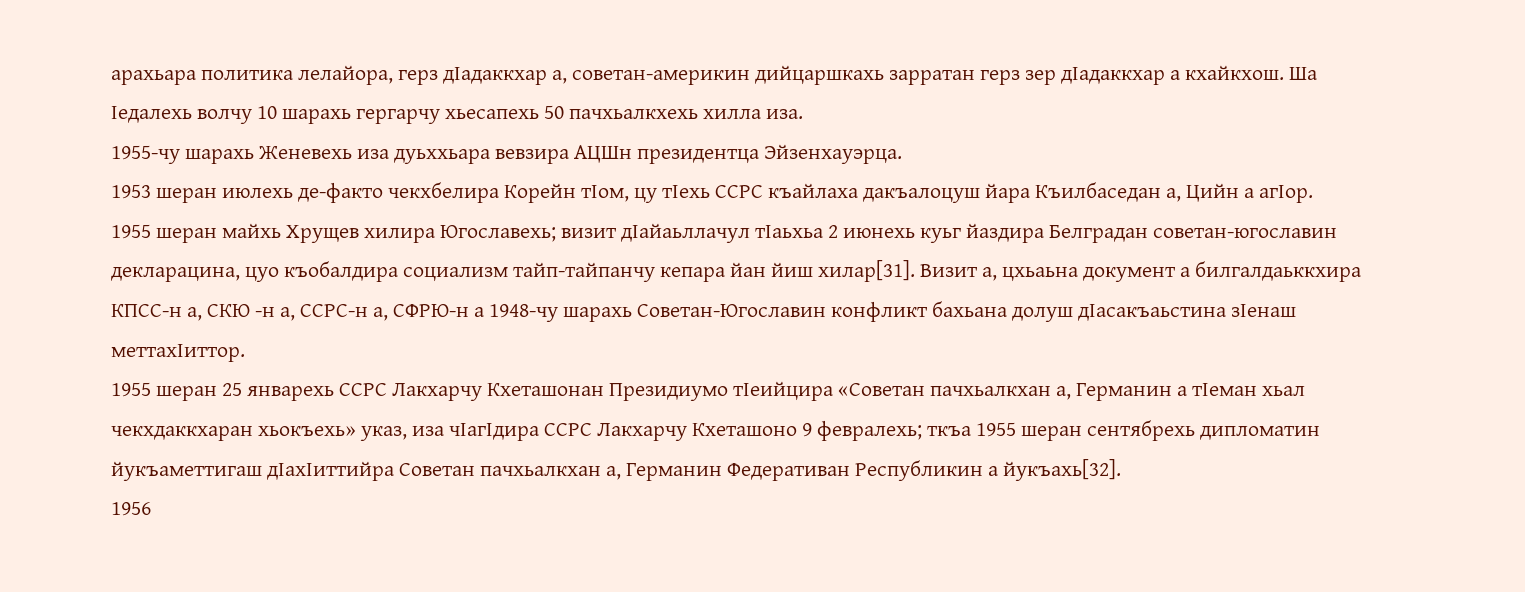арахьара политика лелайора, герз дӀадаккхар а, советан-америкин дийцаршкахь зарратан герз зер дӀадаккхар а кхайкхош. Ша Ӏедалехь волчу 10 шарахь гергарчу хьесапехь 50 пачхьалкхехь хилла иза.
1955-чу шарахь Женевехь иза дуьххьара вевзира АЦШн президентца Эйзенхауэрца.
1953 шеран июлехь де-факто чекхбелира Корейн тӀом, цу тӀехь ССРС къайлаха дакъалоцуш йара Къилбаседан а, Цийн а агӀор.
1955 шеран майхь Хрущев хилира Югославехь; визит дӀайаьллачул тӀаьхьа 2 июнехь куьг йаздира Белградан советан-югославин декларацина, цуо къобалдира социализм тайп-тайпанчу кепара йан йиш хилар[31]. Визит а, цхьаьна документ а билгалдаьккхира КПСС-н а, СКЮ -н а, ССРС-н а, СФРЮ-н а 1948-чу шарахь Советан-Югославин конфликт бахьана долуш дӀасакъаьстина зӀенаш меттахӀиттор.
1955 шеран 25 январехь ССРС Лакхарчу Кхеташонан Президиумо тӀеийцира «Советан пачхьалкхан а, Германин а тӀеман хьал чекхдаккхаран хьокъехь» указ, иза чӀагӀдира ССРС Лакхарчу Кхеташоно 9 февралехь; ткъа 1955 шеран сентябрехь дипломатин йукъаметтигаш дӀахӀиттийра Советан пачхьалкхан а, Германин Федеративан Республикин а йукъахь[32].
1956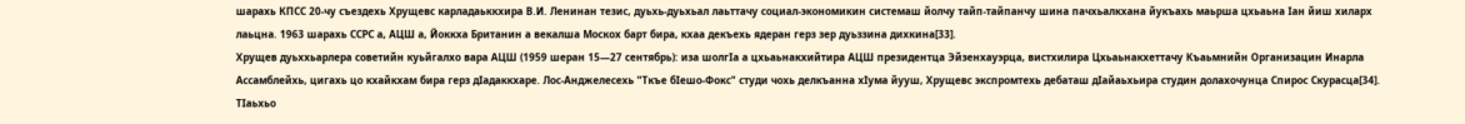шарахь КПСС 20-чу съездехь Хрущевс карладаьккхира В.И. Ленинан тезис, дуьхь-дуьхьал лаьттачу социал-экономикин системаш йолчу тайп-тайпанчу шина пачхьалкхана йукъахь маьрша цхьаьна Ӏан йиш хиларх лаьцна. 1963 шарахь ССРС а, АЦШ а, Йоккха Британин а векалша Москох барт бира, кхаа декъехь ядеран герз зер дуьззина дихкина[33].
Хрущев дуьххьарлера советийн куьйгалхо вара АЦШ (1959 шеран 15—27 сентябрь): иза шолгӀа а цхьаьнакхийтира АЦШ президентца Эйзенхауэрца, вистхилира Цхьаьнакхеттачу Къаьмнийн Организацин Инарла Ассамблейхь, цигахь цо кхайкхам бира герз дӀадаккхаре. Лос-Анджелесехь "Ткъе бӀешо-Фокс" студи чохь делкъанна хӀума йууш, Хрущевс экспромтехь дебаташ дӀайаьхьира студин долахочунца Спирос Скурасца[34]. ТӀаьхьо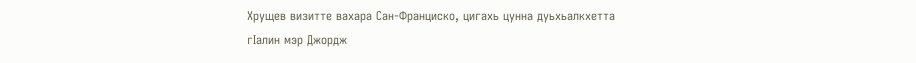Хрущев визитте вахара Сан-Франциско, цигахь цунна дуьхьалкхетта гӀалин мэр Джордж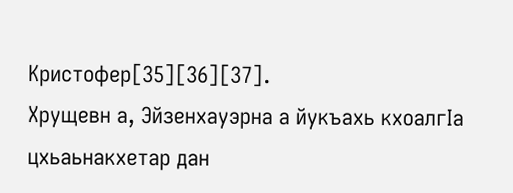Кристофер[35][36][37].
Хрущевн а, Эйзенхауэрна а йукъахь кхоалгӀа цхьаьнакхетар дан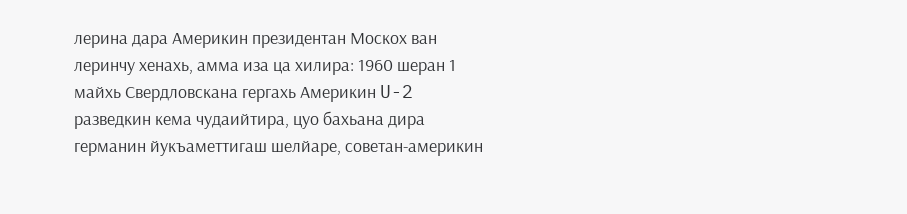лерина дара Америкин президентан Москох ван леринчу хенахь, амма иза ца хилира: 1960 шеран 1 майхь Свердловскана гергахь Америкин U-2 разведкин кема чудаийтира, цуо бахьана дира германин йукъаметтигаш шелйаре, советан-америкин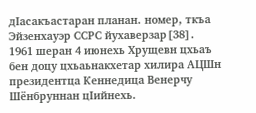дӀасакъастаран планан. номер, ткъа Эйзенхауэр ССРС йухаверзар[38].
1961 шеран 4 июнехь Хрущевн цхьаъ бен доцу цхьаьнакхетар хилира АЦШн президентца Кеннедица Венерчу Шёнбруннан цӀийнехь.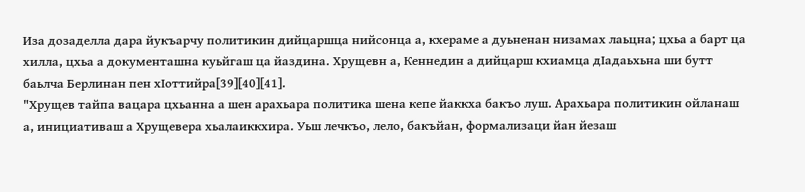Иза дозаделла дара йукъарчу политикин дийцаршца нийсонца а, кхераме а дуьненан низамах лаьцна; цхьа а барт ца хилла, цхьа а документашна куьйгаш ца йаздина. Хрущевн а, Кеннедин а дийцарш кхиамца дӀадаьхьна ши бутт баьлча Берлинан пен хӀоттийра[39][40][41].
"Хрущев тайпа вацара цхьанна а шен арахьара политика шена кепе йаккха бакъо луш. Арахьара политикин ойланаш а, инициативаш а Хрущевера хьалаиккхира. Уьш лечкъо, лело, бакъйан, формализаци йан йезаш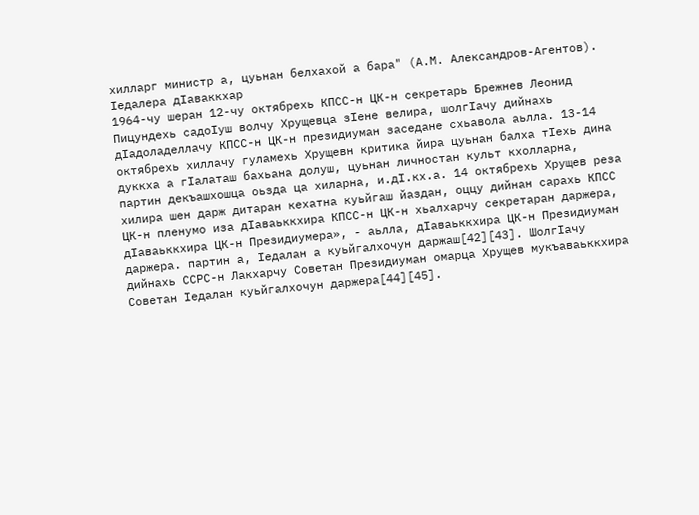хилларг министр а, цуьнан белхахой а бара" (А.М. Александров-Агентов).
Ӏедалера дӀаваккхар
1964-чу шеран 12-чу октябрехь КПСС-н ЦК-н секретарь Брежнев Леонид Пицундехь садоӀуш волчу Хрущевца зӀене велира, шолгӀачу дийнахь дӀадоладеллачу КПСС-н ЦК-н президиуман заседане схьавола аьлла. 13-14 октябрехь хиллачу гуламехь Хрущевн критика йира цуьнан балха тӀехь дина дуккха а гӀалаташ бахьана долуш, цуьнан личностан культ кхолларна, партин декъашхошца оьзда ца хиларна, и.дӀ.кх.а. 14 октябрехь Хрущев реза хилира шен дарж дитаран кехатна куьйгаш йаздан, оццу дийнан сарахь КПСС ЦК-н пленумо иза дӀаваьккхира КПСС-н ЦК-н хьалхарчу секретаран даржера, дӀаваьккхира ЦК-н Президиумера», - аьлла, дӀаваьккхира ЦК-н Президиуман даржера. партин а, Ӏедалан а куьйгалхочун даржаш[42][43]. ШолгӀачу дийнахь ССРС-н Лакхарчу Советан Президиуман омарца Хрущев мукъаваьккхира Советан Ӏедалан куьйгалхочун даржера[44][45].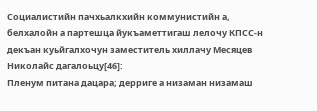Социалистийн пачхьалкхийн коммунистийн а, белхалойн а партешца йукъаметтигаш лелочу КПСС-н декъан куьйгалхочун заместитель хиллачу Месяцев Николайс дагалоьцу[46]:
Пленум питана дацара; дерриге а низаман низамаш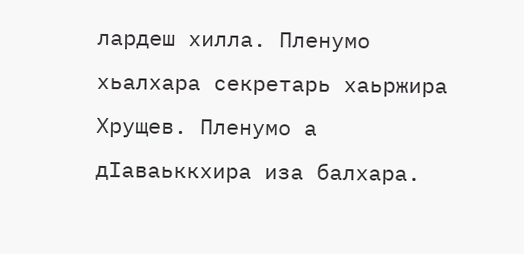лардеш хилла. Пленумо хьалхара секретарь хаьржира Хрущев. Пленумо а дӀаваьккхира иза балхара.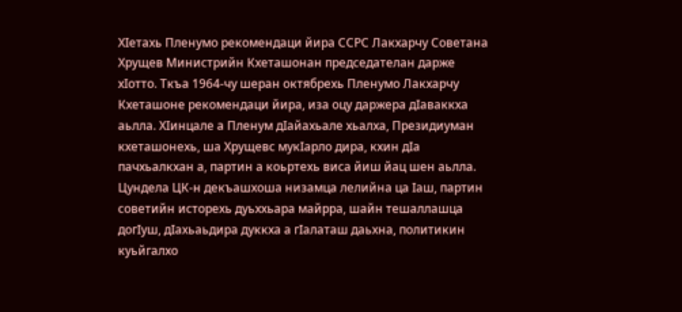ХӀетахь Пленумо рекомендаци йира ССРС Лакхарчу Советана Хрущев Министрийн Кхеташонан председателан дарже хӀотто. Ткъа 1964-чу шеран октябрехь Пленумо Лакхарчу Кхеташоне рекомендаци йира, иза оцу даржера дӀаваккха аьлла. ХӀинцале а Пленум дӀайахьале хьалха, Президиуман кхеташонехь, ша Хрущевс мукӀарло дира, кхин дӀа пачхьалкхан а, партин а коьртехь виса йиш йац шен аьлла.
Цундела ЦК-н декъашхоша низамца лелийна ца Ӏаш, партин советийн исторехь дуьххьара майрра, шайн тешаллашца догӀуш, дӀахьаьдира дуккха а гӀалаташ даьхна, политикин куьйгалхо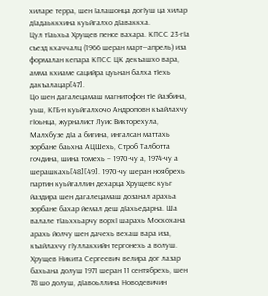хиларе терра, шен Ӏалашонца догӀуш ца хилар дӀадаьккхина куьйгалхо дӀаваккха.
Цул тӀаьхьа Хрущев пенсе вахара. КПСС 23-гӀа съезд кхаччалц (1966 шеран март—апрель) иза формалан кепара КПСС ЦК декъашхо вара, амма кхиаме сацийра цуьнан балха тӀехь дакъалацар[47].
Цо шен дагалецамаш магнитофон тӀе йазбина, уьш, КГБ-н куьйгалхочо Андроповн къайлахчу гӀоьнца, журналист Луис Викторехула, Малхбузе дӀа а бигина, ингалсан маттахь зорбане баьхна АЦШехь, Строб Талботта гочдина, шина томехь – 1970-чу а, 1974-чу а шерашкахь[48][49]. 1970-чу шеран ноябрехь партин куьйгаллин дехарца Хрущевс куьг йаздира шен дагалецамаш дозанал арахьа зорбане бахар йемал деш дӀахьедарна. Ша валале тӀаьххьарчу ворхӀ шарахь Москохана арахь йолчу шен дачехь вехаш вара иза, къайлахчу гӀуллакхийн тергонехь а волуш.
Хрущев Никита Сергеевич велира дог лазар бахьана долуш 1971 шеран 11 сентябрехь, шен 78 шо долуш, дӀавоьллина Новодевичин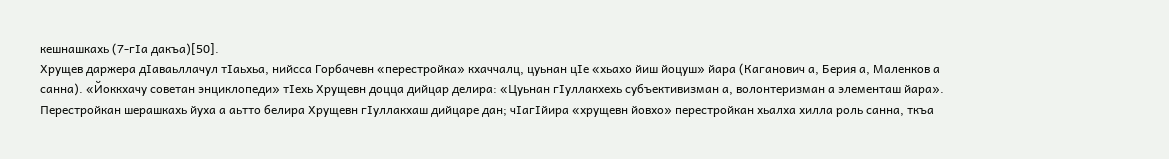кешнашкахь (7-гӀа дакъа)[50].
Хрущев даржера дӀаваьллачул тӀаьхьа, нийсса Горбачевн «перестройка» кхаччалц, цуьнан цӀе «хьахо йиш йоцуш» йара (Каганович а, Берия а, Маленков а санна). «Йоккхачу советан энциклопеди» тӀехь Хрущевн доцца дийцар делира: «Цуьнан гӀуллакхехь субъективизман а, волонтеризман а элементаш йара». Перестройкан шерашкахь йуха а аьтто белира Хрущевн гӀуллакхаш дийцаре дан; чӀагӀйира «хрущевн йовхо» перестройкан хьалха хилла роль санна, ткъа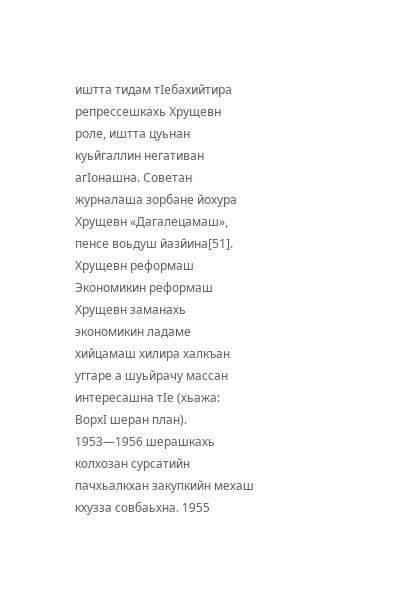иштта тидам тӀебахийтира репрессешкахь Хрущевн роле, иштта цуьнан куьйгаллин негативан агӀонашна. Советан журналаша зорбане йохура Хрущевн «Дагалецамаш», пенсе воьдуш йазйина[51].
Хрущевн реформаш
Экономикин реформаш
Хрущевн заманахь экономикин ладаме хийцамаш хилира халкъан уггаре а шуьйрачу массан интересашна тӀе (хьажа: ВорхӀ шеран план).
1953—1956 шерашкахь колхозан сурсатийн пачхьалкхан закупкийн мехаш кхузза совбаьхна. 1955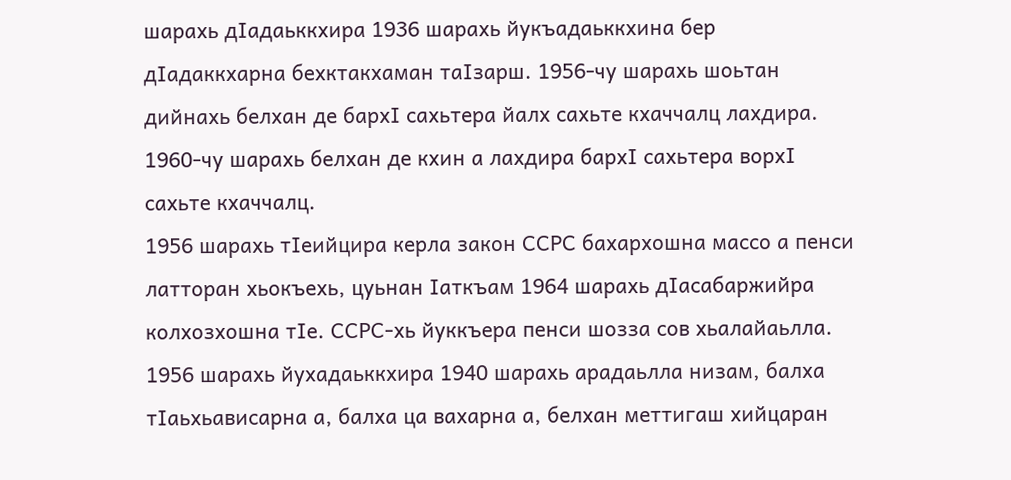шарахь дӀадаьккхира 1936 шарахь йукъадаьккхина бер дӀадаккхарна бехктакхаман таӀзарш. 1956-чу шарахь шоьтан дийнахь белхан де бархӀ сахьтера йалх сахьте кхаччалц лахдира. 1960-чу шарахь белхан де кхин а лахдира бархӀ сахьтера ворхӀ сахьте кхаччалц.
1956 шарахь тӀеийцира керла закон ССРС бахархошна массо а пенси латторан хьокъехь, цуьнан Ӏаткъам 1964 шарахь дӀасабаржийра колхозхошна тӀе. ССРС-хь йуккъера пенси шозза сов хьалайаьлла. 1956 шарахь йухадаьккхира 1940 шарахь арадаьлла низам, балха тӀаьхьависарна а, балха ца вахарна а, белхан меттигаш хийцаран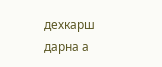дехкарш дарна а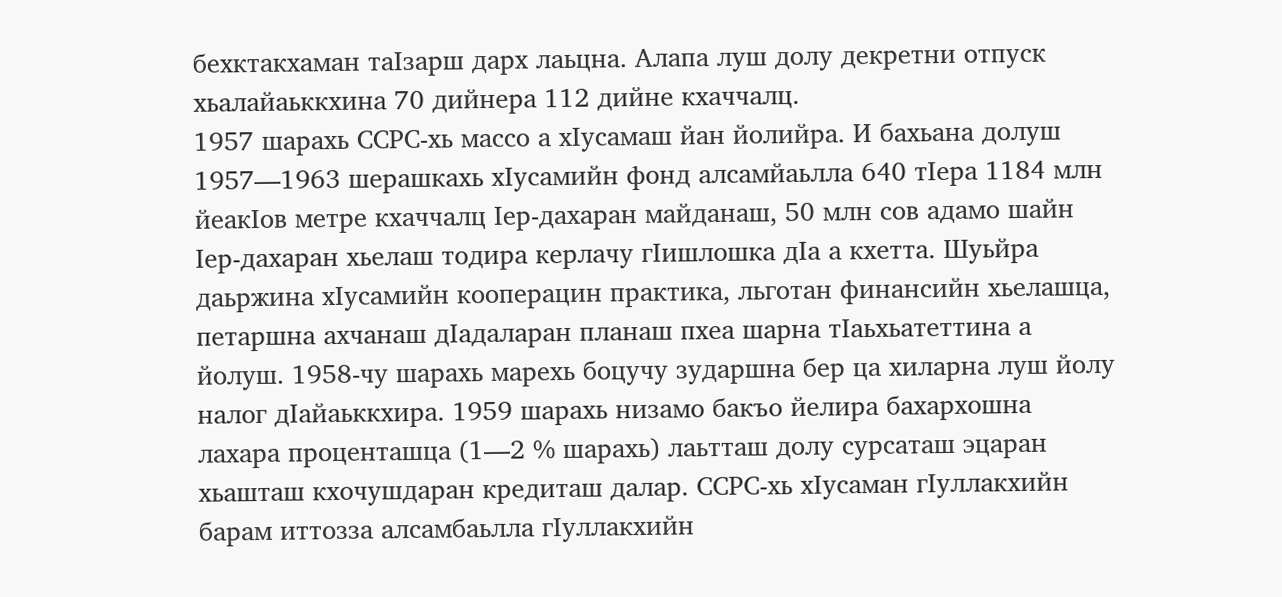бехктакхаман таӀзарш дарх лаьцна. Алапа луш долу декретни отпуск хьалайаьккхина 70 дийнера 112 дийне кхаччалц.
1957 шарахь ССРС-хь массо а хӀусамаш йан йолийра. И бахьана долуш 1957—1963 шерашкахь хӀусамийн фонд алсамйаьлла 640 тӀера 1184 млн йеакӀов метре кхаччалц Ӏер-дахаран майданаш, 50 млн сов адамо шайн Ӏер-дахаран хьелаш тодира керлачу гӀишлошка дӀа а кхетта. Шуьйра даьржина хӀусамийн кооперацин практика, льготан финансийн хьелашца, петаршна ахчанаш дӀадаларан планаш пхеа шарна тӀаьхьатеттина а йолуш. 1958-чу шарахь марехь боцучу зударшна бер ца хиларна луш йолу налог дӀайаьккхира. 1959 шарахь низамо бакъо йелира бахархошна лахара проценташца (1—2 % шарахь) лаьтташ долу сурсаташ эцаран хьашташ кхочушдаран кредиташ далар. ССРС-хь хӀусаман гӀуллакхийн барам иттозза алсамбаьлла гӀуллакхийн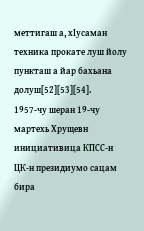меттигаш а, хӀусаман техника прокате луш йолу пункташ а йар бахьана долуш[52][53][54].
1957-чу шеран 19-чу мартехь Хрущевн инициативица КПСС-н ЦК-н президиумо сацам бира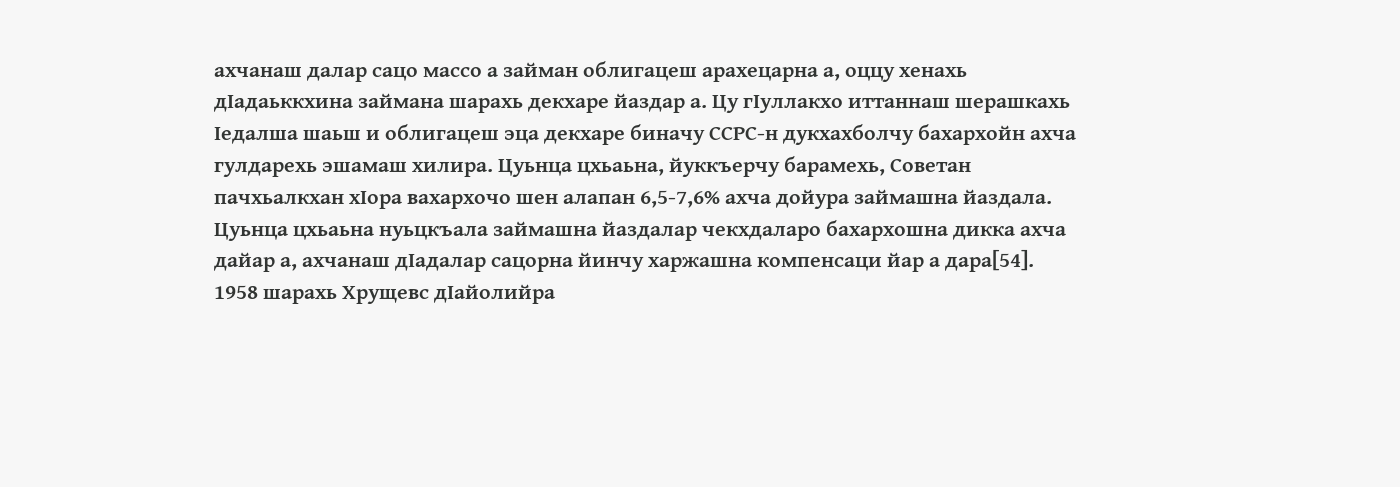ахчанаш далар сацо массо а займан облигацеш арахецарна а, оццу хенахь дӀадаьккхина займана шарахь декхаре йаздар а. Цу гӀуллакхо иттаннаш шерашкахь Ӏедалша шаьш и облигацеш эца декхаре биначу ССРС-н дукхахболчу бахархойн ахча гулдарехь эшамаш хилира. Цуьнца цхьаьна, йуккъерчу барамехь, Советан пачхьалкхан хӀора вахархочо шен алапан 6,5-7,6% ахча дойура займашна йаздала. Цуьнца цхьаьна нуьцкъала займашна йаздалар чекхдаларо бахархошна дикка ахча дайар а, ахчанаш дӀадалар сацорна йинчу харжашна компенсаци йар а дара[54].
1958 шарахь Хрущевс дӀайолийра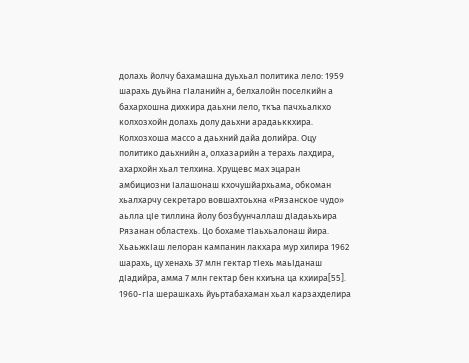долахь йолчу бахамашна дуьхьал политика лело: 1959 шарахь дуьйна гӀаланийн а, белхалойн поселкийн а бахархошна дихкира даьхни лело, ткъа пачхьалкхо колхозхойн долахь долу даьхни арадаьккхира. Колхозхоша массо а даьхний дайа долийра. Оцу политико даьхнийн а, олхазарийн а терахь лахдира, ахархойн хьал телхина. Хрущевс мах эцаран амбициозни Ӏалашонаш кхочушйархьама, обкоман хьалхарчу секретаро вовшахтоьхна «Рязанское чудо» аьлла цӀе тиллина йолу бозбуунчаллаш дӀадаьхьира Рязанан областехь. Цо бохаме тӀаьхьалонаш йира. ХьаьжкӀаш лелоран кампанин лакхара мур хилира 1962 шарахь, цу хенахь 37 млн гектар тӀехь маьӀданаш дӀадийра, амма 7 млн гектар бен кхиъна ца кхиира[55]. 1960-гӀа шерашкахь йуьртабахаман хьал карзахделира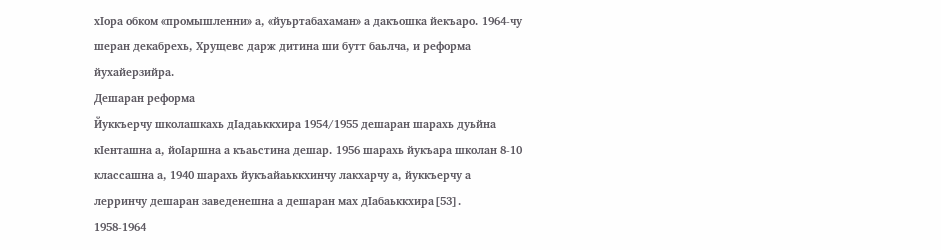хӀора обком «промышленни» а, «йуьртабахаман» а дакъошка йекъаро. 1964-чу шеран декабрехь, Хрущевс дарж дитина ши бутт баьлча, и реформа йухайерзийра.
Дешаран реформа
Йуккъерчу школашкахь дӀадаьккхира 1954/1955 дешаран шарахь дуьйна кӀенташна а, йоӀаршна а къаьстина дешар. 1956 шарахь йукъара школан 8-10 классашна а, 1940 шарахь йукъайаьккхинчу лакхарчу а, йуккъерчу а лерринчу дешаран заведенешна а дешаран мах дӀабаьккхира[53].
1958-1964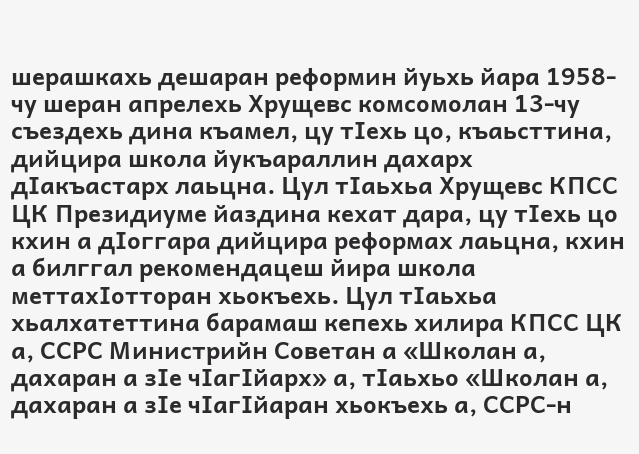шерашкахь дешаран реформин йуьхь йара 1958-чу шеран апрелехь Хрущевс комсомолан 13-чу съездехь дина къамел, цу тӀехь цо, къаьсттина, дийцира школа йукъараллин дахарх дӀакъастарх лаьцна. Цул тӀаьхьа Хрущевс КПСС ЦК Президиуме йаздина кехат дара, цу тӀехь цо кхин а дӀоггара дийцира реформах лаьцна, кхин а билггал рекомендацеш йира школа меттахӀотторан хьокъехь. Цул тӀаьхьа хьалхатеттина барамаш кепехь хилира КПСС ЦК а, ССРС Министрийн Советан а «Школан а, дахаран а зӀе чӀагӀйарх» а, тӀаьхьо «Школан а, дахаран а зӀе чӀагӀйаран хьокъехь а, ССРС-н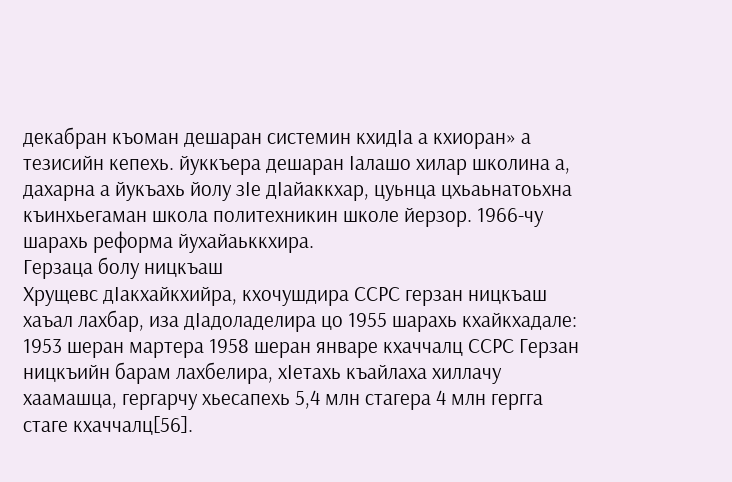декабран къоман дешаран системин кхидӀа а кхиоран» а тезисийн кепехь. йуккъера дешаран Ӏалашо хилар школина а, дахарна а йукъахь йолу зӀе дӀайаккхар, цуьнца цхьаьнатоьхна къинхьегаман школа политехникин школе йерзор. 1966-чу шарахь реформа йухайаьккхира.
Герзаца болу ницкъаш
Хрущевс дӀакхайкхийра, кхочушдира ССРС герзан ницкъаш хаъал лахбар, иза дӀадоладелира цо 1955 шарахь кхайкхадале: 1953 шеран мартера 1958 шеран январе кхаччалц ССРС Герзан ницкъийн барам лахбелира, хӀетахь къайлаха хиллачу хаамашца, гергарчу хьесапехь 5,4 млн стагера 4 млн гергга стаге кхаччалц[56].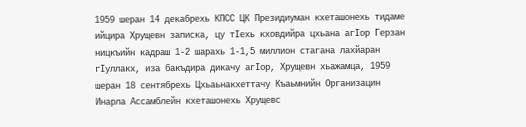1959 шеран 14 декабрехь КПСС ЦК Президиуман кхеташонехь тидаме ийцира Хрущевн записка, цу тӀехь кховдийра цхьана агӀор Герзан ницкъийн кадраш 1-2 шарахь 1-1,5 миллион стагана лахйаран гӀуллакх, иза бакъдира дикачу агӀор, Хрущевн хьажамца, 1959 шеран 18 сентябрехь Цхьаьнакхеттачу Къаьмнийн Организацин Инарла Ассамблейн кхеташонехь Хрущевс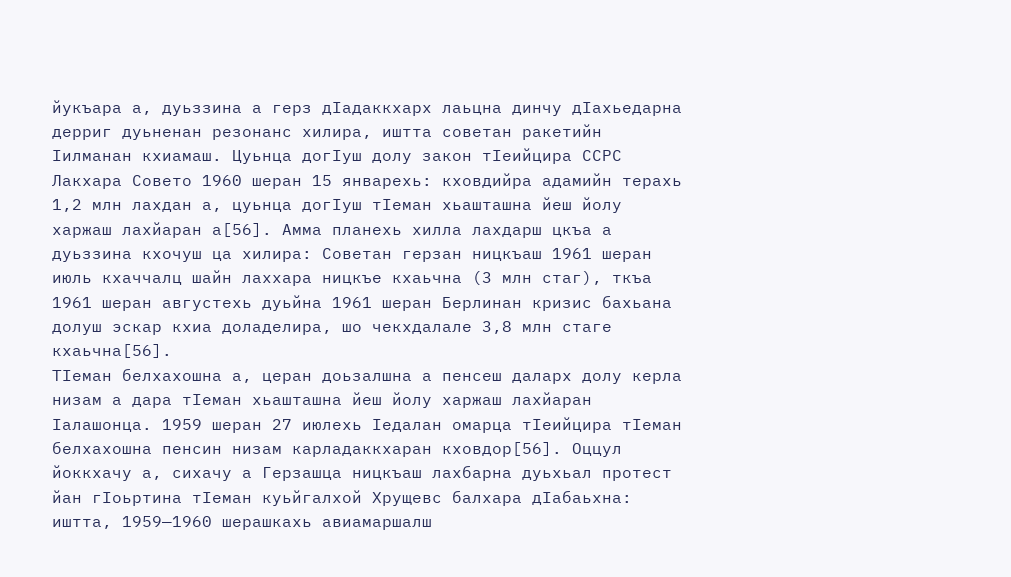йукъара а, дуьззина а герз дӀадаккхарх лаьцна динчу дӀахьедарна дерриг дуьненан резонанс хилира, иштта советан ракетийн Ӏилманан кхиамаш. Цуьнца догӀуш долу закон тӀеийцира ССРС Лакхара Совето 1960 шеран 15 январехь: кховдийра адамийн терахь 1,2 млн лахдан а, цуьнца догӀуш тӀеман хьашташна йеш йолу харжаш лахйаран а[56]. Амма планехь хилла лахдарш цкъа а дуьззина кхочуш ца хилира: Советан герзан ницкъаш 1961 шеран июль кхаччалц шайн лаххара ницкъе кхаьчна (3 млн стаг), ткъа 1961 шеран августехь дуьйна 1961 шеран Берлинан кризис бахьана долуш эскар кхиа доладелира, шо чекхдалале 3,8 млн стаге кхаьчна[56].
ТӀеман белхахошна а, церан доьзалшна а пенсеш даларх долу керла низам а дара тӀеман хьашташна йеш йолу харжаш лахйаран Ӏалашонца. 1959 шеран 27 июлехь Ӏедалан омарца тӀеийцира тӀеман белхахошна пенсин низам карладаккхаран кховдор[56]. Оццул йоккхачу а, сихачу а Герзашца ницкъаш лахбарна дуьхьал протест йан гӀоьртина тӀеман куьйгалхой Хрущевс балхара дӀабаьхна: иштта, 1959—1960 шерашкахь авиамаршалш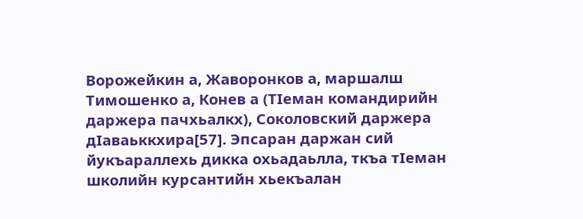Ворожейкин а, Жаворонков а, маршалш Тимошенко а, Конев а (ТӀеман командирийн даржера пачхьалкх), Соколовский даржера дӀаваьккхира[57]. Эпсаран даржан сий йукъараллехь дикка охьадаьлла, ткъа тӀеман школийн курсантийн хьекъалан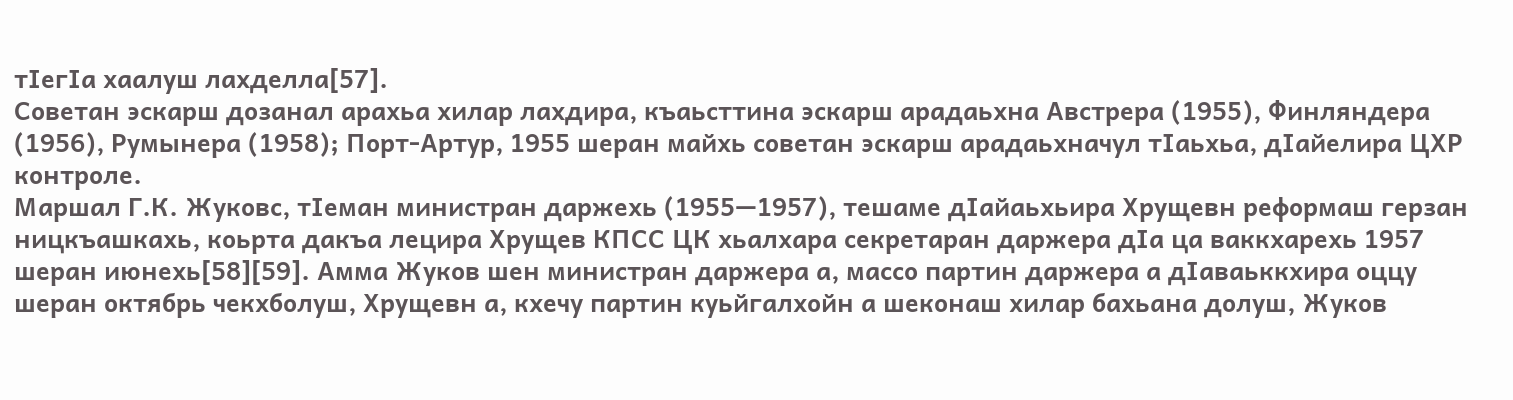тӀегӀа хаалуш лахделла[57].
Советан эскарш дозанал арахьа хилар лахдира, къаьсттина эскарш арадаьхна Австрера (1955), Финляндера (1956), Румынера (1958); Порт-Артур, 1955 шеран майхь советан эскарш арадаьхначул тӀаьхьа, дӀайелира ЦХР контроле.
Маршал Г.К. Жуковс, тӀеман министран даржехь (1955—1957), тешаме дӀайаьхьира Хрущевн реформаш герзан ницкъашкахь, коьрта дакъа лецира Хрущев КПСС ЦК хьалхара секретаран даржера дӀа ца ваккхарехь 1957 шеран июнехь[58][59]. Амма Жуков шен министран даржера а, массо партин даржера а дӀаваьккхира оццу шеран октябрь чекхболуш, Хрущевн а, кхечу партин куьйгалхойн а шеконаш хилар бахьана долуш, Жуков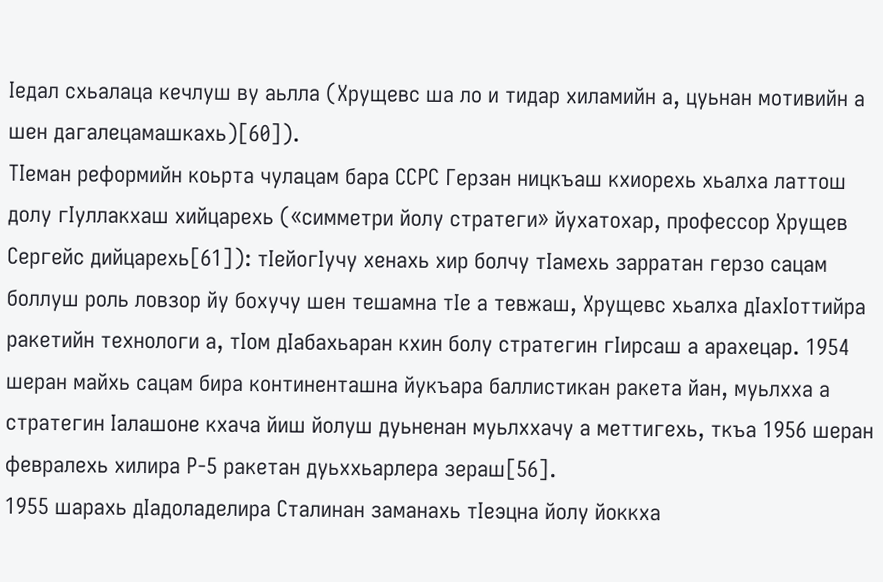Ӏедал схьалаца кечлуш ву аьлла (Хрущевс ша ло и тидар хиламийн а, цуьнан мотивийн а шен дагалецамашкахь)[60]).
ТӀеман реформийн коьрта чулацам бара ССРС Герзан ницкъаш кхиорехь хьалха латтош долу гӀуллакхаш хийцарехь («симметри йолу стратеги» йухатохар, профессор Хрущев Сергейс дийцарехь[61]): тӀейогӀучу хенахь хир болчу тӀамехь зарратан герзо сацам боллуш роль ловзор йу бохучу шен тешамна тӀе а тевжаш, Хрущевс хьалха дӀахӀоттийра ракетийн технологи а, тӀом дӀабахьаран кхин болу стратегин гӀирсаш а арахецар. 1954 шеран майхь сацам бира континенташна йукъара баллистикан ракета йан, муьлхха а стратегин Ӏалашоне кхача йиш йолуш дуьненан муьлххачу а меттигехь, ткъа 1956 шеран февралехь хилира Р-5 ракетан дуьххьарлера зераш[56].
1955 шарахь дӀадоладелира Сталинан заманахь тӀеэцна йолу йоккха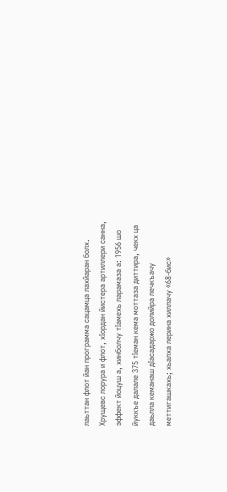лаьттан флот йан программа сацамца лахйаран болх. Хрущевс лорура и флот, хӀордан йистера артиллери санна, эффект йоцуш а, хинболчу тӀамехь ларамаза а: 1956 шо йуккъе далале 375 тӀеман кема моттаза диттира, чекх ца даьлла кеманаш дӀасадаржо долийра лечкъачу меттигашкахь; хьалха лерина хиллачу «68-бис»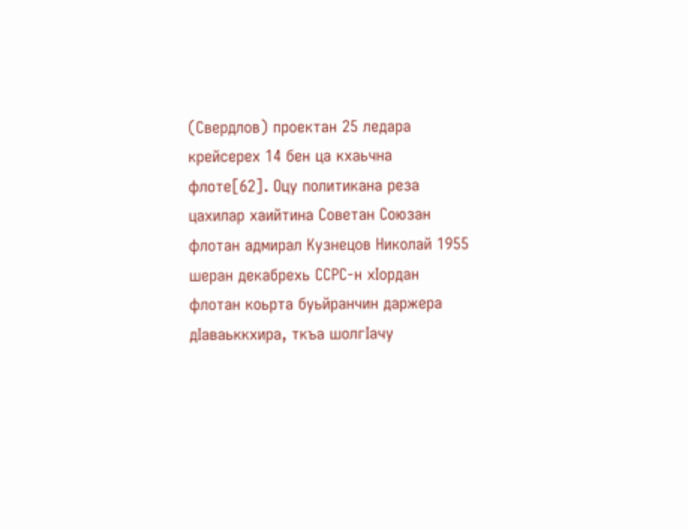(Свердлов) проектан 25 ледара крейсерех 14 бен ца кхаьчна флоте[62]. Оцу политикана реза цахилар хаийтина Советан Союзан флотан адмирал Кузнецов Николай 1955 шеран декабрехь ССРС-н хӀордан флотан коьрта буьйранчин даржера дӀаваьккхира, ткъа шолгӀачу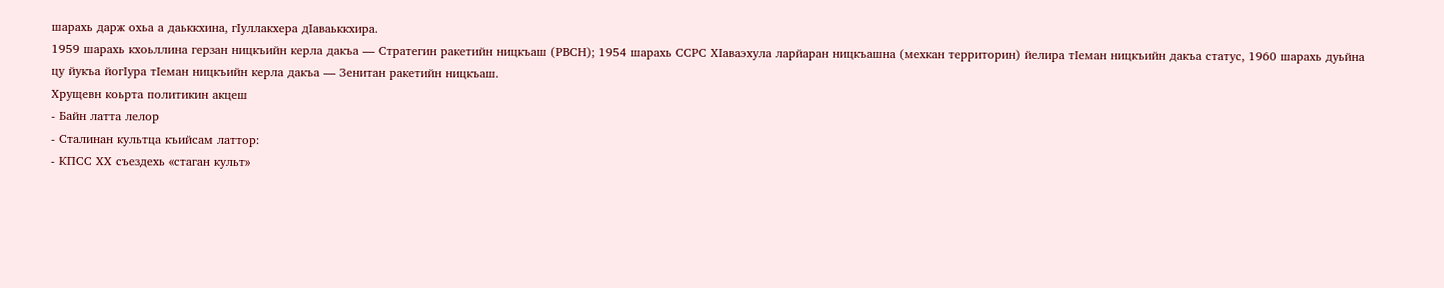шарахь дарж охьа а даьккхина, гӀуллакхера дӀаваьккхира.
1959 шарахь кхоьллина герзан ницкъийн керла дакъа — Стратегин ракетийн ницкъаш (РВСН); 1954 шарахь ССРС ХӀаваэхула ларйаран ницкъашна (мехкан территорин) йелира тӀеман ницкъийн дакъа статус, 1960 шарахь дуьйна цу йукъа йогӀура тӀеман ницкъийн керла дакъа — Зенитан ракетийн ницкъаш.
Хрущевн коьрта политикин акцеш
- Байн латта лелор
- Сталинан культца къийсам латтор:
- КПСС ХХ съездехь «стаган культ»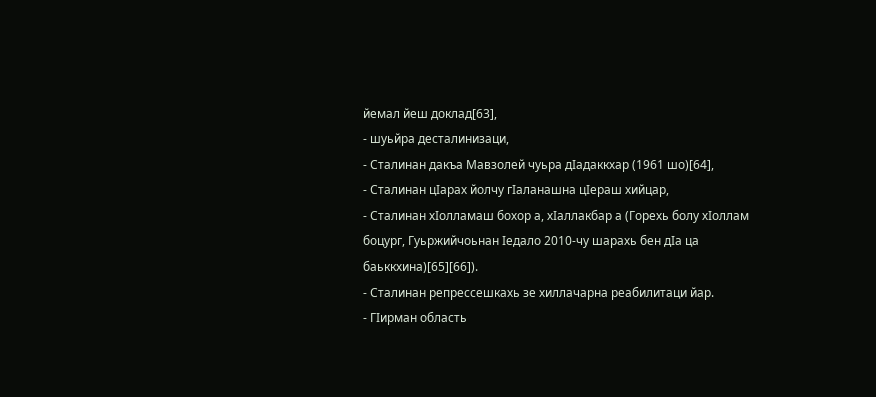йемал йеш доклад[63],
- шуьйра десталинизаци,
- Сталинан дакъа Мавзолей чуьра дӀадаккхар (1961 шо)[64],
- Сталинан цӀарах йолчу гӀаланашна цӀераш хийцар,
- Сталинан хӀолламаш бохор а, хӀаллакбар а (Горехь болу хӀоллам боцург, Гуьржийчоьнан Ӏедало 2010-чу шарахь бен дӀа ца баьккхина)[65][66]).
- Сталинан репрессешкахь зе хиллачарна реабилитаци йар.
- ГӀирман область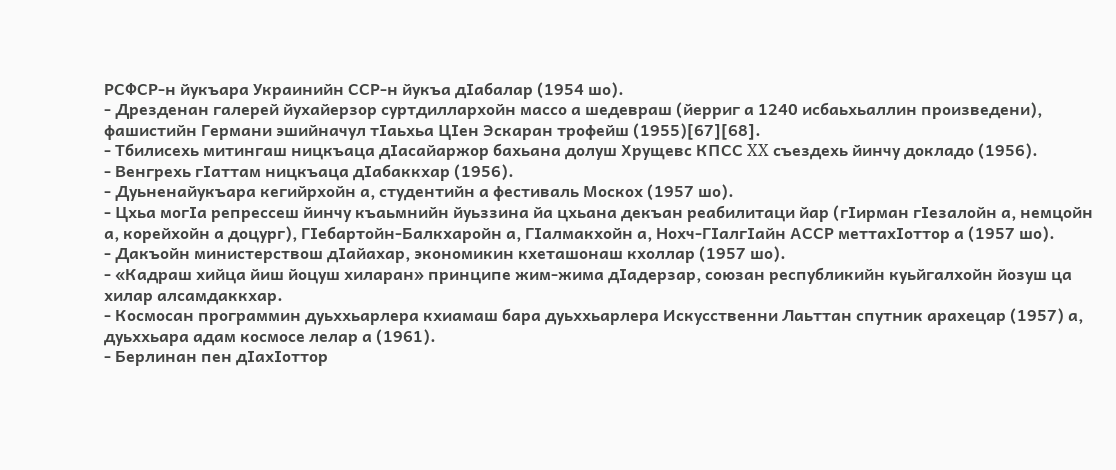РСФСР-н йукъара Украинийн ССР-н йукъа дӀабалар (1954 шо).
- Дрезденан галерей йухайерзор суртдиллархойн массо а шедевраш (йерриг а 1240 исбаьхьаллин произведени), фашистийн Германи эшийначул тӀаьхьа ЦӀен Эскаран трофейш (1955)[67][68].
- Тбилисехь митингаш ницкъаца дӀасайаржор бахьана долуш Хрущевс КПСС XX съездехь йинчу докладо (1956).
- Венгрехь гӀаттам ницкъаца дӀабаккхар (1956).
- Дуьненайукъара кегийрхойн а, студентийн а фестиваль Москох (1957 шо).
- Цхьа могӀа репрессеш йинчу къаьмнийн йуьззина йа цхьана декъан реабилитаци йар (гӀирман гӀезалойн а, немцойн а, корейхойн а доцург), ГӀебартойн-Балкхаройн а, ГӀалмакхойн а, Нохч-ГӀалгӀайн АССР меттахӀоттор а (1957 шо).
- Дакъойн министерствош дӀайахар, экономикин кхеташонаш кхоллар (1957 шо).
- «Кадраш хийца йиш йоцуш хиларан» принципе жим-жима дӀадерзар, союзан республикийн куьйгалхойн йозуш ца хилар алсамдаккхар.
- Космосан программин дуьххьарлера кхиамаш бара дуьххьарлера Искусственни Лаьттан спутник арахецар (1957) а, дуьххьара адам космосе лелар а (1961).
- Берлинан пен дӀахӀоттор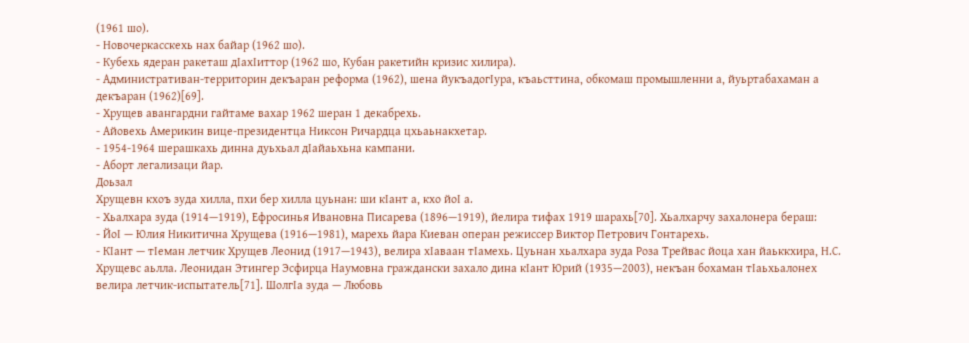(1961 шо).
- Новочеркасскехь нах байар (1962 шо).
- Кубехь ядеран ракеташ дӀахӀиттор (1962 шо, Кубан ракетийн кризис хилира).
- Административан-территорин декъаран реформа (1962), шена йукъадогӀура, къаьсттина, обкомаш промышленни а, йуьртабахаман а декъаран (1962)[69].
- Хрущев авангардни гайтаме вахар 1962 шеран 1 декабрехь.
- Айовехь Америкин вице-президентца Никсон Ричардца цхьаьнакхетар.
- 1954-1964 шерашкахь динна дуьхьал дӀайаьхьна кампани.
- Аборт легализаци йар.
Доьзал
Хрущевн кхоъ зуда хилла, пхи бер хилла цуьнан: ши кӀант а, кхо йоӀ а.
- Хьалхара зуда (1914—1919), Ефросинья Ивановна Писарева (1896—1919), йелира тифах 1919 шарахь[70]. Хьалхарчу захалонера бераш:
- ЙоӀ — Юлия Никитична Хрущева (1916—1981), марехь йара Киеван операн режиссер Виктор Петрович Гонтарехь.
- КӀант — тӀеман летчик Хрущев Леонид (1917—1943), велира хӀаваан тӀамехь. Цуьнан хьалхара зуда Роза Трейвас йоца хан йаьккхира, Н.С. Хрущевс аьлла. Леонидан Этингер Эсфирца Наумовна граждански захало дина кӀант Юрий (1935—2003), некъан бохаман тӀаьхьалонех велира летчик-испытатель[71]. ШолгӀа зуда — Любовь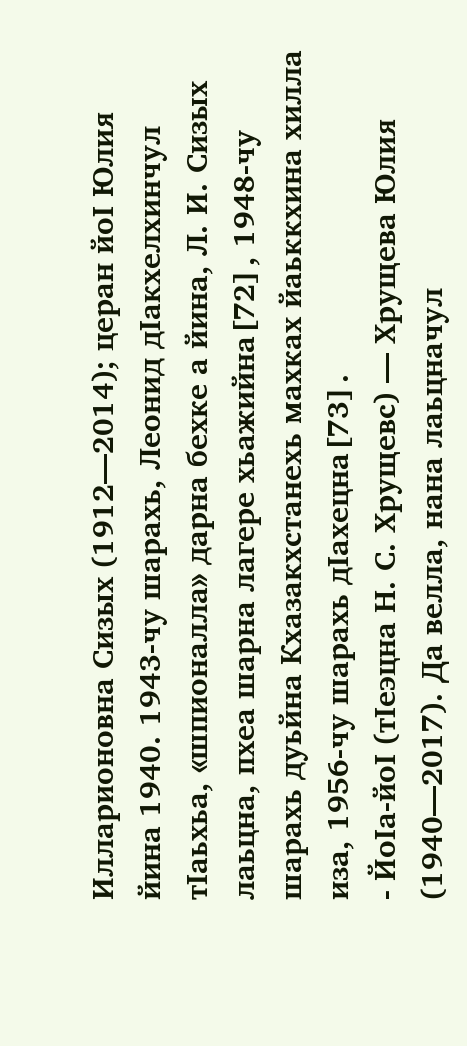Илларионовна Сизых (1912—2014); церан йоӀ Юлия йина 1940. 1943-чу шарахь, Леонид дӀакхелхинчул тӀаьхьа, «шпионалла» дарна бехке а йина, Л. И. Сизых лаьцна, пхеа шарна лагере хьажийна[72], 1948-чу шарахь дуьйна Кхазакхстанехь махках йаьккхина хилла иза, 1956-чу шарахь дӀахецна[73].
- ЙоӀа-йоӀ (тӀеэцна Н. С. Хрущевс) — Хрущева Юлия (1940—2017). Да велла, нана лаьцначул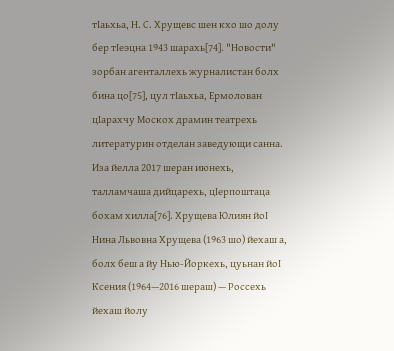тӀаьхьа, Н. С. Хрущевс шен кхо шо долу бер тӀеэцна 1943 шарахь[74]. "Новости" зорбан агенталлехь журналистан болх бина цо[75], цул тӀаьхьа, Ермолован цӀарахчу Москох драмин театрехь литературин отделан заведующи санна. Иза йелла 2017 шеран июнехь, талламчаша дийцарехь, цӀерпоштаца бохам хилла[76]. Хрущева Юлиян йоӀ Нина Львовна Хрущева (1963 шо) йехаш а, болх беш а йу Нью-Йоркехь, цуьнан йоӀ Ксения (1964—2016 шераш) — Россехь йехаш йолу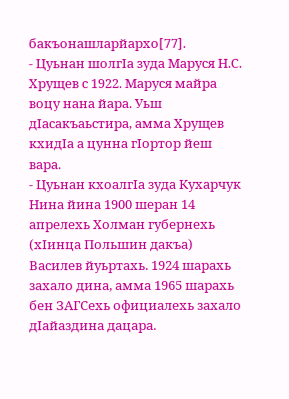бакъонашларйархо[77].
- Цуьнан шолгӀа зуда Маруся Н.С. Хрущев с 1922. Маруся майра воцу нана йара. Уьш дӀасакъаьстира, амма Хрущев кхидӀа а цунна гӀортор йеш вара.
- Цуьнан кхоалгӀа зуда Кухарчук Нина йина 1900 шеран 14 апрелехь Холман губернехь (хӀинца Польшин дакъа) Василев йуьртахь. 1924 шарахь захало дина, амма 1965 шарахь бен ЗАГСехь официалехь захало дӀайаздина дацара.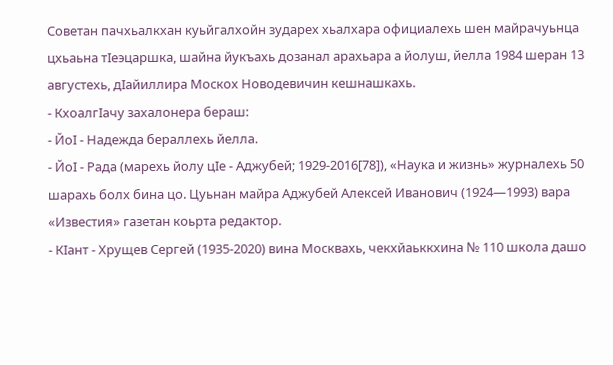Советан пачхьалкхан куьйгалхойн зударех хьалхара официалехь шен майрачуьнца цхьаьна тӀеэцаршка, шайна йукъахь дозанал арахьара а йолуш, йелла 1984 шеран 13 августехь, дӀайиллира Москох Новодевичин кешнашкахь.
- КхоалгӀачу захалонера бераш:
- ЙоӀ - Надежда бераллехь йелла.
- ЙоӀ - Рада (марехь йолу цӀе - Аджубей; 1929-2016[78]), «Наука и жизнь» журналехь 50 шарахь болх бина цо. Цуьнан майра Аджубей Алексей Иванович (1924—1993) вара «Известия» газетан коьрта редактор.
- КӀант - Хрущев Сергей (1935-2020) вина Москвахь, чекхйаьккхина № 110 школа дашо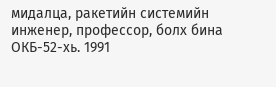мидалца, ракетийн системийн инженер, профессор, болх бина ОКБ-52-хь. 1991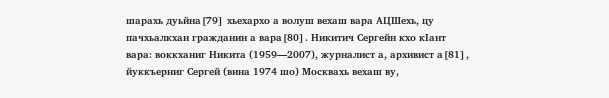шарахь дуьйна[79] хьехархо а волуш вехаш вара АЦШехь, цу пачхьалкхан гражданин а вара[80]. Никитич Сергейн кхо кӀант вара: воккханиг Никита (1959—2007), журналист а, архивист а[81], йуккъерниг Сергей (вина 1974 шо) Москвахь вехаш ву,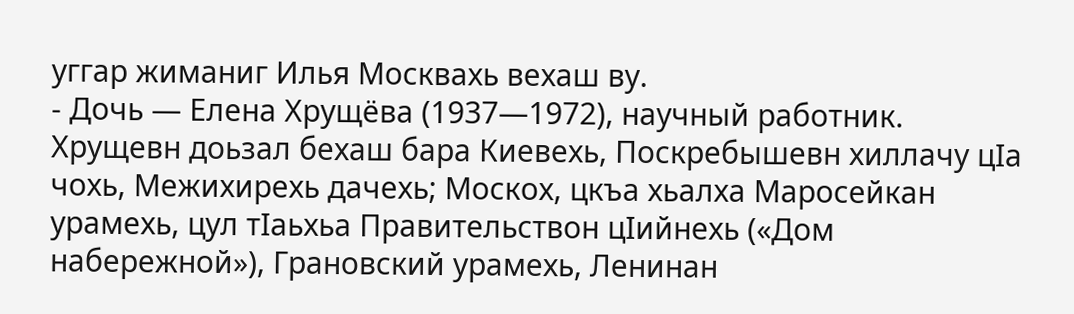уггар жиманиг Илья Москвахь вехаш ву.
- Дочь — Елена Хрущёва (1937—1972), научный работник.
Хрущевн доьзал бехаш бара Киевехь, Поскребышевн хиллачу цӀа чохь, Межихирехь дачехь; Москох, цкъа хьалха Маросейкан урамехь, цул тӀаьхьа Правительствон цӀийнехь («Дом набережной»), Грановский урамехь, Ленинан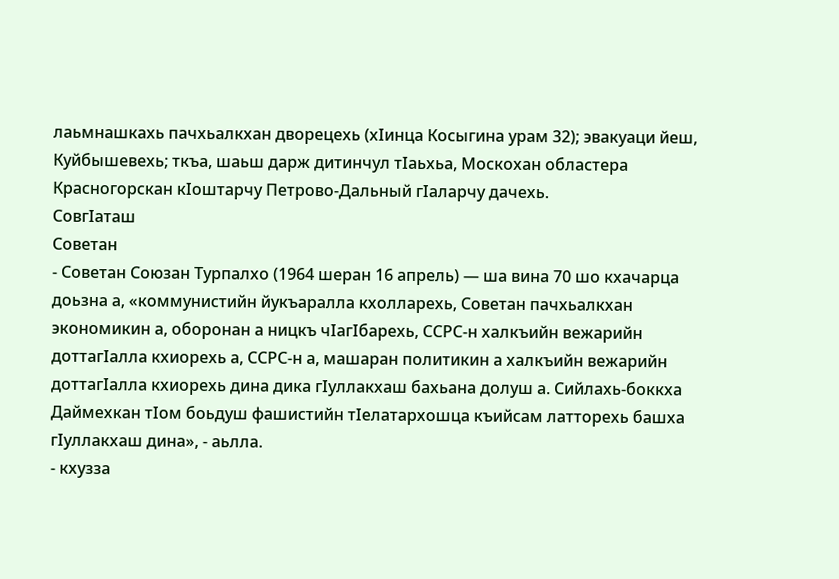лаьмнашкахь пачхьалкхан дворецехь (хӀинца Косыгина урам 32); эвакуаци йеш, Куйбышевехь; ткъа, шаьш дарж дитинчул тӀаьхьа, Москохан областера Красногорскан кӀоштарчу Петрово-Дальный гӀаларчу дачехь.
СовгӀаташ
Советан
- Советан Союзан Турпалхо (1964 шеран 16 апрель) — ша вина 70 шо кхачарца доьзна а, «коммунистийн йукъаралла кхолларехь, Советан пачхьалкхан экономикин а, оборонан а ницкъ чӀагӀбарехь, ССРС-н халкъийн вежарийн доттагӀалла кхиорехь а, ССРС-н а, машаран политикин а халкъийн вежарийн доттагӀалла кхиорехь дина дика гӀуллакхаш бахьана долуш а. Сийлахь-боккха Даймехкан тӀом боьдуш фашистийн тӀелатархошца къийсам латторехь башха гӀуллакхаш дина», - аьлла.
- кхузза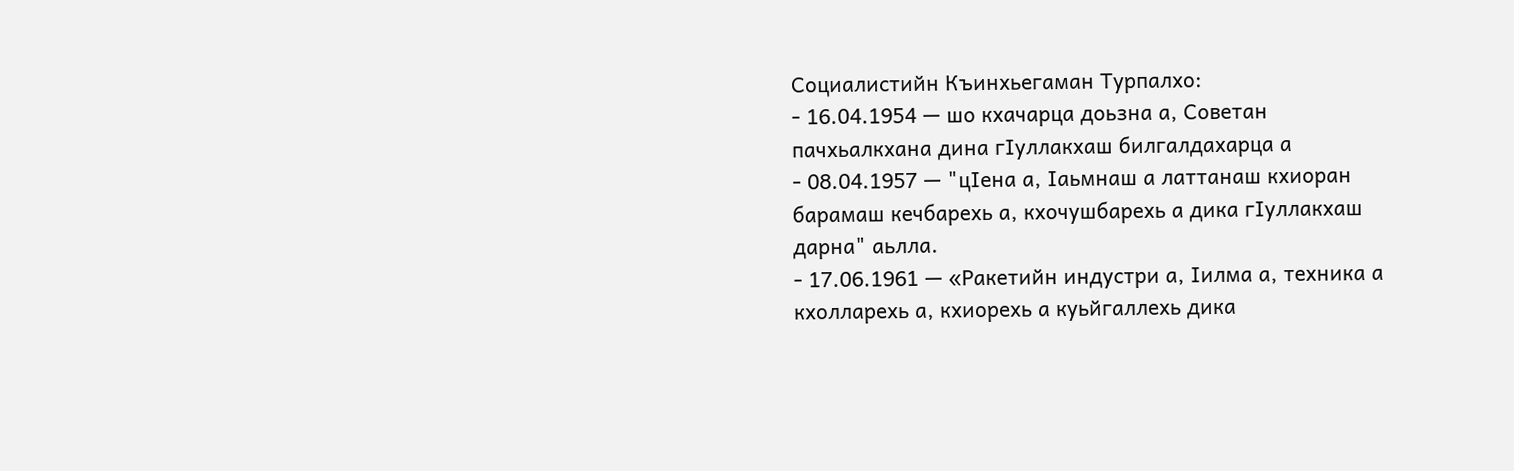Социалистийн Къинхьегаман Турпалхо:
- 16.04.1954 — шо кхачарца доьзна а, Советан пачхьалкхана дина гӀуллакхаш билгалдахарца а
- 08.04.1957 — "цӀена а, Ӏаьмнаш а латтанаш кхиоран барамаш кечбарехь а, кхочушбарехь а дика гӀуллакхаш дарна" аьлла.
- 17.06.1961 — «Ракетийн индустри а, Ӏилма а, техника а кхолларехь а, кхиорехь а куьйгаллехь дика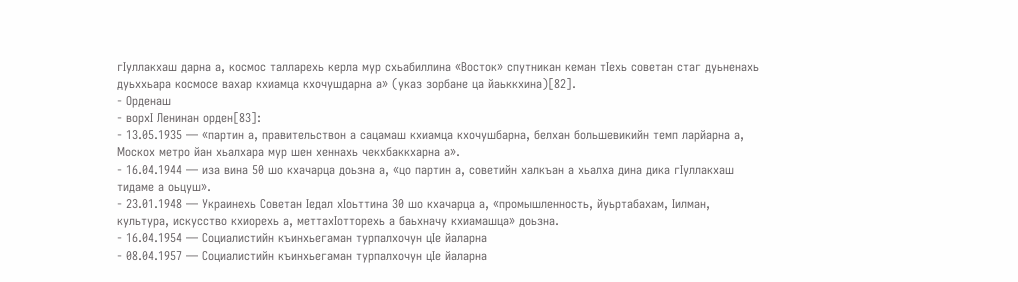гӀуллакхаш дарна а, космос талларехь керла мур схьабиллина «Восток» спутникан кеман тӀехь советан стаг дуьненахь дуьххьара космосе вахар кхиамца кхочушдарна а» (указ зорбане ца йаьккхина)[82].
- Орденаш
- ворхӀ Ленинан орден[83]:
- 13.05.1935 — «партин а, правительствон а сацамаш кхиамца кхочушбарна, белхан большевикийн темп ларйарна а, Москох метро йан хьалхара мур шен хеннахь чекхбаккхарна а».
- 16.04.1944 — иза вина 50 шо кхачарца доьзна а, «цо партин а, советийн халкъан а хьалха дина дика гӀуллакхаш тидаме а оьцуш».
- 23.01.1948 — Украинехь Советан Ӏедал хӀоьттина 30 шо кхачарца а, «промышленность, йуьртабахам, Ӏилман, культура, искусство кхиорехь а, меттахӀотторехь а баьхначу кхиамашца» доьзна.
- 16.04.1954 — Социалистийн къинхьегаман турпалхочун цӀе йаларна
- 08.04.1957 — Социалистийн къинхьегаман турпалхочун цӀе йаларна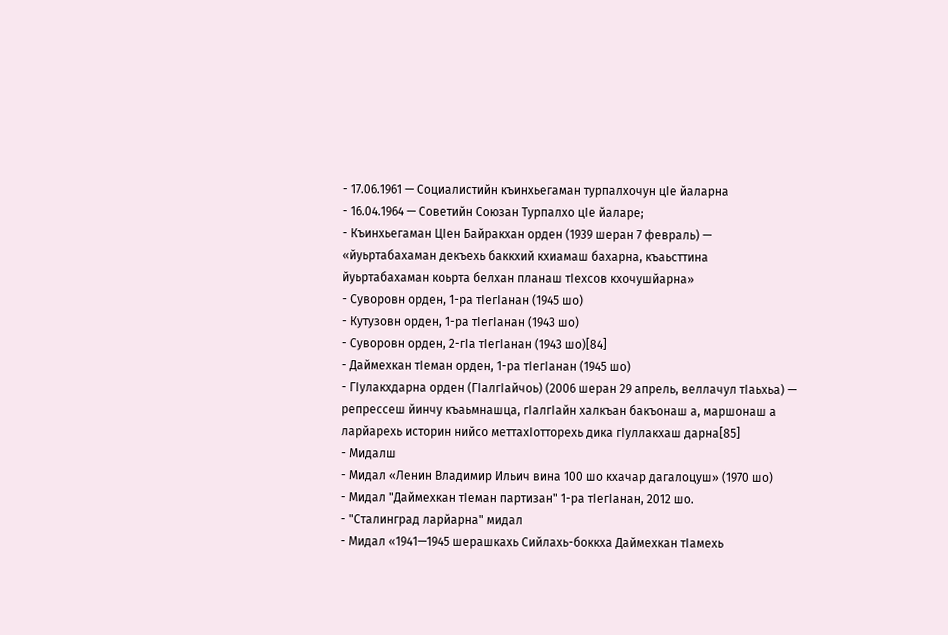- 17.06.1961 — Социалистийн къинхьегаман турпалхочун цӀе йаларна
- 16.04.1964 — Советийн Союзан Турпалхо цӀе йаларе;
- Къинхьегаман ЦӀен Байракхан орден (1939 шеран 7 февраль) — «йуьртабахаман декъехь баккхий кхиамаш бахарна, къаьсттина йуьртабахаман коьрта белхан планаш тӀехсов кхочушйарна»
- Суворовн орден, 1-ра тӀегӀанан (1945 шо)
- Кутузовн орден, 1-ра тӀегӀанан (1943 шо)
- Суворовн орден, 2-гӀа тӀегӀанан (1943 шо)[84]
- Даймехкан тӀеман орден, 1-ра тӀегӀанан (1945 шо)
- ГӀулакхдарна орден (ГӀалгӀайчоь) (2006 шеран 29 апрель, веллачул тӀаьхьа) — репрессеш йинчу къаьмнашца, гӀалгӀайн халкъан бакъонаш а, маршонаш а ларйарехь историн нийсо меттахӀотторехь дика гӀуллакхаш дарна[85]
- Мидалш
- Мидал «Ленин Владимир Ильич вина 100 шо кхачар дагалоцуш» (1970 шо)
- Мидал "Даймехкан тӀеман партизан" 1-ра тӀегӀанан, 2012 шо.
- "Сталинград ларйарна" мидал
- Мидал «1941—1945 шерашкахь Сийлахь-боккха Даймехкан тӀамехь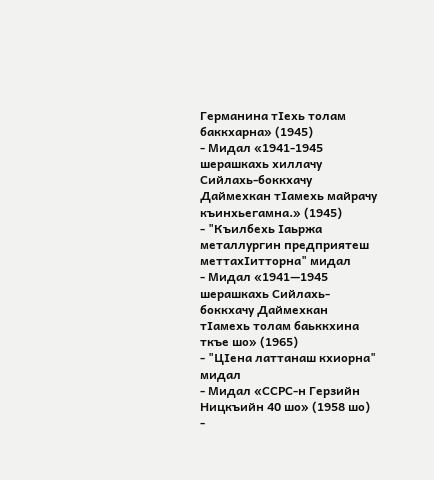Германина тӀехь толам баккхарна» (1945)
- Мидал «1941-1945 шерашкахь хиллачу Сийлахь-боккхачу Даймехкан тӀамехь майрачу къинхьегамна.» (1945)
- "Къилбехь Ӏаьржа металлургин предприятеш меттахӀитторна" мидал
- Мидал «1941—1945 шерашкахь Сийлахь-боккхачу Даймехкан тӀамехь толам баьккхина ткъе шо» (1965)
- "ЦӀена латтанаш кхиорна" мидал
- Мидал «ССРС-н Герзийн Ницкъийн 40 шо» (1958 шо)
-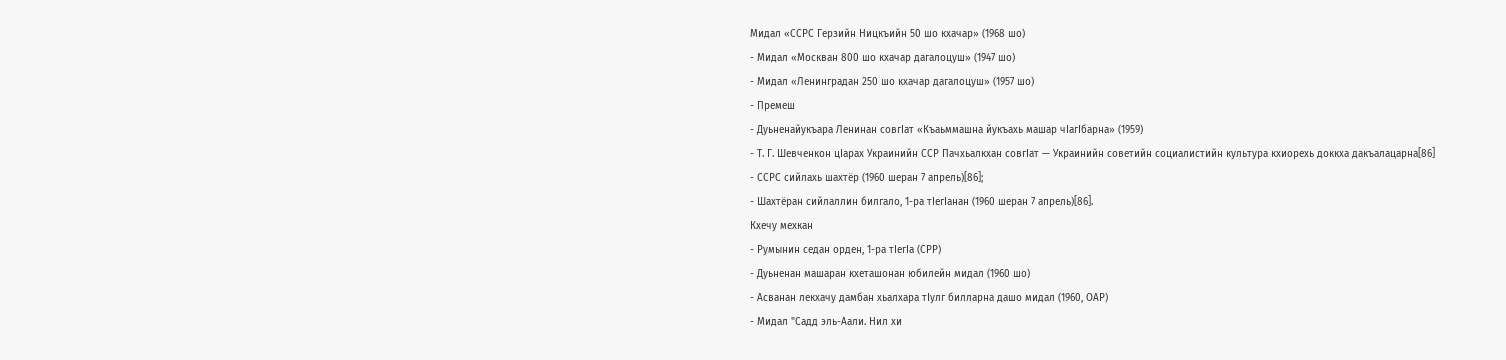Мидал «ССРС Герзийн Ницкъийн 50 шо кхачар» (1968 шо)
- Мидал «Москван 800 шо кхачар дагалоцуш» (1947 шо)
- Мидал «Ленинградан 250 шо кхачар дагалоцуш» (1957 шо)
- Премеш
- Дуьненайукъара Ленинан совгӀат «Къаьммашна йукъахь машар чӀагӀбарна» (1959)
- Т. Г. Шевченкон цӀарах Украинийн ССР Пачхьалкхан совгӀат — Украинийн советийн социалистийн культура кхиорехь доккха дакъалацарна[86]
- ССРС сийлахь шахтёр (1960 шеран 7 апрель)[86];
- Шахтёран сийлаллин билгало, 1-ра тӀегӀанан (1960 шеран 7 апрель)[86].
Кхечу мехкан
- Румынин седан орден, 1-ра тӀегӀа (СРР)
- Дуьненан машаран кхеташонан юбилейн мидал (1960 шо)
- Асванан лекхачу дамбан хьалхара тӀулг билларна дашо мидал (1960, ОАР)
- Мидал "Садд эль-Аали. Нил хи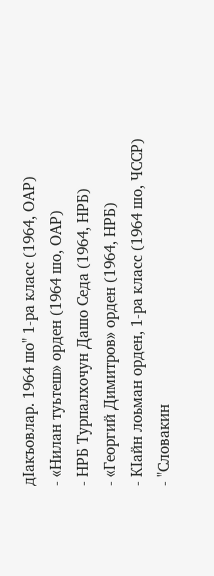дӀакъовлар. 1964 шо" 1-ра класс (1964, ОАР)
- «Нилан туьтеш» орден (1964 шо, ОАР)
- НРБ Турпалхочун Дашо Седа (1964, НРБ)
- «Георгий Димитров» орден (1964, НРБ)
- КӀайн лоьман орден, 1-ра класс (1964 шо, ЧССР)
- "Словакин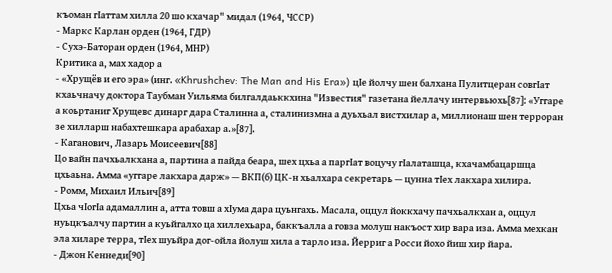къоман гӀаттам хилла 20 шо кхачар" мидал (1964, ЧССР)
- Маркс Карлан орден (1964, ГДР)
- Сухэ-Баторан орден (1964, МНР)
Критика а, мах хадор а
- «Хрущёв и его эра» (инг. «Khrushchev: The Man and His Era») цӀе йолчу шен балхана Пулитцеран совгӀат кхаьчначу доктора Таубман Уильяма билгалдаьккхина "Известия" газетана йеллачу интервьюхь[87]: «Уггаре а коьртаниг Хрущевс динарг дара Сталинна а, сталинизмна а дуьхьал вистхилар а, миллионаш шен терроран зе хилларш набахтешкара арабахар а.»[87].
- Каганович, Лазарь Моисеевич[88]
Цо вайн пачхьалкхана а, партина а пайда беара, шех цхьа а паргӀат воцучу гӀалаташца, кхачамбацаршца цхьаьна. Амма «уггаре лакхара дарж» — ВКП(б) ЦК-н хьалхара секретарь — цунна тӀех лакхара хилира.
- Ромм, Михаил Ильич[89]
Цхьа чӀогӀа адамаллин а, атта товш а хӀума дара цуьнгахь. Масала, оццул йоккхачу пачхьалкхан а, оццул нуьцкъалчу партин а куьйгалхо ца хиллехьара, баккъалла а говза молуш накъост хир вара иза. Амма мехкан эла хиларе терра, тӀех шуьйра дог-ойла йолуш хила а тарло иза. Йерриг а Росси йохо йиш хир йара.
- Джон Кеннеди[90]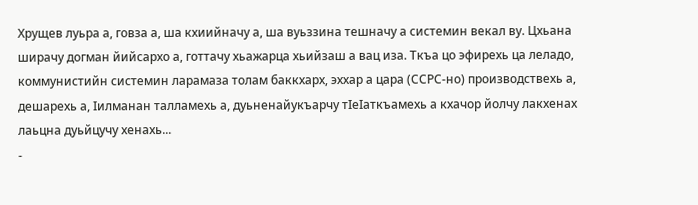Хрущев луьра а, говза а, ша кхиийначу а, ша вуьззина тешначу а системин векал ву. Цхьана ширачу догман йийсархо а, готтачу хьажарца хьийзаш а вац иза. Ткъа цо эфирехь ца леладо, коммунистийн системин ларамаза толам баккхарх, эххар а цара (ССРС-но) производствехь а, дешарехь а, Ӏилманан талламехь а, дуьненайукъарчу тӀеӀаткъамехь а кхачор йолчу лакхенах лаьцна дуьйцучу хенахь...
-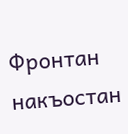Фронтан накъостан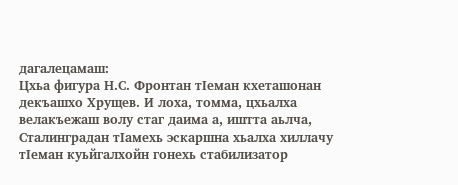дагалецамаш:
Цхьа фигура Н.С. Фронтан тӀеман кхеташонан декъашхо Хрущев. И лоха, томма, цхьалха велакъежаш волу стаг даима а, иштта аьлча, Сталинградан тӀамехь эскаршна хьалха хиллачу тӀеман куьйгалхойн гонехь стабилизатор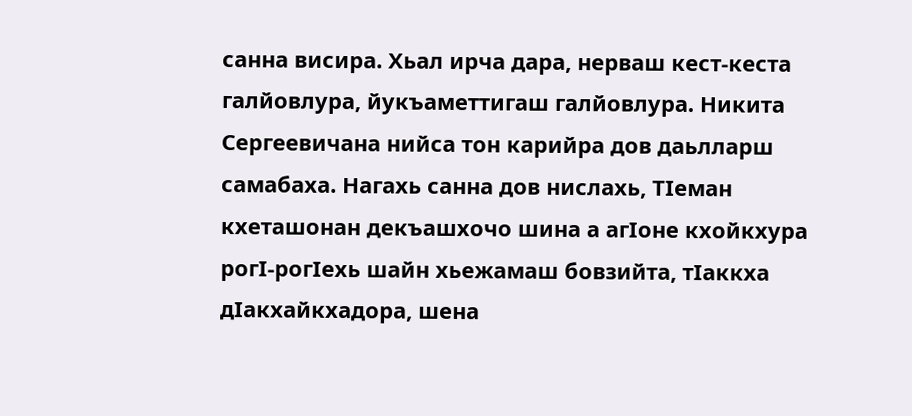санна висира. Хьал ирча дара, нерваш кест-кеста галйовлура, йукъаметтигаш галйовлура. Никита Сергеевичана нийса тон карийра дов даьлларш самабаха. Нагахь санна дов нислахь, ТӀеман кхеташонан декъашхочо шина а агӀоне кхойкхура рогӀ-рогӀехь шайн хьежамаш бовзийта, тӀаккха дӀакхайкхадора, шена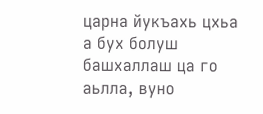царна йукъахь цхьа а бух болуш башхаллаш ца го аьлла, вуно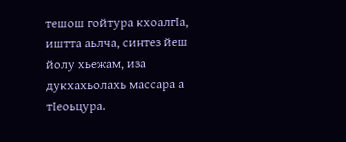тешош гойтура кхоалгӀа, иштта аьлча, синтез йеш йолу хьежам, иза дукхахьолахь массара а тӀеоьцура.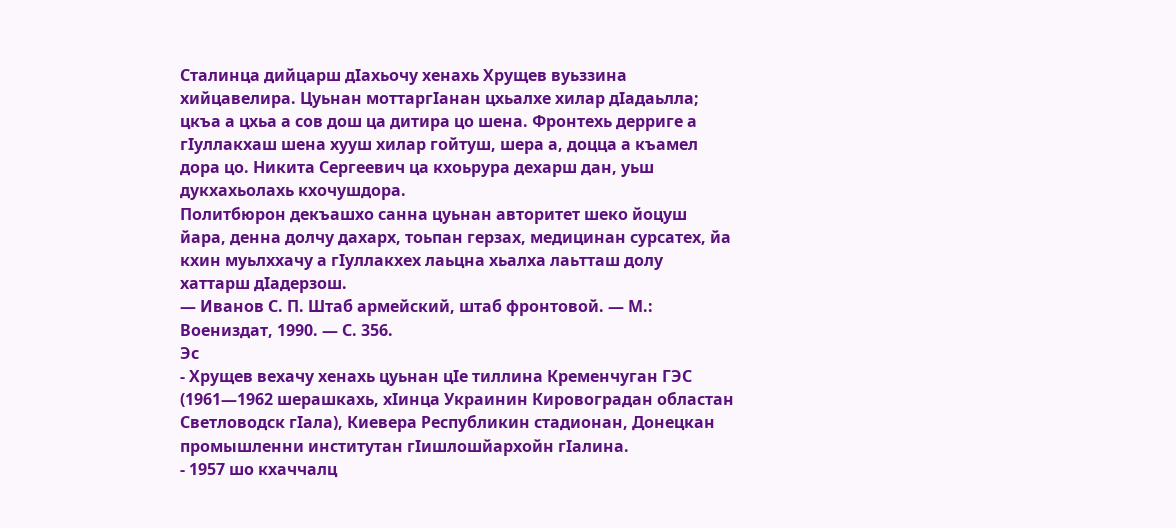Сталинца дийцарш дӀахьочу хенахь Хрущев вуьззина хийцавелира. Цуьнан моттаргӀанан цхьалхе хилар дӀадаьлла; цкъа а цхьа а сов дош ца дитира цо шена. Фронтехь дерриге а гӀуллакхаш шена хууш хилар гойтуш, шера а, доцца а къамел дора цо. Никита Сергеевич ца кхоьрура дехарш дан, уьш дукхахьолахь кхочушдора.
Политбюрон декъашхо санна цуьнан авторитет шеко йоцуш йара, денна долчу дахарх, тоьпан герзах, медицинан сурсатех, йа кхин муьлххачу а гӀуллакхех лаьцна хьалха лаьтташ долу хаттарш дӀадерзош.
— Иванов С. П. Штаб армейский, штаб фронтовой. — М.: Воениздат, 1990. — С. 356.
Эс
- Хрущев вехачу хенахь цуьнан цӀе тиллина Кременчуган ГЭС (1961—1962 шерашкахь, хӀинца Украинин Кировоградан областан Светловодск гӀала), Киевера Республикин стадионан, Донецкан промышленни институтан гӀишлошйархойн гӀалина.
- 1957 шо кхаччалц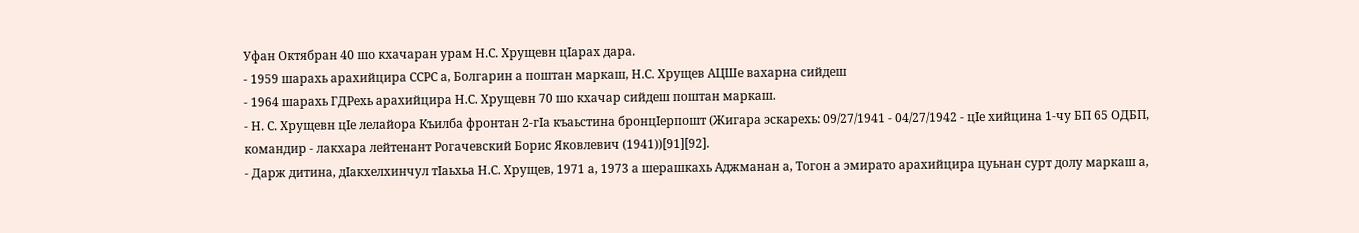Уфан Октябран 40 шо кхачаран урам Н.С. Хрущевн цӀарах дара.
- 1959 шарахь арахийцира ССРС а, Болгарин а поштан маркаш, Н.С. Хрущев АЦШе вахарна сийдеш
- 1964 шарахь ГДРехь арахийцира Н.С. Хрущевн 70 шо кхачар сийдеш поштан маркаш.
- Н. С. Хрущевн цӀе лелайора Къилба фронтан 2-гӀа къаьстина бронцӀерпошт (Жигара эскарехь: 09/27/1941 - 04/27/1942 - цӀе хийцина 1-чу БП 65 ОДБП, командир - лакхара лейтенант Рогачевский Борис Яковлевич (1941))[91][92].
- Дарж дитина, дӀакхелхинчул тӀаьхьа Н.С. Хрущев, 1971 а, 1973 а шерашкахь Аджманан а, Тогон а эмирато арахийцира цуьнан сурт долу маркаш а,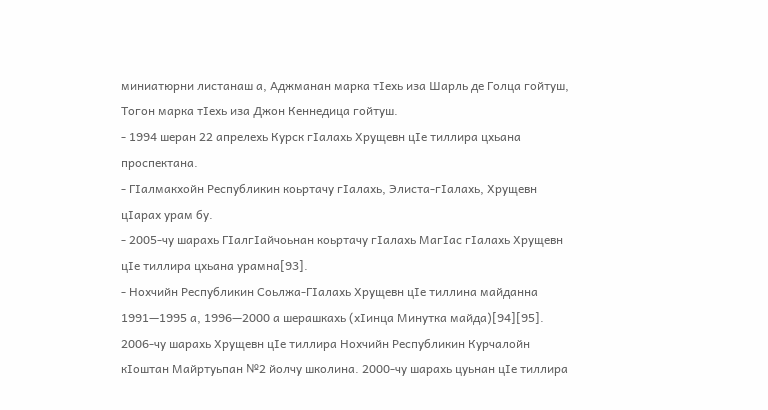миниатюрни листанаш а, Аджманан марка тӀехь иза Шарль де Голца гойтуш, Тогон марка тӀехь иза Джон Кеннедица гойтуш.
- 1994 шеран 22 апрелехь Курск гӀалахь Хрущевн цӀе тиллира цхьана проспектана.
- ГӀалмакхойн Республикин коьртачу гӀалахь, Элиста-гӀалахь, Хрущевн цӀарах урам бу.
- 2005-чу шарахь ГӀалгӀайчоьнан коьртачу гӀалахь МагӀас гӀалахь Хрущевн цӀе тиллира цхьана урамна[93].
- Нохчийн Республикин Соьлжа-ГӀалахь Хрущевн цӀе тиллина майданна 1991—1995 а, 1996—2000 а шерашкахь (хӀинца Минутка майда)[94][95]. 2006-чу шарахь Хрущевн цӀе тиллира Нохчийн Республикин Курчалойн кӀоштан Майртуьпан №2 йолчу школина. 2000-чу шарахь цуьнан цӀе тиллира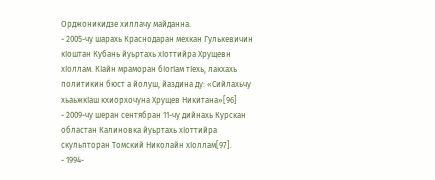Орджоникидзе хиллачу майданна.
- 2005-чу шарахь Краснодаран мехкан Гулькевичин кӀоштан Кубань йуьртахь хӀоттийра Хрущевн хӀоллам. КӀайн мраморан бӀогӀам тӀехь, лакхахь политикин бюст а йолуш, йаздина ду: «Сийлахьчу хьаьжкӀаш кхиорхочуна Хрущев Никитана»[96]
- 2009-чу шеран сентябран 11-чу дийнахь Курскан областан Калиновка йуьртахь хӀоттийра скульпторан Томский Николайн хӀоллам[97].
- 1994-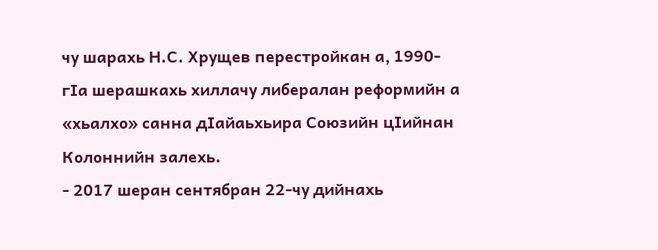чу шарахь Н.С. Хрущев перестройкан а, 1990-гӀа шерашкахь хиллачу либералан реформийн а «хьалхо» санна дӀайаьхьира Союзийн цӀийнан Колоннийн залехь.
- 2017 шеран сентябран 22-чу дийнахь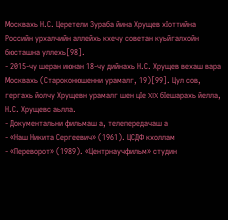Москвахь Н.С. Церетели Зураба йина Хрущев хӀоттийна Российн урхалчийн аллейхь кхечу советан куьйгалхойн бюсташна уллехь[98].
- 2015-чу шеран июнан 18-чу дийнахь Н.С. Хрущев вехаш вара Москвахь (Староконюшенни урамалг, 19)[99]. Цул сов, гергахь йолчу Хрущевн урамалг шен цӀе XIX бӀешарахь йелла, Н.С. Хрущевс аьлла.
- Документальни фильмаш а, телепередачаш а
- «Наш Никита Сергеевич» (1961). ЦСДФ кхоллам
- «Переворот» (1989). «Центрнаучфильм» студин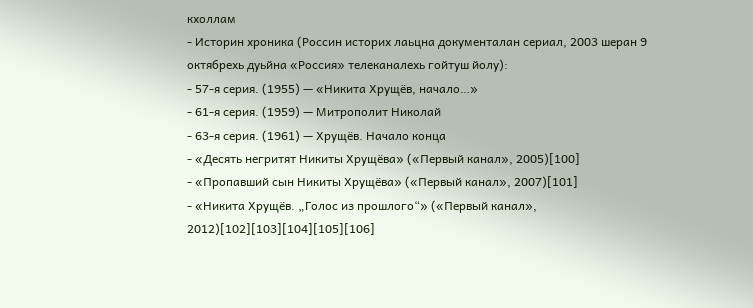кхоллам
- Историн хроника (Россин историх лаьцна документалан сериал, 2003 шеран 9 октябрехь дуьйна «Россия» телеканалехь гойтуш йолу):
- 57-я серия. (1955) — «Никита Хрущёв, начало…»
- 61-я серия. (1959) — Митрополит Николай
- 63-я серия. (1961) — Хрущёв. Начало конца
- «Десять негритят Никиты Хрущёва» («Первый канал», 2005)[100]
- «Пропавший сын Никиты Хрущёва» («Первый канал», 2007)[101]
- «Никита Хрущёв. „Голос из прошлого“» («Первый канал», 2012)[102][103][104][105][106]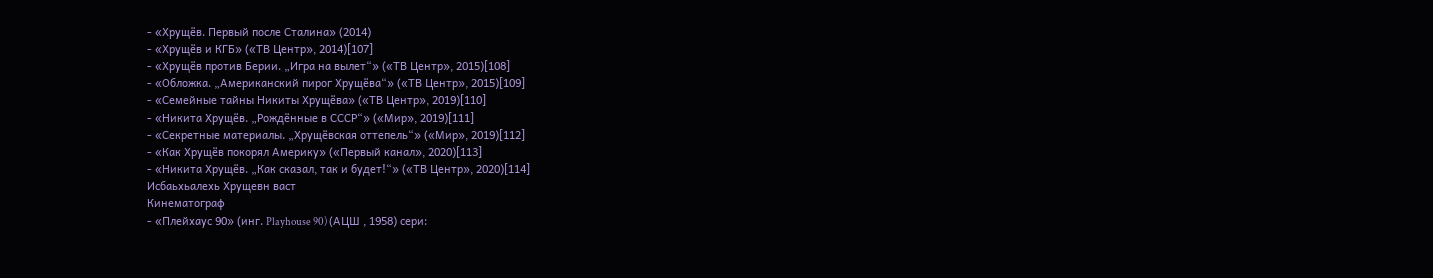- «Хрущёв. Первый после Сталина» (2014)
- «Хрущёв и КГБ» («ТВ Центр», 2014)[107]
- «Хрущёв против Берии. „Игра на вылет“» («ТВ Центр», 2015)[108]
- «Обложка. „Американский пирог Хрущёва“» («ТВ Центр», 2015)[109]
- «Семейные тайны Никиты Хрущёва» («ТВ Центр», 2019)[110]
- «Никита Хрущёв. „Рождённые в СССР“» («Мир», 2019)[111]
- «Секретные материалы. „Хрущёвская оттепель“» («Мир», 2019)[112]
- «Как Хрущёв покорял Америку» («Первый канал», 2020)[113]
- «Никита Хрущёв. „Как сказал, так и будет!“» («ТВ Центр», 2020)[114]
Исбаьхьалехь Хрущевн васт
Кинематограф
- «Плейхаус 90» (инг. Playhouse 90) (АЦШ , 1958) сери: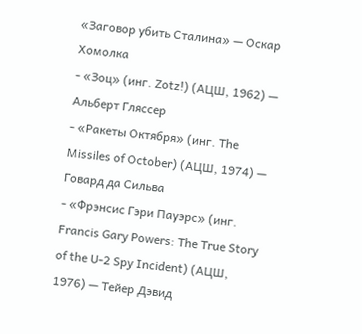«Заговор убить Сталина» — Оскар Хомолка
- «Зоц» (инг. Zotz!) (АЦШ, 1962) — Альберт Гляссер
- «Ракеты Октября» (инг. The Missiles of October) (АЦШ, 1974) — Говард да Сильва
- «Фрэнсис Гэри Пауэрс» (инг. Francis Gary Powers: The True Story of the U-2 Spy Incident) (АЦШ, 1976) — Тейер Дэвид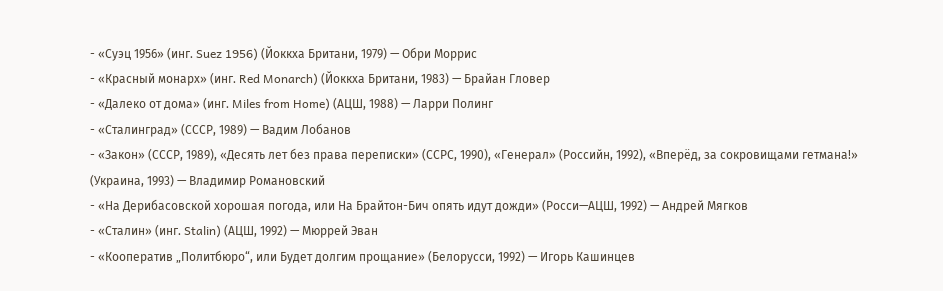- «Суэц 1956» (инг. Suez 1956) (Йоккха Британи, 1979) — Обри Моррис
- «Красный монарх» (инг. Red Monarch) (Йоккха Британи, 1983) — Брайан Гловер
- «Далеко от дома» (инг. Miles from Home) (АЦШ, 1988) — Ларри Полинг
- «Сталинград» (СССР, 1989) — Вадим Лобанов
- «Закон» (СССР, 1989), «Десять лет без права переписки» (ССРС, 1990), «Генерал» (Российн, 1992), «Вперёд, за сокровищами гетмана!» (Украина, 1993) — Владимир Романовский
- «На Дерибасовской хорошая погода, или На Брайтон-Бич опять идут дожди» (Росси—АЦШ, 1992) — Андрей Мягков
- «Сталин» (инг. Stalin) (АЦШ, 1992) — Мюррей Эван
- «Кооператив „Политбюро“, или Будет долгим прощание» (Белорусси, 1992) — Игорь Кашинцев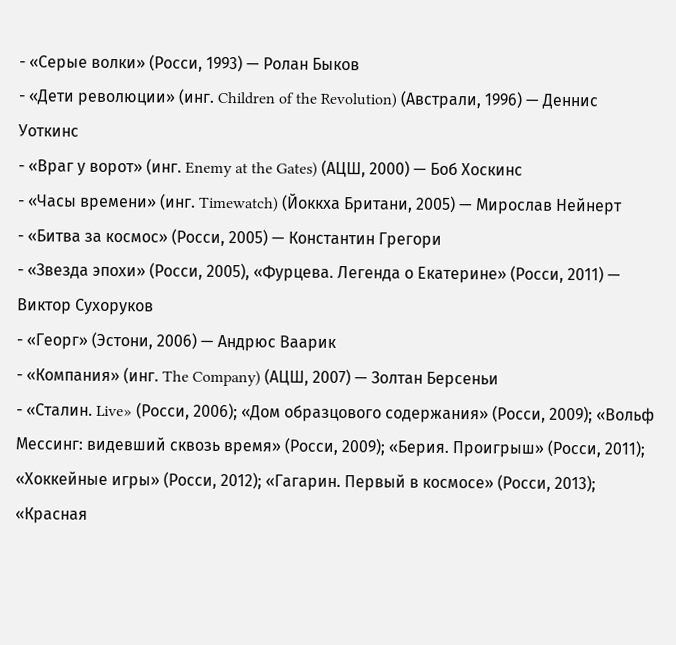- «Серые волки» (Росси, 1993) — Ролан Быков
- «Дети революции» (инг. Children of the Revolution) (Австрали, 1996) — Деннис Уоткинс
- «Враг у ворот» (инг. Enemy at the Gates) (АЦШ, 2000) — Боб Хоскинс
- «Часы времени» (инг. Timewatch) (Йоккха Британи, 2005) — Мирослав Нейнерт
- «Битва за космос» (Росси, 2005) — Константин Грегори
- «Звезда эпохи» (Росси, 2005), «Фурцева. Легенда о Екатерине» (Росси, 2011) — Виктор Сухоруков
- «Георг» (Эстони, 2006) — Андрюс Ваарик
- «Компания» (инг. The Company) (АЦШ, 2007) — Золтан Берсеньи
- «Сталин. Live» (Росси, 2006); «Дом образцового содержания» (Росси, 2009); «Вольф Мессинг: видевший сквозь время» (Росси, 2009); «Берия. Проигрыш» (Росси, 2011); «Хоккейные игры» (Росси, 2012); «Гагарин. Первый в космосе» (Росси, 2013); «Красная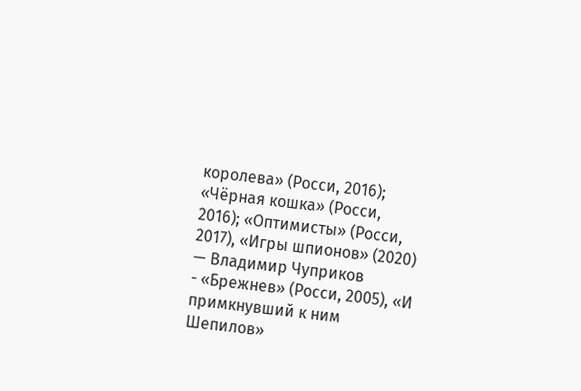королева» (Росси, 2016); «Чёрная кошка» (Росси, 2016); «Оптимисты» (Росси, 2017), «Игры шпионов» (2020) — Владимир Чуприков
- «Брежнев» (Росси, 2005), «И примкнувший к ним Шепилов»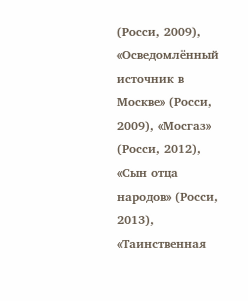(Росси, 2009), «Осведомлённый источник в Москве» (Росси, 2009), «Мосгаз» (Росси, 2012), «Сын отца народов» (Росси, 2013), «Таинственная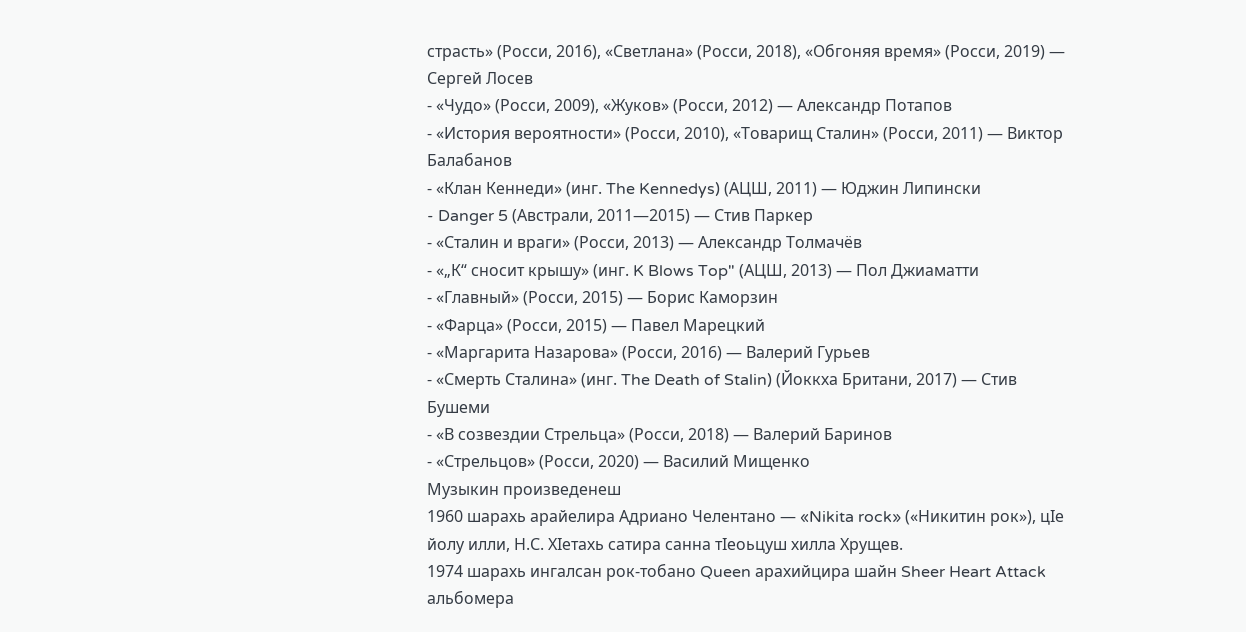страсть» (Росси, 2016), «Светлана» (Росси, 2018), «Обгоняя время» (Росси, 2019) — Сергей Лосев
- «Чудо» (Росси, 2009), «Жуков» (Росси, 2012) — Александр Потапов
- «История вероятности» (Росси, 2010), «Товарищ Сталин» (Росси, 2011) — Виктор Балабанов
- «Клан Кеннеди» (инг. The Kennedys) (АЦШ, 2011) — Юджин Липински
- Danger 5 (Австрали, 2011—2015) — Стив Паркер
- «Сталин и враги» (Росси, 2013) — Александр Толмачёв
- «„К“ сносит крышу» (инг. K Blows Top" (АЦШ, 2013) — Пол Джиаматти
- «Главный» (Росси, 2015) — Борис Каморзин
- «Фарца» (Росси, 2015) — Павел Марецкий
- «Маргарита Назарова» (Росси, 2016) — Валерий Гурьев
- «Смерть Сталина» (инг. The Death of Stalin) (Йоккха Британи, 2017) — Стив Бушеми
- «В созвездии Стрельца» (Росси, 2018) — Валерий Баринов
- «Стрельцов» (Росси, 2020) — Василий Мищенко
Музыкин произведенеш
1960 шарахь арайелира Адриано Челентано — «Nikita rock» («Никитин рок»), цӀе йолу илли, Н.С. ХӀетахь сатира санна тӀеоьцуш хилла Хрущев.
1974 шарахь ингалсан рок-тобано Queen арахийцира шайн Sheer Heart Attack альбомера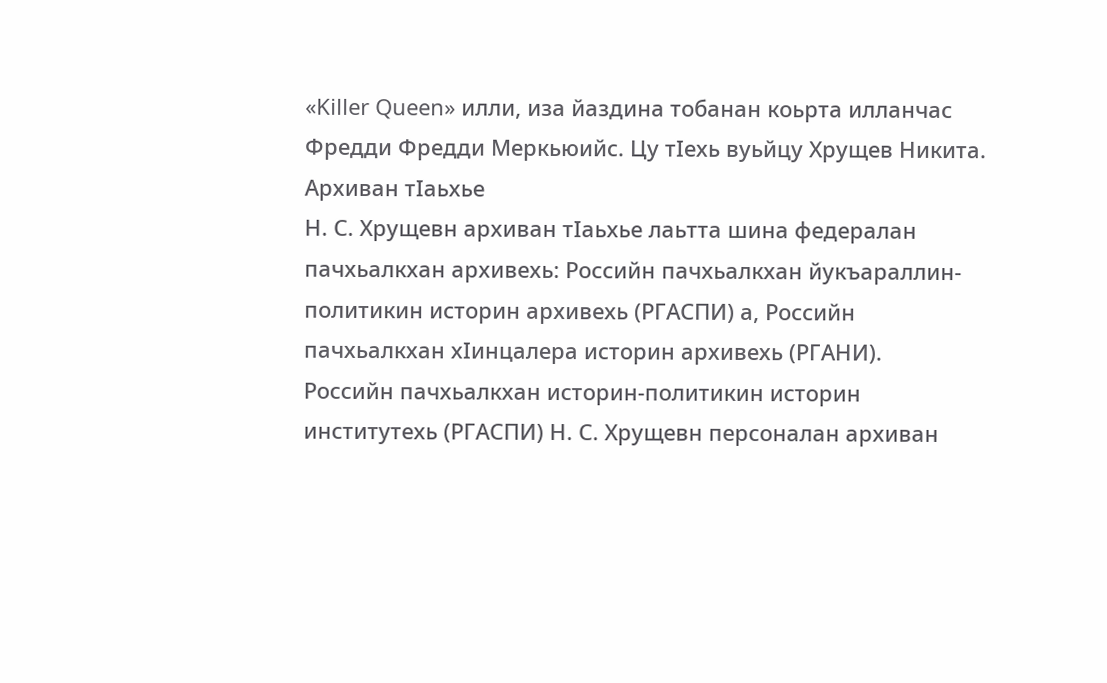«Killer Queen» илли, иза йаздина тобанан коьрта илланчас Фредди Фредди Меркьюийс. Цу тӀехь вуьйцу Хрущев Никита.
Архиван тӀаьхье
Н. С. Хрущевн архиван тӀаьхье лаьтта шина федералан пачхьалкхан архивехь: Российн пачхьалкхан йукъараллин-политикин историн архивехь (РГАСПИ) а, Российн пачхьалкхан хӀинцалера историн архивехь (РГАНИ).
Российн пачхьалкхан историн-политикин историн институтехь (РГАСПИ) Н. С. Хрущевн персоналан архиван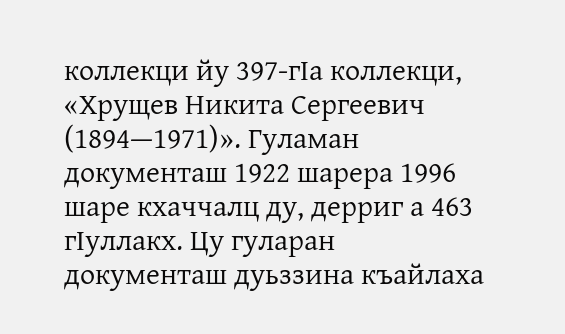коллекци йу 397-гӀа коллекци, «Хрущев Никита Сергеевич (1894—1971)». Гуламан документаш 1922 шарера 1996 шаре кхаччалц ду, дерриг а 463 гӀуллакх. Цу гуларан документаш дуьззина къайлаха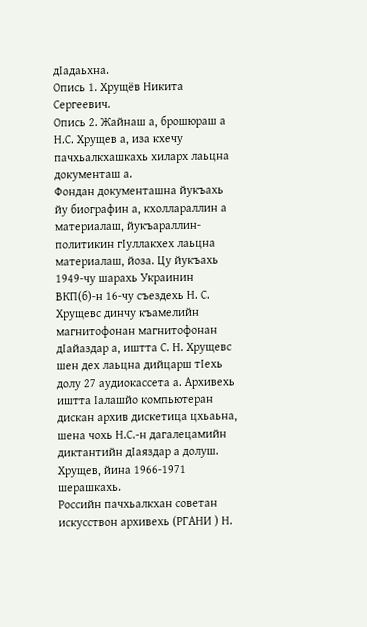дӀадаьхна.
Опись 1. Хрущёв Никита Сергеевич.
Опись 2. Жайнаш а, брошюраш а Н.С. Хрущев а, иза кхечу пачхьалкхашкахь хиларх лаьцна документаш а.
Фондан документашна йукъахь йу биографин а, кхоллараллин а материалаш, йукъараллин-политикин гӀуллакхех лаьцна материалаш, йоза. Цу йукъахь 1949-чу шарахь Украинин ВКП(б)-н 16-чу съездехь Н. С. Хрущевс динчу къамелийн магнитофонан магнитофонан дӀайаздар а, иштта С. Н. Хрущевс шен дех лаьцна дийцарш тӀехь долу 27 аудиокассета а. Архивехь иштта Ӏалашйо компьютеран дискан архив дискетица цхьаьна, шена чохь Н.С.-н дагалецамийн диктантийн дӀаяздар а долуш. Хрущев, йина 1966-1971 шерашкахь.
Российн пачхьалкхан советан искусствон архивехь (РГАНИ ) Н.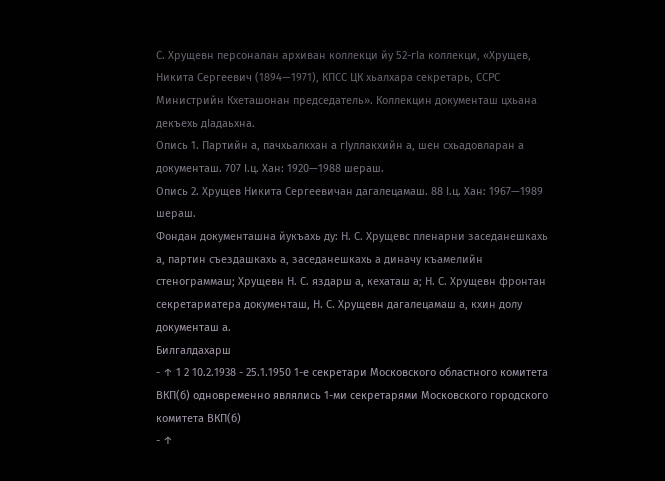С. Хрущевн персоналан архиван коллекци йу 52-гӀа коллекци, «Хрущев, Никита Сергеевич (1894—1971), КПСС ЦК хьалхара секретарь, ССРС Министрийн Кхеташонан председатель». Коллекцин документаш цхьана декъехь дӀадаьхна.
Опись 1. Партийн а, пачхьалкхан а гӀуллакхийн а, шен схьадовларан а документаш. 707 Ӏ.ц. Хан: 1920—1988 шераш.
Опись 2. Хрущев Никита Сергеевичан дагалецамаш. 88 Ӏ.ц. Хан: 1967—1989 шераш.
Фондан документашна йукъахь ду: Н. С. Хрущевс пленарни заседанешкахь а, партин съездашкахь а, заседанешкахь а диначу къамелийн стенограммаш; Хрущевн Н. С. яздарш а, кехаташ а; Н. С. Хрущевн фронтан секретариатера документаш, Н. С. Хрущевн дагалецамаш а, кхин долу документаш а.
Билгалдахарш
- ↑ 1 2 10.2.1938 - 25.1.1950 1-е секретари Московского областного комитета ВКП(б) одновременно являлись 1-ми секретарями Московского городского комитета ВКП(б)
- ↑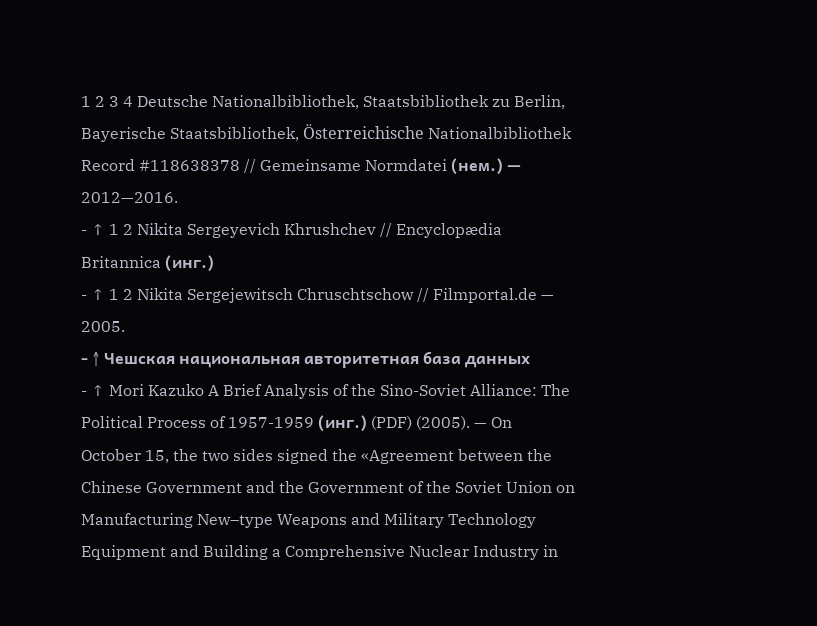1 2 3 4 Deutsche Nationalbibliothek, Staatsbibliothek zu Berlin, Bayerische Staatsbibliothek, Österreichische Nationalbibliothek Record #118638378 // Gemeinsame Normdatei (нем.) — 2012—2016.
- ↑ 1 2 Nikita Sergeyevich Khrushchev // Encyclopædia Britannica (инг.)
- ↑ 1 2 Nikita Sergejewitsch Chruschtschow // Filmportal.de — 2005.
- ↑ Чешская национальная авторитетная база данных
- ↑ Mori Kazuko A Brief Analysis of the Sino-Soviet Alliance: The Political Process of 1957-1959 (инг.) (PDF) (2005). — On October 15, the two sides signed the «Agreement between the Chinese Government and the Government of the Soviet Union on Manufacturing New–type Weapons and Military Technology Equipment and Building a Comprehensive Nuclear Industry in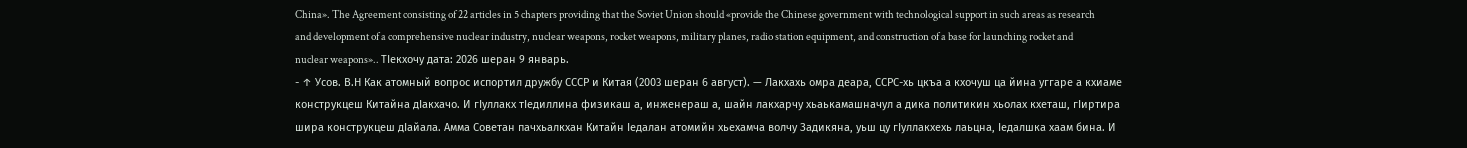China». The Agreement consisting of 22 articles in 5 chapters providing that the Soviet Union should «provide the Chinese government with technological support in such areas as research and development of a comprehensive nuclear industry, nuclear weapons, rocket weapons, military planes, radio station equipment, and construction of a base for launching rocket and nuclear weapons».. ТӀекхочу дата: 2026 шеран 9 январь.
- ↑ Усов. В.Н Как атомный вопрос испортил дружбу СССР и Китая (2003 шеран 6 август). — Лакхахь омра деара, ССРС-хь цкъа а кхочуш ца йина уггаре а кхиаме конструкцеш Китайна дӀакхачо. И гӀуллакх тӀедиллина физикаш а, инженераш а, шайн лакхарчу хьаькамашначул а дика политикин хьолах кхеташ, гӀиртира шира конструкцеш дӀайала. Амма Советан пачхьалкхан Китайн Ӏедалан атомийн хьехамча волчу Задикяна, уьш цу гӀуллакхехь лаьцна, Ӏедалшка хаам бина. И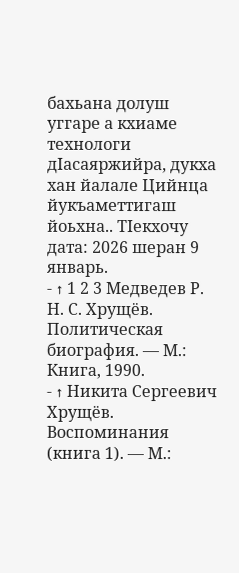бахьана долуш уггаре а кхиаме технологи дӀасаяржийра, дукха хан йалале Цийнца йукъаметтигаш йоьхна.. ТӀекхочу дата: 2026 шеран 9 январь.
- ↑ 1 2 3 Медведев Р. Н. С. Хрущёв. Политическая биография. — М.: Книга, 1990.
- ↑ Никита Сергеевич Хрущёв. Воспоминания (книга 1). — М.: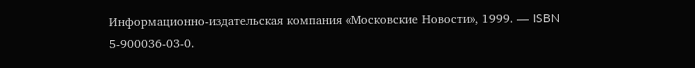Информационно-издательская компания «Московские Новости», 1999. — ISBN 5-900036-03-0.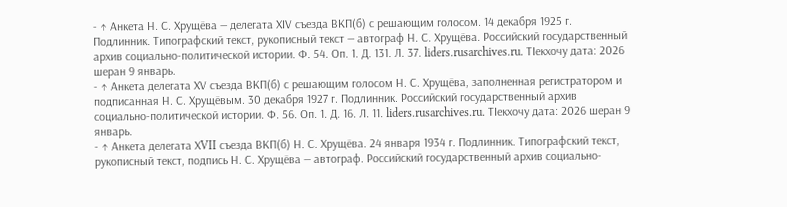- ↑ Анкета Н. С. Хрущёва — делегата ХIV съезда ВКП(б) с решающим голосом. 14 декабря 1925 г. Подлинник. Типографский текст, рукописный текст — автограф Н. С. Хрущёва. Российский государственный архив социально-политической истории. Ф. 54. Оп. 1. Д. 131. Л. 37. liders.rusarchives.ru. ТӀекхочу дата: 2026 шеран 9 январь.
- ↑ Анкета делегата ХV съезда ВКП(б) с решающим голосом Н. С. Хрущёва, заполненная регистратором и подписанная Н. С. Хрущёвым. 30 декабря 1927 г. Подлинник. Российский государственный архив социально-политической истории. Ф. 56. Оп. 1. Д. 16. Л. 11. liders.rusarchives.ru. ТӀекхочу дата: 2026 шеран 9 январь.
- ↑ Анкета делегата ХVII съезда ВКП(б) Н. С. Хрущёва. 24 января 1934 г. Подлинник. Типографский текст, рукописный текст, подпись Н. С. Хрущёва — автограф. Российский государственный архив социально-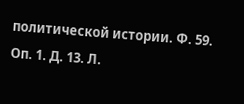политической истории. Ф. 59. Оп. 1. Д. 13. Л.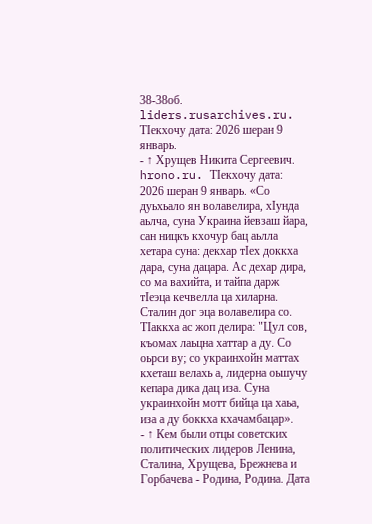38-38об. liders.rusarchives.ru. ТӀекхочу дата: 2026 шеран 9 январь.
- ↑ Хрущев Никита Сергеевич. hrono.ru. ТӀекхочу дата: 2026 шеран 9 январь. «Со дуьхьало ян волавелира, хӀунда аьлча, суна Украина йевзаш йара, сан ницкъ кхочур бац аьлла хетара суна: декхар тӀех доккха дара, суна дацара. Ас дехар дира, со ма вахийта, и тайпа дарж тӀеэца кечвелла ца хиларна. Сталин дог эца волавелира со. ТӀаккха ас жоп делира: "Цул сов, къомах лаьцна хаттар а ду. Со оьрси ву; со украинхойн маттах кхеташ велахь а, лидерна оьшучу кепара дика дац иза. Суна украинхойн мотт бийца ца хаьа, иза а ду боккха кхачамбацар».
- ↑ Кем были отцы советских политических лидеров Ленина, Сталина, Хрущева, Брежнева и Горбачева - Родина, Родина. Дата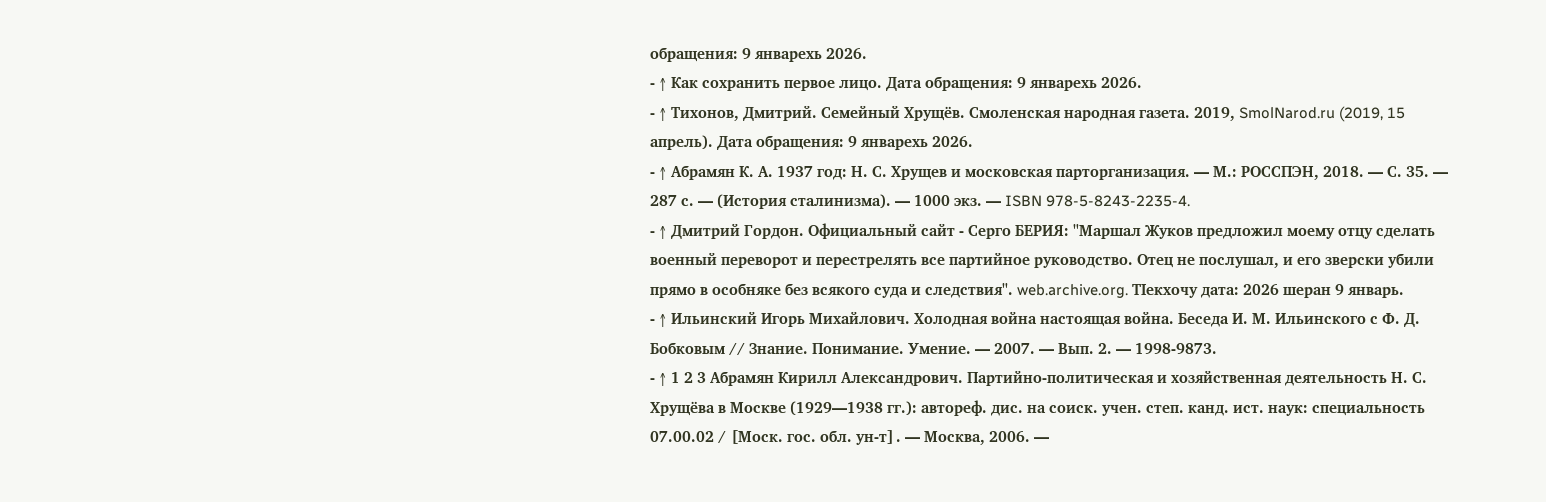обращения: 9 январехь 2026.
- ↑ Как сохранить первое лицо. Дата обращения: 9 январехь 2026.
- ↑ Тихонов, Дмитрий. Семейный Хрущёв. Смоленская народная газета. 2019, SmolNarod.ru (2019, 15 апрель). Дата обращения: 9 январехь 2026.
- ↑ Абрамян К. А. 1937 год: Н. С. Хрущев и московская парторганизация. — М.: РОССПЭН, 2018. — С. 35. — 287 с. — (История сталинизма). — 1000 экз. — ISBN 978-5-8243-2235-4.
- ↑ Дмитрий Гордон. Официальный сайт - Серго БЕРИЯ: "Маршал Жуков предложил моему отцу сделать военный переворот и перестрелять все партийное руководство. Отец не послушал, и его зверски убили прямо в особняке без всякого суда и следствия". web.archive.org. ТӀекхочу дата: 2026 шеран 9 январь.
- ↑ Ильинский Игорь Михайлович. Холодная война настоящая война. Беседа И. М. Ильинского с Ф. Д. Бобковым // Знание. Понимание. Умение. — 2007. — Вып. 2. — 1998-9873.
- ↑ 1 2 3 Абрамян Кирилл Александрович. Партийно-политическая и хозяйственная деятельность Н. С. Хрущёва в Москве (1929—1938 гг.): автореф. дис. на соиск. учен. степ. канд. ист. наук: специальность 07.00.02 / [Моск. гос. обл. ун-т]. — Москва, 2006. —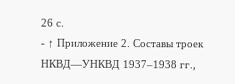26 с.
- ↑ Приложение 2. Составы троек НКВД—УНКВД 1937–1938 гг.,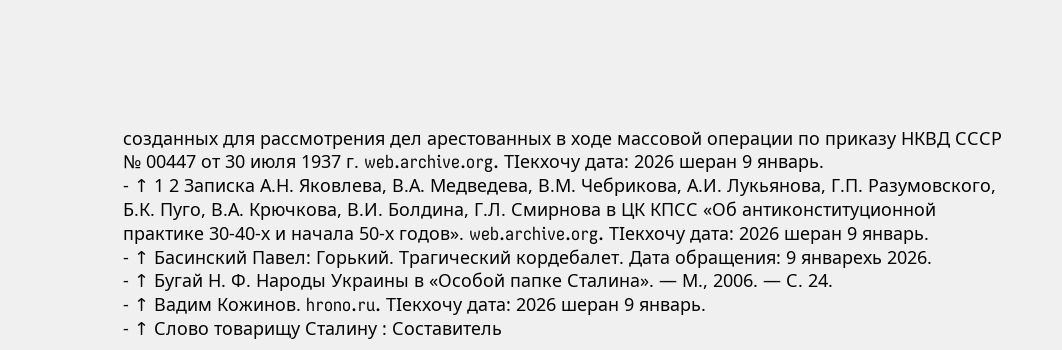созданных для рассмотрения дел арестованных в ходе массовой операции по приказу НКВД СССР № 00447 от 30 июля 1937 г. web.archive.org. ТӀекхочу дата: 2026 шеран 9 январь.
- ↑ 1 2 Записка А.Н. Яковлева, В.А. Медведева, В.М. Чебрикова, А.И. Лукьянова, Г.П. Разумовского, Б.К. Пуго, В.А. Крючкова, В.И. Болдина, Г.Л. Смирнова в ЦК КПСС «Об антиконституционной практике 30-40-х и начала 50-х годов». web.archive.org. ТӀекхочу дата: 2026 шеран 9 январь.
- ↑ Басинский Павел: Горький. Трагический кордебалет. Дата обращения: 9 январехь 2026.
- ↑ Бугай Н. Ф. Народы Украины в «Особой папке Сталина». — М., 2006. — С. 24.
- ↑ Вадим Кожинов. hrono.ru. ТӀекхочу дата: 2026 шеран 9 январь.
- ↑ Слово товарищу Сталину : Составитель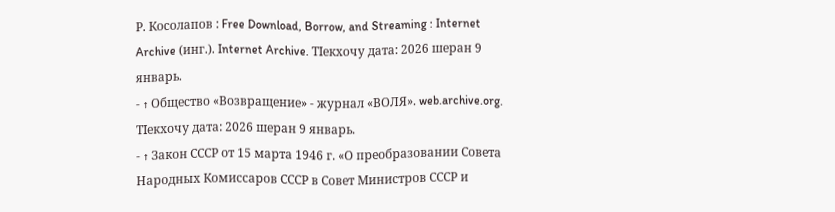Р. Косолапов : Free Download, Borrow, and Streaming : Internet Archive (инг.). Internet Archive. ТӀекхочу дата: 2026 шеран 9 январь.
- ↑ Общество «Возвращение» - журнал «ВОЛЯ». web.archive.org. ТӀекхочу дата: 2026 шеран 9 январь.
- ↑ Закон СССР от 15 марта 1946 г. «О преобразовании Совета Народных Комиссаров СССР в Совет Министров СССР и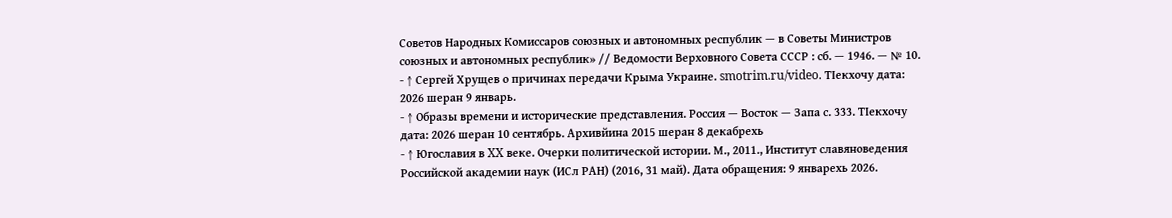Советов Народных Комиссаров союзных и автономных республик — в Советы Министров союзных и автономных республик» // Ведомости Верховного Совета СССР : сб. — 1946. — № 10.
- ↑ Сергей Хрущев о причинах передачи Крыма Украине. smotrim.ru/video. ТӀекхочу дата: 2026 шеран 9 январь.
- ↑ Образы времени и исторические представления. Россия — Восток — Запа с. 333. ТӀекхочу дата: 2026 шеран 10 сентябрь. Архивйина 2015 шеран 8 декабрехь
- ↑ Югославия в XX веке. Очерки политической истории. М., 2011., Институт славяноведения Российской академии наук (ИСл РАН) (2016, 31 май). Дата обращения: 9 январехь 2026.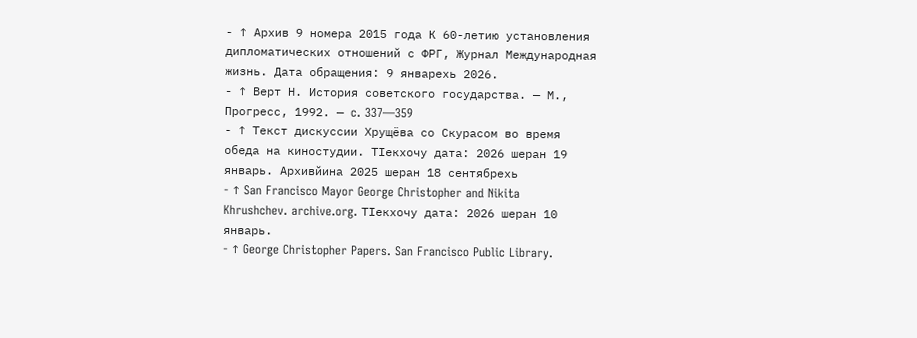- ↑ Архив 9 номера 2015 года К 60-летию установления дипломатических отношений с ФРГ, Журнал Международная жизнь. Дата обращения: 9 январехь 2026.
- ↑ Верт Н. История советского государства. — М., Прогресс, 1992. — c. 337—359
- ↑ Текст дискуссии Хрущёва со Скурасом во время обеда на киностудии. ТӀекхочу дата: 2026 шеран 19 январь. Архивйина 2025 шеран 18 сентябрехь
- ↑ San Francisco Mayor George Christopher and Nikita Khrushchev. archive.org. ТӀекхочу дата: 2026 шеран 10 январь.
- ↑ George Christopher Papers. San Francisco Public Library.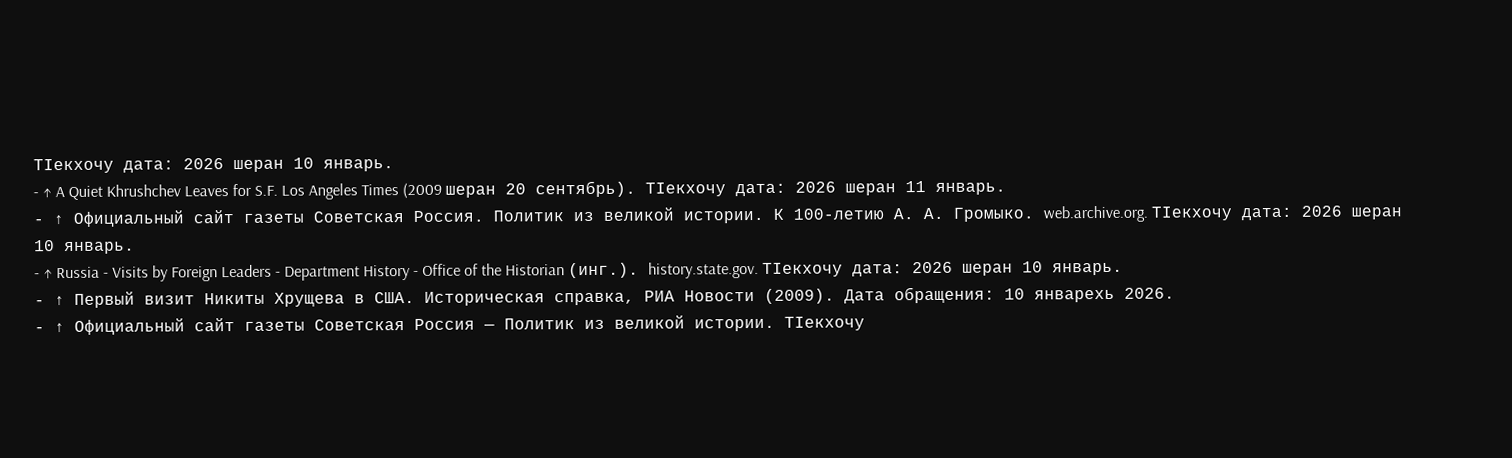ТӀекхочу дата: 2026 шеран 10 январь.
- ↑ A Quiet Khrushchev Leaves for S.F. Los Angeles Times (2009 шеран 20 сентябрь). ТӀекхочу дата: 2026 шеран 11 январь.
- ↑ Официальный сайт газеты Советская Россия. Политик из великой истории. К 100-летию А. А. Громыко. web.archive.org. ТӀекхочу дата: 2026 шеран 10 январь.
- ↑ Russia - Visits by Foreign Leaders - Department History - Office of the Historian (инг.). history.state.gov. ТӀекхочу дата: 2026 шеран 10 январь.
- ↑ Первый визит Никиты Хрущева в США. Историческая справка, РИА Новости (2009). Дата обращения: 10 январехь 2026.
- ↑ Официальный сайт газеты Советская Россия — Политик из великой истории. ТӀекхочу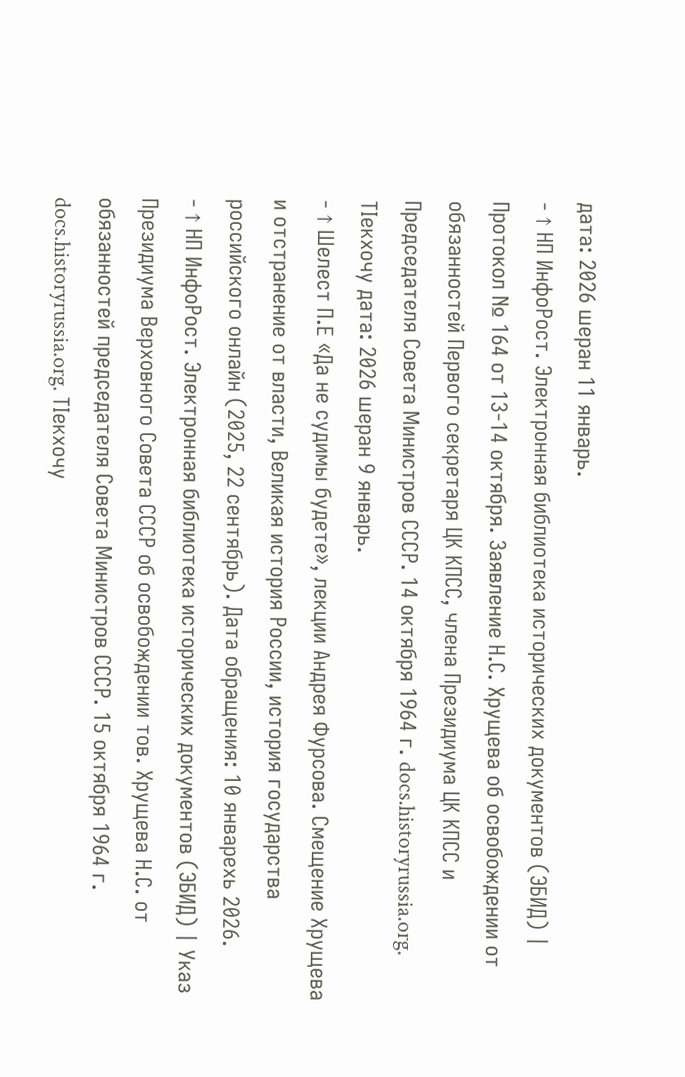дата: 2026 шеран 11 январь.
- ↑ НП ИнфоРост. Электронная библиотека исторических документов (ЭБИД) | Протокол № 164 от 13-14 октября. Заявление Н.С. Хрущева об освобождении от обязанностей Первого секретаря ЦК КПСС, члена Президиума ЦК КПСС и Председателя Совета Министров СССР. 14 октября 1964 г. docs.historyrussia.org. ТӀекхочу дата: 2026 шеран 9 январь.
- ↑ Шелест П.Е «Да не судимы будете», лекции Андрея Фурсова. Смещение Хрущева и отстранение от власти, Великая история России, история государства российского онлайн (2025, 22 сентябрь). Дата обращения: 10 январехь 2026.
- ↑ НП ИнфоРост. Электронная библиотека исторических документов (ЭБИД) | Указ Президиума Верховного Совета СССР об освобождении тов. Хрущева Н.С. от обязанностей председателя Совета Министров СССР. 15 октября 1964 г. docs.historyrussia.org. ТӀекхочу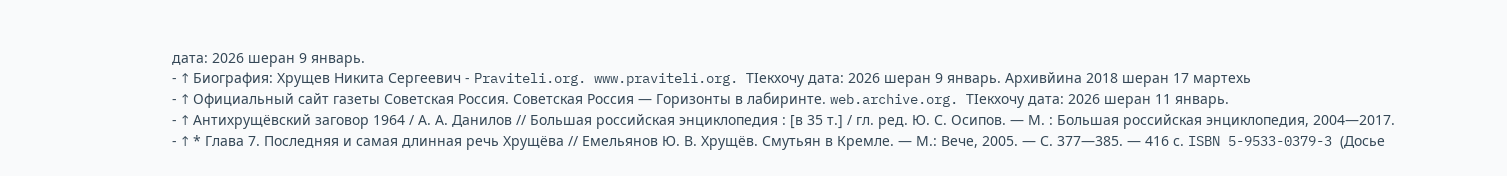дата: 2026 шеран 9 январь.
- ↑ Биография: Хрущев Никита Сергеевич - Praviteli.org. www.praviteli.org. ТӀекхочу дата: 2026 шеран 9 январь. Архивйина 2018 шеран 17 мартехь
- ↑ Официальный сайт газеты Советская Россия. Советская Россия — Горизонты в лабиринте. web.archive.org. ТӀекхочу дата: 2026 шеран 11 январь.
- ↑ Антихрущёвский заговор 1964 / А. А. Данилов // Большая российская энциклопедия : [в 35 т.] / гл. ред. Ю. С. Осипов. — М. : Большая российская энциклопедия, 2004—2017.
- ↑ * Глава 7. Последняя и самая длинная речь Хрущёва // Емельянов Ю. В. Хрущёв. Смутьян в Кремле. — М.: Вече, 2005. — С. 377—385. — 416 с. ISBN 5-9533-0379-3 (Досье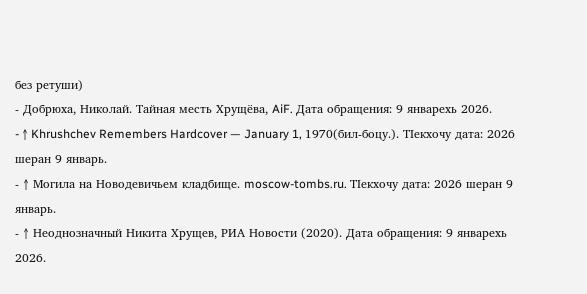без ретуши)
- Добрюха, Николай. Тайная месть Хрущёва, AiF. Дата обращения: 9 январехь 2026.
- ↑ Khrushchev Remembers Hardcover — January 1, 1970(бил-боцу.). ТӀекхочу дата: 2026 шеран 9 январь.
- ↑ Могила на Новодевичьем кладбище. moscow-tombs.ru. ТӀекхочу дата: 2026 шеран 9 январь.
- ↑ Неоднозначный Никита Хрущев, РИА Новости (2020). Дата обращения: 9 январехь 2026.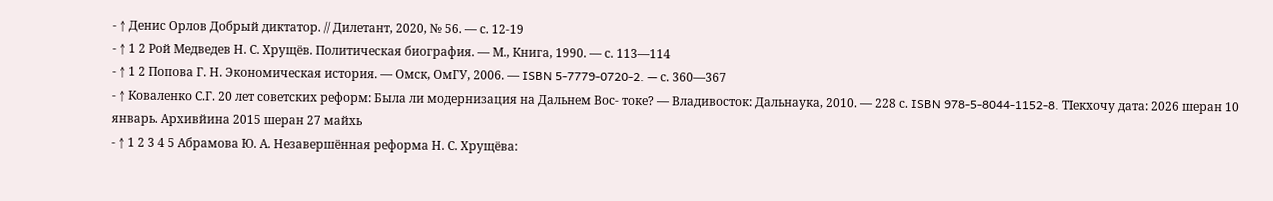- ↑ Денис Орлов Добрый диктатор. // Дилетант, 2020, № 56. — с. 12-19
- ↑ 1 2 Рой Медведев Н. С. Хрущёв. Политическая биография. — М., Книга, 1990. — с. 113—114
- ↑ 1 2 Попова Г. Н. Экономическая история. — Омск, ОмГУ, 2006. — ISBN 5-7779-0720-2. — с. 360—367
- ↑ Коваленко С.Г. 20 лет советских реформ: Была ли модернизация на Дальнем Вос- токе? — Владивосток: Дальнаука, 2010. — 228 с. ISBN 978-5-8044-1152-8. ТӀекхочу дата: 2026 шеран 10 январь. Архивйина 2015 шеран 27 майхь
- ↑ 1 2 3 4 5 Абрамова Ю. А. Незавершённая реформа Н. С. Хрущёва: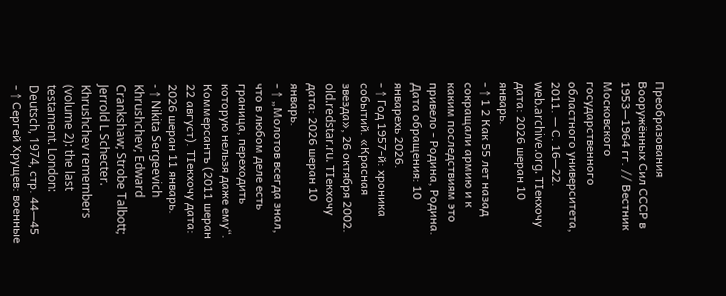Преобразования Вооружённых Сил СССР в 1953—1964 гг. // Вестник Московского государственного областного университета, 2011. — С. 16—22. web.archive.org. ТӀекхочу дата: 2026 шеран 10 январь.
- ↑ 1 2 Как 55 лет назад сокращали армию и к каким последствиям это привело - Родина, Родина. Дата обращения: 10 январехь 2026.
- ↑ Год 1957-й: хроника событий. «Красная звезда», 26 октября 2002. old.redstar.ru. ТӀекхочу дата: 2026 шеран 10 январь.
- ↑ „Молотов всегда знал, что в любом деле есть граница, переходить которую нельзя даже ему“. Коммерсантъ (2011 шеран 22 август). ТӀекхочу дата: 2026 шеран 11 январь.
- ↑ Nikita Sergeevich Khrushchev; Edward Crankshaw; Strobe Talbott; Jerrold L Schecter. Khrushchev remembers (volume 2): the last testament. London: Deutsch, 1974, стр. 44—45
- ↑ Сергей Хрущев: военные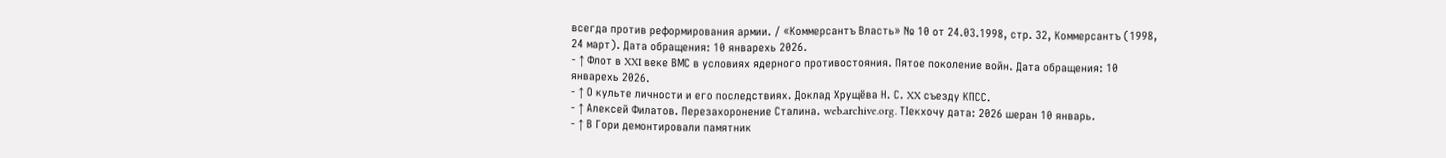всегда против реформирования армии. / «Коммерсантъ Власть» № 10 от 24.03.1998, стр. 32, Коммерсантъ (1998, 24 март). Дата обращения: 10 январехь 2026.
- ↑ Флот в XXI веке ВМС в условиях ядерного противостояния. Пятое поколение войн. Дата обращения: 10 январехь 2026.
- ↑ О культе личности и его последствиях. Доклад Хрущёва Н. С. XX съезду КПСС.
- ↑ Алексей Филатов. Перезахоронение Сталина. web.archive.org. ТӀекхочу дата: 2026 шеран 10 январь.
- ↑ В Гори демонтировали памятник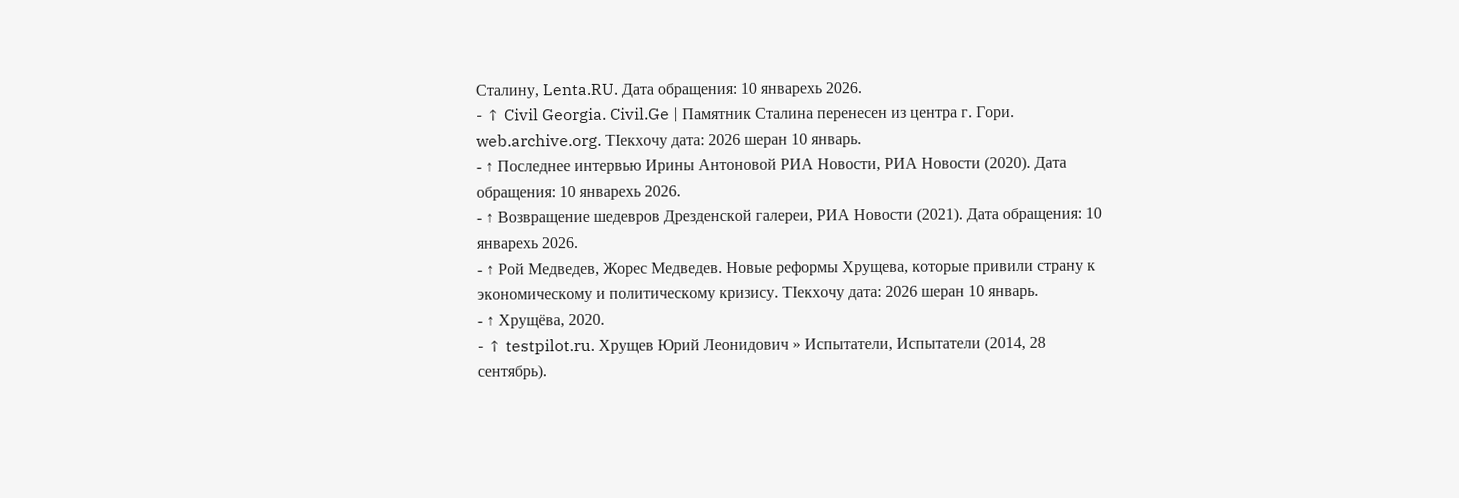Сталину, Lenta.RU. Дата обращения: 10 январехь 2026.
- ↑ Civil Georgia. Civil.Ge | Памятник Сталина перенесен из центра г. Гори. web.archive.org. ТӀекхочу дата: 2026 шеран 10 январь.
- ↑ Последнее интервью Ирины Антоновой РИА Новости, РИА Новости (2020). Дата обращения: 10 январехь 2026.
- ↑ Возвращение шедевров Дрезденской галереи, РИА Новости (2021). Дата обращения: 10 январехь 2026.
- ↑ Рой Медведев, Жорес Медведев. Новые реформы Хрущева, которые привили страну к экономическому и политическому кризису. ТӀекхочу дата: 2026 шеран 10 январь.
- ↑ Хрущёва, 2020.
- ↑ testpilot.ru. Хрущев Юрий Леонидович » Испытатели, Испытатели (2014, 28 сентябрь).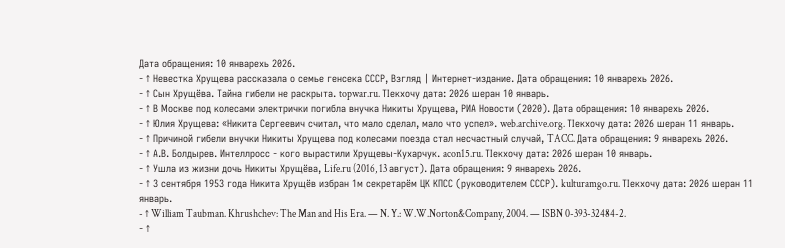Дата обращения: 10 январехь 2026.
- ↑ Невестка Хрущева рассказала о семье генсека СССР, Взгляд | Интернет-издание. Дата обращения: 10 январехь 2026.
- ↑ Сын Хрущёва. Тайна гибели не раскрыта. topwar.ru. ТӀекхочу дата: 2026 шеран 10 январь.
- ↑ В Москве под колесами электрички погибла внучка Никиты Хрущева, РИА Новости (2020). Дата обращения: 10 январехь 2026.
- ↑ Юлия Хрущева: «Никита Сергеевич считал, что мало сделал, мало что успел». web.archive.org. ТӀекхочу дата: 2026 шеран 11 январь.
- ↑ Причиной гибели внучки Никиты Хрущева под колесами поезда стал несчастный случай, TACC. Дата обращения: 9 январехь 2026.
- ↑ А.В. Болдырев. Интеллросс - кого вырастили Хрущевы-Кухарчук. acon15.ru. ТӀекхочу дата: 2026 шеран 10 январь.
- ↑ Ушла из жизни дочь Никиты Хрущёва, Life.ru (2016, 13 август). Дата обращения: 9 январехь 2026.
- ↑ 3 сентября 1953 года Никита Хрущёв избран 1м секретарём ЦК КПСС (руководителем СССР). kulturamgo.ru. ТӀекхочу дата: 2026 шеран 11 январь.
- ↑ William Taubman. Khrushchev: The Man and His Era. — N. Y.: W.W.Norton&Company, 2004. — ISBN 0-393-32484-2.
- ↑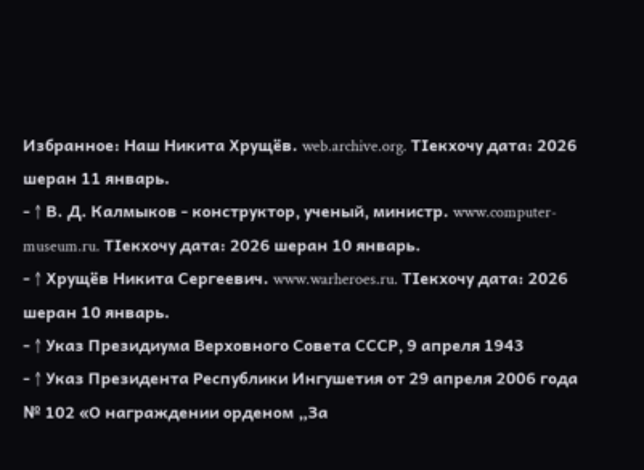Избранное: Наш Никита Хрущёв. web.archive.org. ТӀекхочу дата: 2026 шеран 11 январь.
- ↑ В. Д. Калмыков - конструктор, ученый, министр. www.computer-museum.ru. ТӀекхочу дата: 2026 шеран 10 январь.
- ↑ Хрущёв Никита Сергеевич. www.warheroes.ru. ТӀекхочу дата: 2026 шеран 10 январь.
- ↑ Указ Президиума Верховного Совета СССР, 9 апреля 1943
- ↑ Указ Президента Республики Ингушетия от 29 апреля 2006 года № 102 «О награждении орденом „За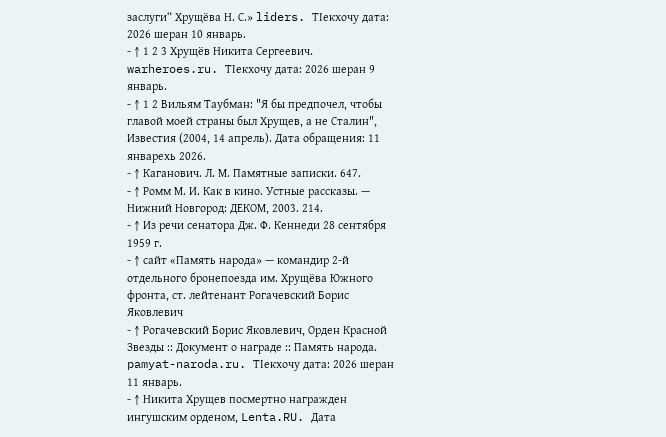заслуги“ Хрущёва Н. С.» liders. ТӀекхочу дата: 2026 шеран 10 январь.
- ↑ 1 2 3 Хрущёв Никита Сергеевич. warheroes.ru. ТӀекхочу дата: 2026 шеран 9 январь.
- ↑ 1 2 Вильям Таубман: "Я бы предпочел, чтобы главой моей страны был Хрущев, а не Сталин", Известия (2004, 14 апрель). Дата обращения: 11 январехь 2026.
- ↑ Каганович. Л. М. Памятные записки. 647.
- ↑ Ромм М. И. Как в кино. Устные рассказы. — Нижний Новгород: ДЕКОМ, 2003. 214.
- ↑ Из речи сенатора Дж. Ф. Кеннеди 28 сентября 1959 г.
- ↑ сайт «Память народа» — командир 2-й отдельного бронепоезда им. Хрущёва Южного фронта, ст. лейтенант Рогачевский Борис Яковлевич
- ↑ Рогачевский Борис Яковлевич, Орден Красной Звезды :: Документ о награде :: Память народа. pamyat-naroda.ru. ТӀекхочу дата: 2026 шеран 11 январь.
- ↑ Никита Хрущев посмертно награжден ингушским орденом, Lenta.RU. Дата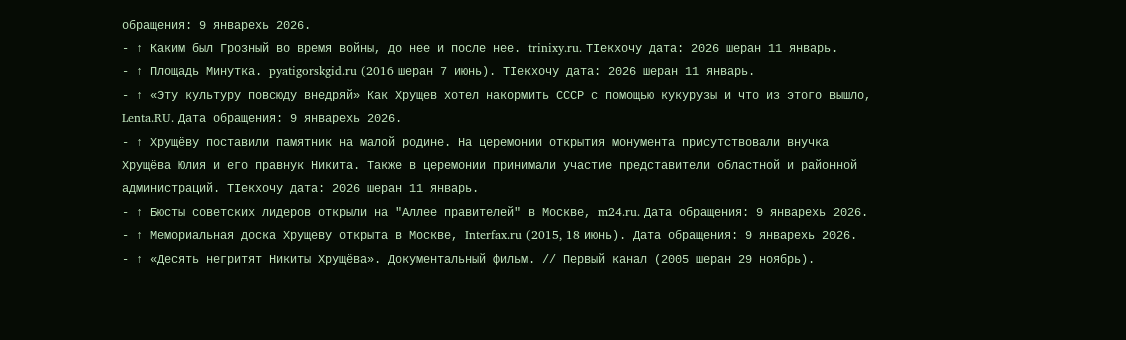обращения: 9 январехь 2026.
- ↑ Каким был Грозный во время войны, до нее и после нее. trinixy.ru. ТӀекхочу дата: 2026 шеран 11 январь.
- ↑ Площадь Минутка. pyatigorskgid.ru (2016 шеран 7 июнь). ТӀекхочу дата: 2026 шеран 11 январь.
- ↑ «Эту культуру повсюду внедряй» Как Хрущев хотел накормить СССР с помощью кукурузы и что из этого вышло, Lenta.RU. Дата обращения: 9 январехь 2026.
- ↑ Хрущёву поставили памятник на малой родине. На церемонии открытия монумента присутствовали внучка Хрущёва Юлия и его правнук Никита. Также в церемонии принимали участие представители областной и районной администраций. ТӀекхочу дата: 2026 шеран 11 январь.
- ↑ Бюсты советских лидеров открыли на "Аллее правителей" в Москве, m24.ru. Дата обращения: 9 январехь 2026.
- ↑ Мемориальная доска Хрущеву открыта в Москве, Interfax.ru (2015, 18 июнь). Дата обращения: 9 январехь 2026.
- ↑ «Десять негритят Никиты Хрущёва». Документальный фильм. // Первый канал (2005 шеран 29 ноябрь).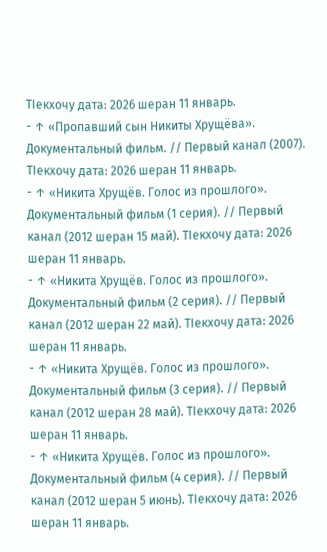ТӀекхочу дата: 2026 шеран 11 январь.
- ↑ «Пропавший сын Никиты Хрущёва». Документальный фильм. // Первый канал (2007). ТӀекхочу дата: 2026 шеран 11 январь.
- ↑ «Никита Хрущёв. Голос из прошлого». Документальный фильм (1 серия). // Первый канал (2012 шеран 15 май). ТӀекхочу дата: 2026 шеран 11 январь.
- ↑ «Никита Хрущёв. Голос из прошлого». Документальный фильм (2 серия). // Первый канал (2012 шеран 22 май). ТӀекхочу дата: 2026 шеран 11 январь.
- ↑ «Никита Хрущёв. Голос из прошлого». Документальный фильм (3 серия). // Первый канал (2012 шеран 28 май). ТӀекхочу дата: 2026 шеран 11 январь.
- ↑ «Никита Хрущёв. Голос из прошлого». Документальный фильм (4 серия). // Первый канал (2012 шеран 5 июнь). ТӀекхочу дата: 2026 шеран 11 январь.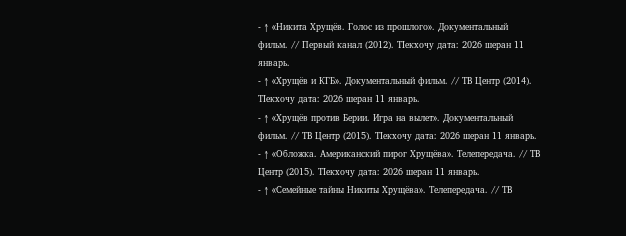- ↑ «Никита Хрущёв. Голос из прошлого». Документальный фильм. // Первый канал (2012). ТӀекхочу дата: 2026 шеран 11 январь.
- ↑ «Хрущёв и КГБ». Документальный фильм. // ТВ Центр (2014). ТӀекхочу дата: 2026 шеран 11 январь.
- ↑ «Хрущёв против Берии. Игра на вылет». Документальный фильм. // ТВ Центр (2015). ТӀекхочу дата: 2026 шеран 11 январь.
- ↑ «Обложка. Американский пирог Хрущёва». Телепередача. // ТВ Центр (2015). ТӀекхочу дата: 2026 шеран 11 январь.
- ↑ «Семейные тайны Никиты Хрущёва». Телепередача. // ТВ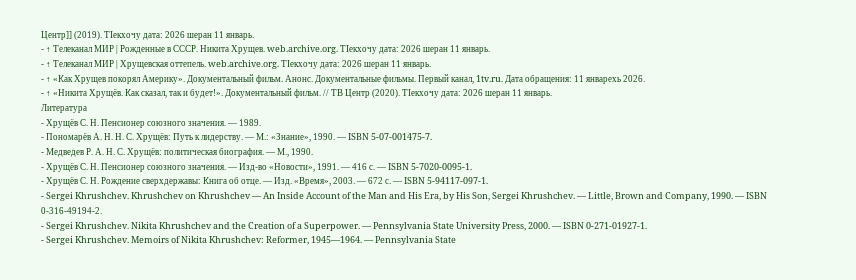Центр]] (2019). ТӀекхочу дата: 2026 шеран 11 январь.
- ↑ Телеканал МИР | Рожденные в СССР. Никита Хрущев. web.archive.org. ТӀекхочу дата: 2026 шеран 11 январь.
- ↑ Телеканал МИР | Хрущевская оттепель. web.archive.org. ТӀекхочу дата: 2026 шеран 11 январь.
- ↑ «Как Хрущев покорял Америку». Документальный фильм. Анонс. Документальные фильмы. Первый канал, 1tv.ru. Дата обращения: 11 январехь 2026.
- ↑ «Никита Хрущёв. Как сказал, так и будет!». Документальный фильм. // ТВ Центр (2020). ТӀекхочу дата: 2026 шеран 11 январь.
Литература
- Хрущёв С. Н. Пенсионер союзного значения. — 1989.
- Пономарёв А. Н. Н. С. Хрущёв: Путь к лидерству. — М.: «Знание», 1990. — ISBN 5-07-001475-7.
- Медведев Р. А. Н. С. Хрущёв: политическая биография. — М., 1990.
- Хрущёв С. Н. Пенсионер союзного значения. — Изд-во «Новости», 1991. — 416 с. — ISBN 5-7020-0095-1.
- Хрущёв С. Н. Рождение сверхдержавы: Книга об отце. — Изд. «Время», 2003. — 672 с. — ISBN 5-94117-097-1.
- Sergei Khrushchev. Khrushchev on Khrushchev — An Inside Account of the Man and His Era, by His Son, Sergei Khrushchev. — Little, Brown and Company, 1990. — ISBN 0-316-49194-2.
- Sergei Khrushchev. Nikita Khrushchev and the Creation of a Superpower. — Pennsylvania State University Press, 2000. — ISBN 0-271-01927-1.
- Sergei Khrushchev. Memoirs of Nikita Khrushchev: Reformer, 1945—1964. — Pennsylvania State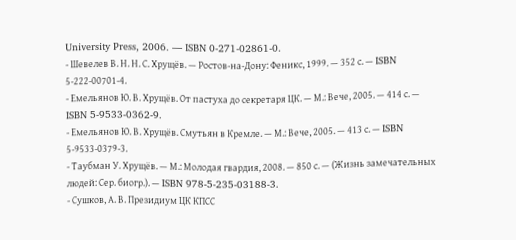University Press, 2006. — ISBN 0-271-02861-0.
- Шевелев В. Н. Н. С. Хрущёв. — Ростов-на-Дону: Феникс, 1999. — 352 с. — ISBN 5-222-00701-4.
- Емельянов Ю. В. Хрущёв. От пастуха до секретаря ЦК. — М.: Вече, 2005. — 414 с. — ISBN 5-9533-0362-9.
- Емельянов Ю. В. Хрущёв. Смутьян в Кремле. — М.: Вече, 2005. — 413 с. — ISBN 5-9533-0379-3.
- Таубман У. Хрущёв. — М.: Молодая гвардия, 2008. — 850 с. — (Жизнь замечательных людей: Сер. биогр.). — ISBN 978-5-235-03188-3.
- Сушков, А. В. Президиум ЦК КПСС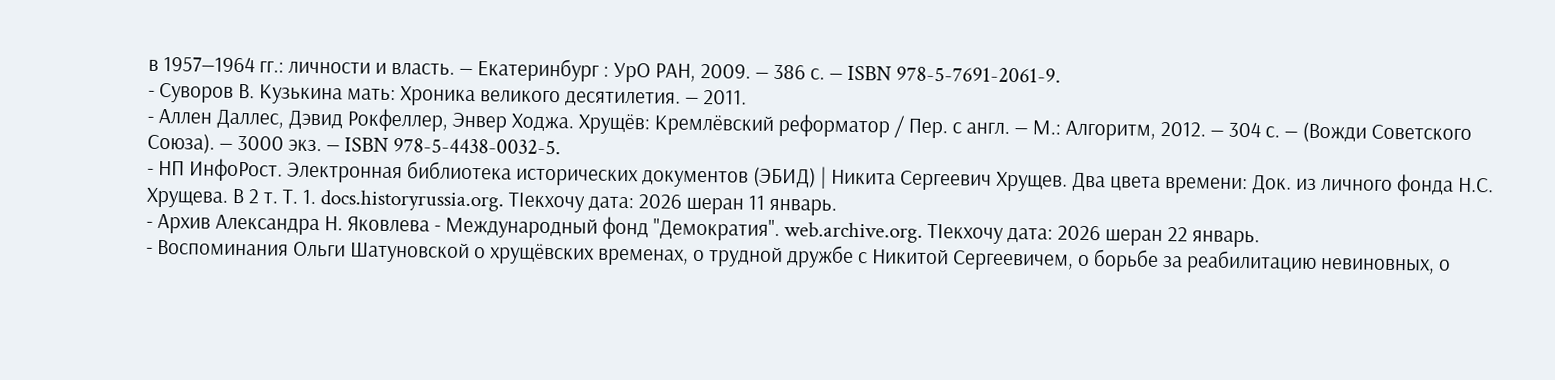в 1957—1964 гг.: личности и власть. — Екатеринбург : УрО РАН, 2009. — 386 с. — ISBN 978-5-7691-2061-9.
- Суворов В. Кузькина мать: Хроника великого десятилетия. — 2011.
- Аллен Даллес, Дэвид Рокфеллер, Энвер Ходжа. Хрущёв: Кремлёвский реформатор / Пер. с англ. — М.: Алгоритм, 2012. — 304 с. — (Вожди Советского Союза). — 3000 экз. — ISBN 978-5-4438-0032-5.
- НП ИнфоРост. Электронная библиотека исторических документов (ЭБИД) | Никита Сергеевич Хрущев. Два цвета времени: Док. из личного фонда Н.С. Хрущева. В 2 т. Т. 1. docs.historyrussia.org. ТӀекхочу дата: 2026 шеран 11 январь.
- Архив Александра Н. Яковлева - Международный фонд "Демократия". web.archive.org. ТӀекхочу дата: 2026 шеран 22 январь.
- Воспоминания Ольги Шатуновской о хрущёвских временах, о трудной дружбе с Никитой Сергеевичем, о борьбе за реабилитацию невиновных, о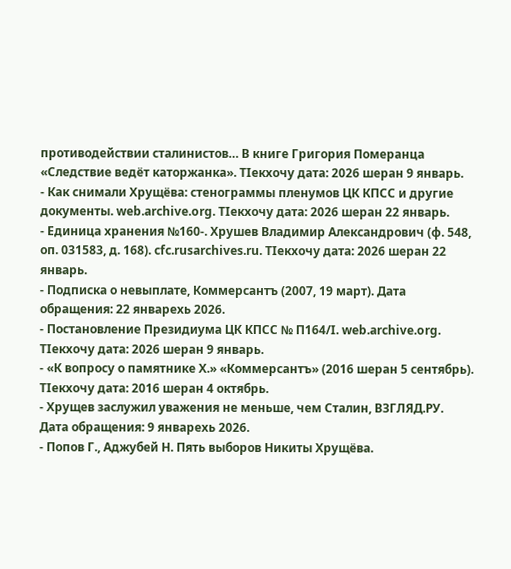противодействии сталинистов… В книге Григория Померанца «Следствие ведёт каторжанка». ТӀекхочу дата: 2026 шеран 9 январь.
- Как снимали Хрущёва: стенограммы пленумов ЦК КПСС и другие документы. web.archive.org. ТӀекхочу дата: 2026 шеран 22 январь.
- Единица хранения №160-. Хрушев Владимир Александрович (ф. 548, оп. 031583, д. 168). cfc.rusarchives.ru. ТӀекхочу дата: 2026 шеран 22 январь.
- Подписка о невыплате, Коммерсантъ (2007, 19 март). Дата обращения: 22 январехь 2026.
- Постановление Президиума ЦК КПСС № П164/I. web.archive.org. ТӀекхочу дата: 2026 шеран 9 январь.
- «К вопросу о памятнике Х.» «Коммерсантъ» (2016 шеран 5 сентябрь). ТӀекхочу дата: 2016 шеран 4 октябрь.
- Хрущев заслужил уважения не меньше, чем Сталин, ВЗГЛЯД.РУ. Дата обращения: 9 январехь 2026.
- Попов Г., Аджубей Н. Пять выборов Никиты Хрущёва.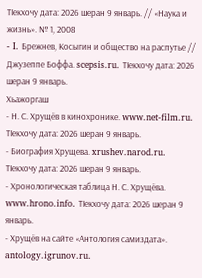ТӀекхочу дата: 2026 шеран 9 январь. // «Наука и жизнь». № 1, 2008
- I. Брежнев, Косыгин и общество на распутье // Джузеппе Боффа. scepsis.ru. ТӀекхочу дата: 2026 шеран 9 январь.
Хьажоргаш
- Н. С. Хрущёв в кинохронике. www.net-film.ru. ТӀекхочу дата: 2026 шеран 9 январь.
- Биография Хрущева. xrushev.narod.ru. ТӀекхочу дата: 2026 шеран 9 январь.
- Хронологическая таблица Н. С. Хрущёва. www.hrono.info. ТӀекхочу дата: 2026 шеран 9 январь.
- Хрущёв на сайте «Антология самиздата». antology.igrunov.ru.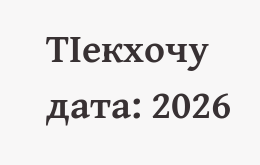ТӀекхочу дата: 2026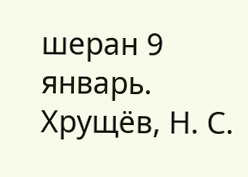шеран 9 январь.
Хрущёв, Н. С.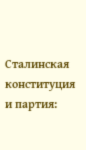Сталинская конституция и партия: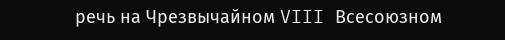речь на Чрезвычайном VIII Всесоюзном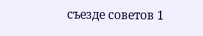съезде советов 1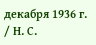декабря 1936 г. / Н. С.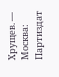Хрущев. — Москва: Партиздат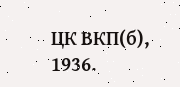ЦК ВКП(б), 1936.